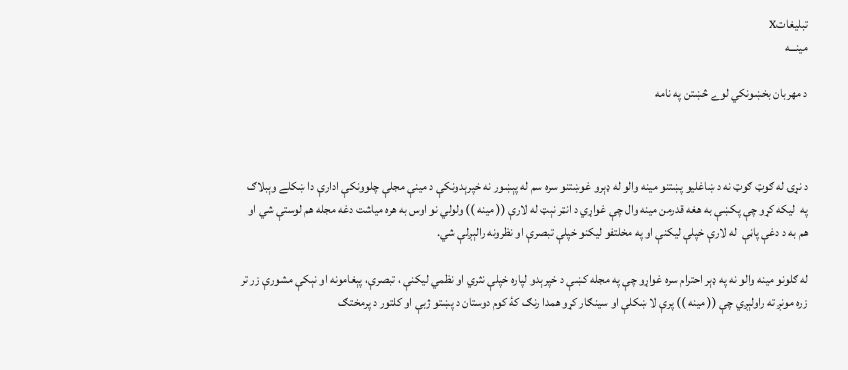تبليغاتX
مينـــه

د مهربان بخښونکي لوے څښتن په نامه



د نړۍ له ګوټ ګوټ نه د ښاغليو پښتنو مينه والو له ډېرو غوښتنو سره سم له پېښور نه خپرېدونکې د مينې مجلې چلوونکې ادارې دا ښکلے وېبلاګ په  ليکه کړو چې پکښې به هغه قدرمن مينه وال چې غواړي د انټر نېټ له لارې (( مينه )) ولولي نو اوس به هره مياشت دغه مجله هم لوستې شي او هم به د دغې پاڼې  له لارې خپلې ليکنې او په مخلتفو ليکنو خپلې تبصرې او نظرونه رالېږلې شي.

له ګلونو مينه والو نه په ډېر احترام سره غواړو چې په مجله کښې د خپرېدو لپاره خپلې نثري او نظمي ليکنې ، تبصرې، پېغامونه او نېکې مشورې زر تر زره مونږ ته راولېږي چې (( مينه )) پرې لا ښکلې او سينګار کړو همدا رنګ کۀ کوم دوستان د پښتو ژبې او کلتور د پرمختګ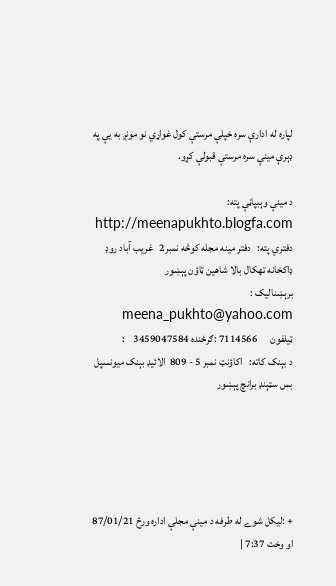لپاره له ادارې سره خپلې مرستې کول غواړي نو مونږ به يې په ډېرې مينې سره مرستې قبولې کړو.

د مينې وېبپاڼې پته:      http://meenapukhto.blogfa.com
دفتري پته:   دفتر مينه مجله کوڅه نمبر2   غريب آباد روډ ډاکخانه تهکال بالا شاهين ټاؤن پېښور
برېښناليک :    meena_pukhto@yahoo.com
ټيلفون      7114566 :ګرځنده 3459047584    :
د بېنک کاته:   اکاؤنټ نمبر 5 - 809  الائيډ بېنک ميونسپل بس سټېنډ برانچ پېښور





+ :ليکل شوے له طرفه د مينې مجلې اداره ورځ 87/01/21 او وخت 7:37 |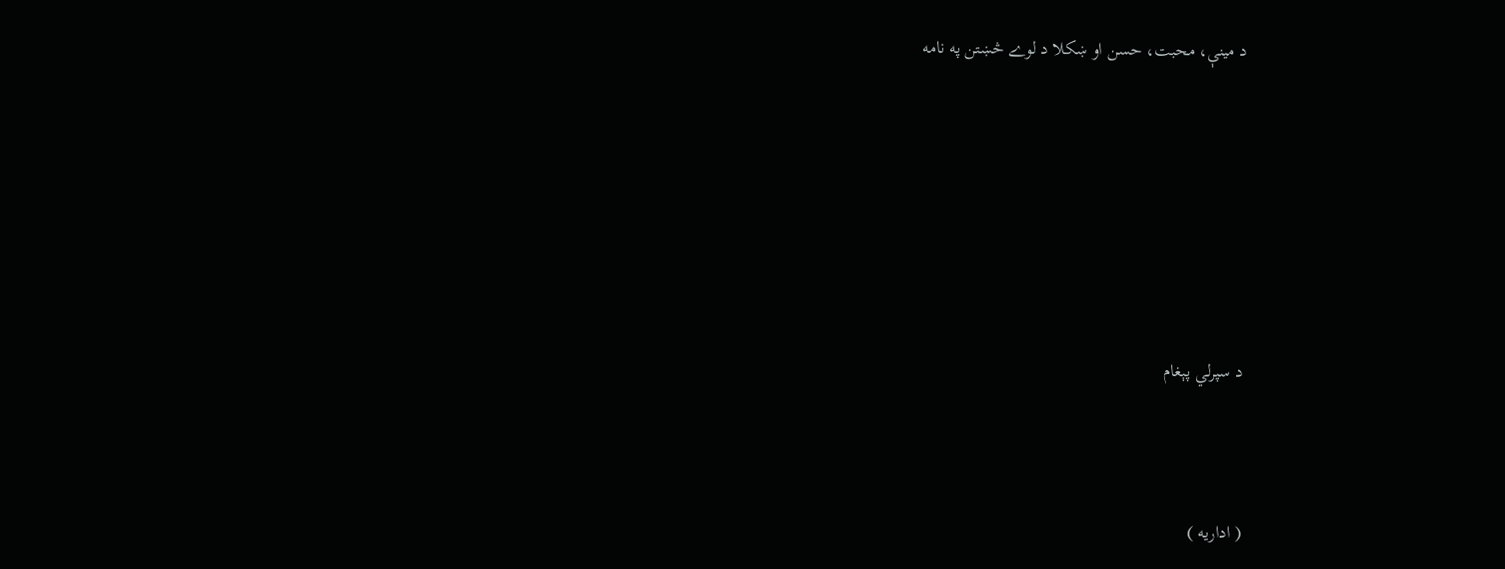د مينې، محبت، حسن او ښکلا د لوے څښتن په نامه







د سپرلي پېغام



( اداريه )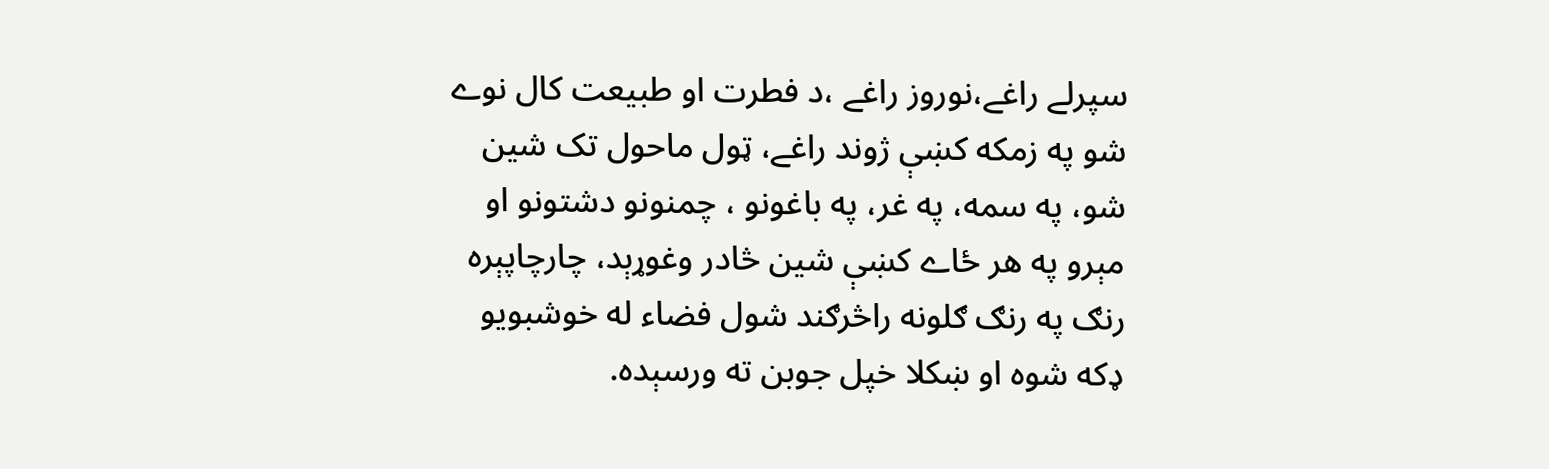سپرلے راغے،نوروز راغے ،د فطرت او طبيعت کال نوے شو په زمکه کښې ژوند راغے، ټول ماحول تک شين شو، په سمه، په غر، په باغونو ، چمنونو دشتونو او مېرو په هر ځاے کښې شين څادر وغوړېد، چارچاپېره رنګ په رنګ ګلونه راڅرګند شول فضاء له خوشبويو ډکه شوه او ښکلا خپل جوبن ته ورسېده.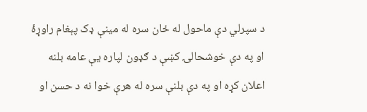د سپرلي دې ماحول له ځان سره له مينې ډک پېغام راوړۀ او په دې خوشحالۍ کښې د ګډون لپاره يې عامه بلنه اعلان کړه او په دې بلنې سره له هرې خوا نه د حسن او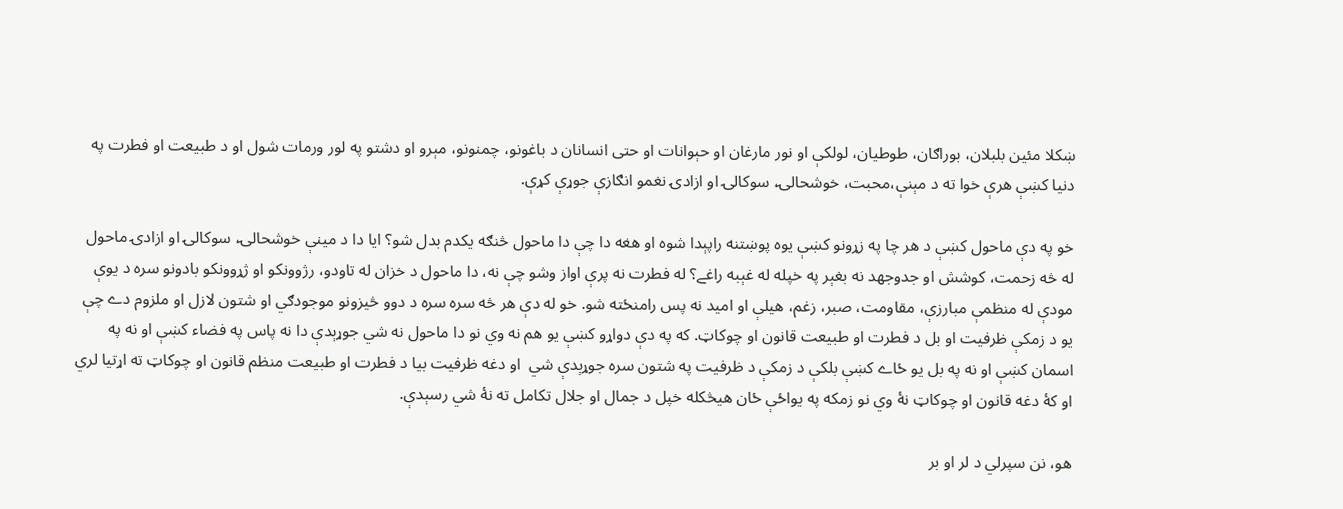ښکلا مئين بلبلان، بوراګان، طوطيان، لولکې او نور مارغان او حېوانات او حتی انسانان د باغونو، چمنونو، مېرو او دشتو په لور ورمات شول او د طبيعت او فطرت په دنيا کښې هرې خوا ته د مېنې،محبت، خوشحالۍ، سوکالۍ او ازادۍ نغمو انګازې جوړې کړې.

خو په دې ماحول کښې د هر چا په زړونو کښې يوه پوښتنه راپېدا شوه او هغه دا چې دا ماحول څنګه يکدم بدل شو؟ ايا دا د مينې خوشحالۍ، سوکالۍ او ازادۍ ماحول له څه زحمت، کوشش او جدوجهد نه بغېر په خپله له غېبه راغے؟ له فطرت نه پرې اواز وشو چې نه، دا ماحول د خزان له تاودو، رژوونکو او ژړوونکو بادونو سره د يوې مودې له منظمې مبارزې، مقاومت، صبر، زغم، هيلې او اميد نه پس رامنځته شو. خو له دې هر څه سره سره د دوو څيزونو موجودګي او شتون لازل او ملزوم دے چې يو د زمکې ظرفيت او بل د فطرت او طبيعت قانون او چوکاټ. که په دې دواړو کښې يو هم نه وي نو دا ماحول نه شي جوړېدې دا نه پاس په فضاء کښې او نه په اسمان کښې او نه په بل يو ځاے کښې بلکې د زمکې د ظرفيت په شتون سره جوړېدې شي  او دغه ظرفيت بيا د فطرت او طبيعت منظم قانون او چوکاټ ته اړتيا لري او کۀ دغه قانون او چوکاټ نۀ وي نو زمکه په يواځې ځان هيڅکله خپل د جمال او جلال تکامل ته نۀ شي رسېدې.

هو، نن سپرلي د لر او بر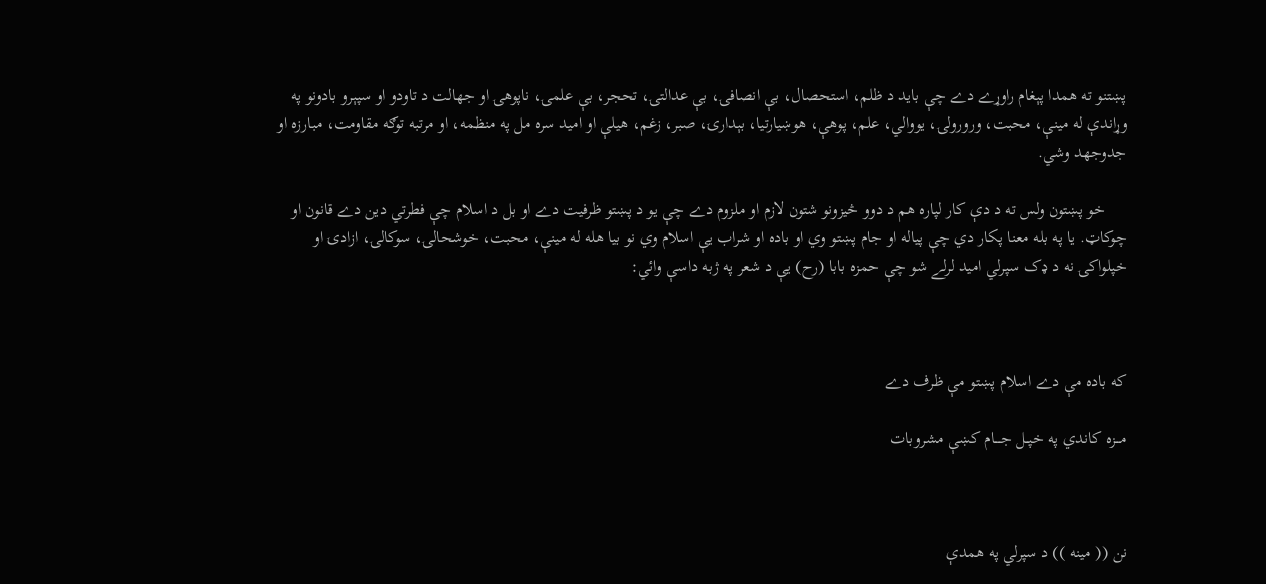پښتنو ته همدا پېغام راوړے دے چې بايد د ظلم، استحصال، بې انصافۍ، بې عدالتۍ، تحجر، بې علمۍ، ناپوهۍ او جهالت د تاودو او سپېرو بادونو په وړاندې له مينې، محبت، ورورولۍ، يووالي، علم، پوهې، هوښيارتيا، بېدارۍ، صبر، زغم، هيلې او اميد سره مل په منظمه، او مرتبه توګه مقاومت، مبارزه او جدوجهد وشي.

     خو پښتون ولس ته د دې کار لپاره هم د دوو څيزونو شتون لازم او ملزوم دے چې يو د پښتو ظرفيت دے او بل د اسلام چې فطرتي دين دے قانون او چوکاټ. يا په بله معنا پکار دي چې پياله او جام پښتو وي او باده او شراب يې اسلام وي نو بيا هله له مينې، محبت، خوشحالۍ، سوکالۍ، ازادۍ او خپلواکۍ نه د ډک سپرلي اميد لرلے شو چې حمزه بابا (رح) يې د شعر په ژبه داسې وائي:



که باده مې دے اسلام پښتو مې ظرف دے

مـــزه کاندي په خپــل جــــام کښې مشروبات



نن (( مينه )) د سپرلي په همدې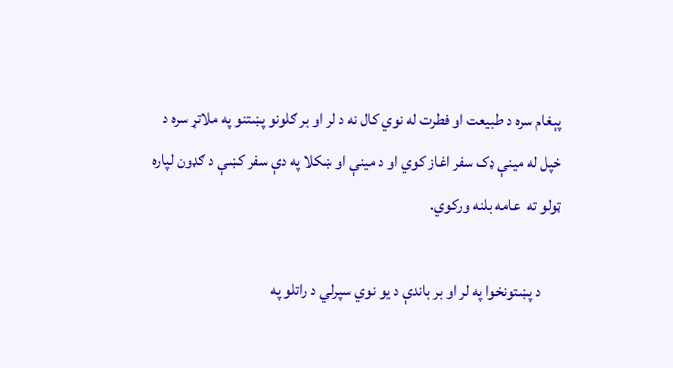پېغام سره د طبيعت او فطرت له نوي کال نه د لر او بر ګلونو پښتنو په ملاتړ سره د خپل له مينې ډک سفر اغاز کوي او د مينې او ښکلا په دې سفر کښې د ګډون لپاره ټولو ته  عامه بلنه ورکوي.

      د پښتونخوا په لر او بر باندې د يو نوي سپرلي د راتلو په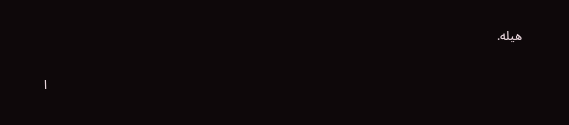هيله.

                                                                                                                                                        ا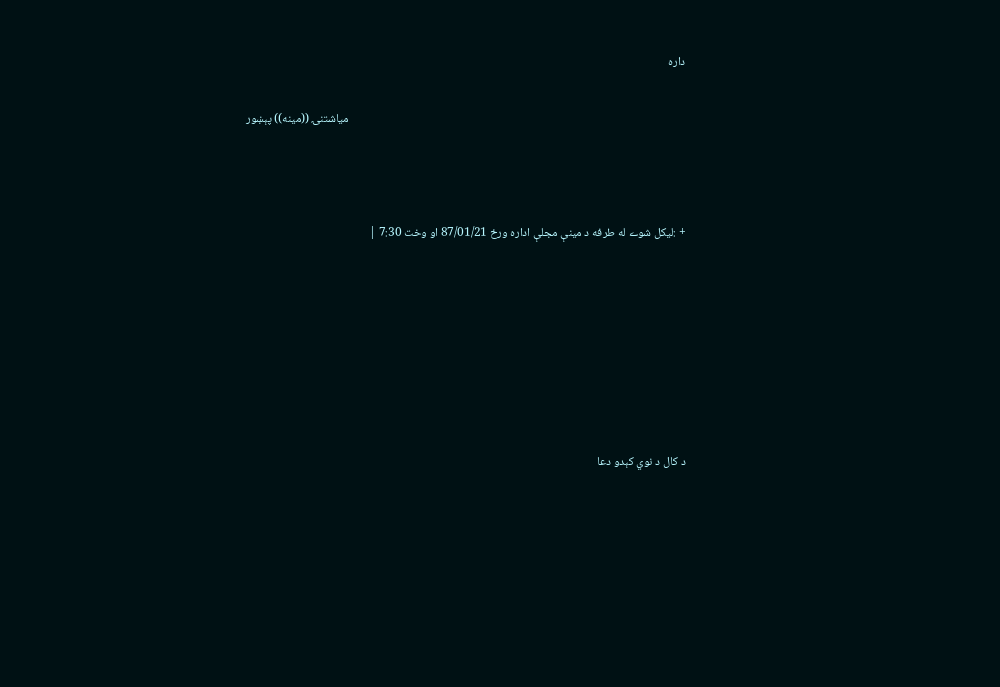داره

                                                                                                                               مياشتنۍ ((مينه)) پېښور



+ :ليکل شوے له طرفه د مينې مجلې اداره ورځ 87/01/21 او وخت 7:30 |







د کال د نوي کېدو دعا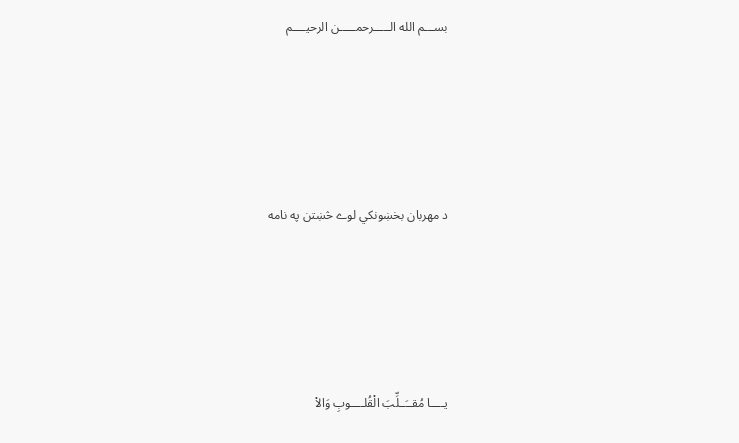بســـم الله الـــــرحمـــــن الرحيــــم





د مهربان بخښونکي لوے څښتن په نامه





يــــا مُقــَــلِّبَ الْقُلــــوبِ وَالاْ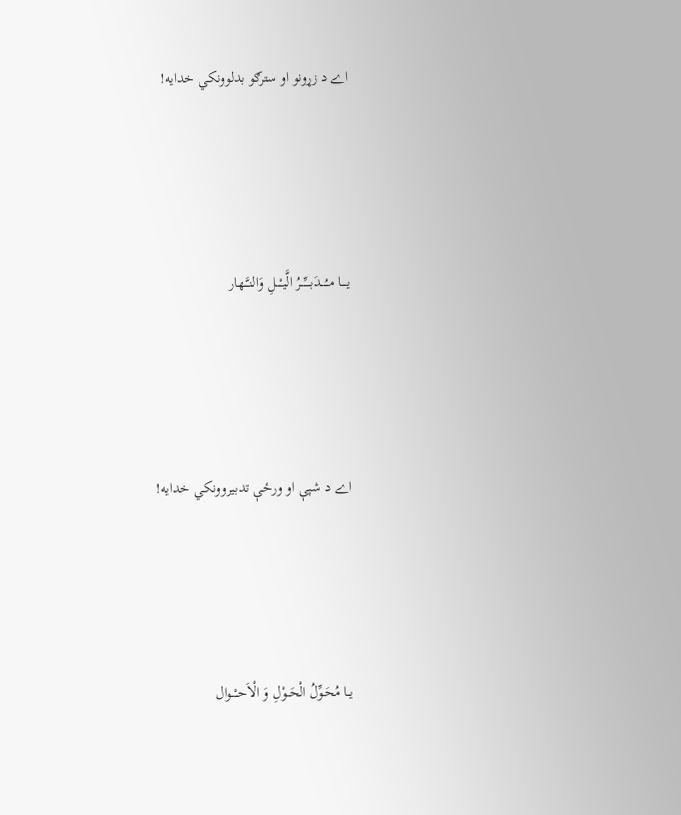اے د زړونو او سترګو بدلوونکي خدايه!





يــــا مــُـــدَبـــِّـــرُ الَّيـْـــلِ وَالنـَّـهار





اے د شپې او ورځې تدبيروونکي خدايه!





يــا مُحَـوِّلُ الْحَــوْلِ وَ الْاَحــْــوال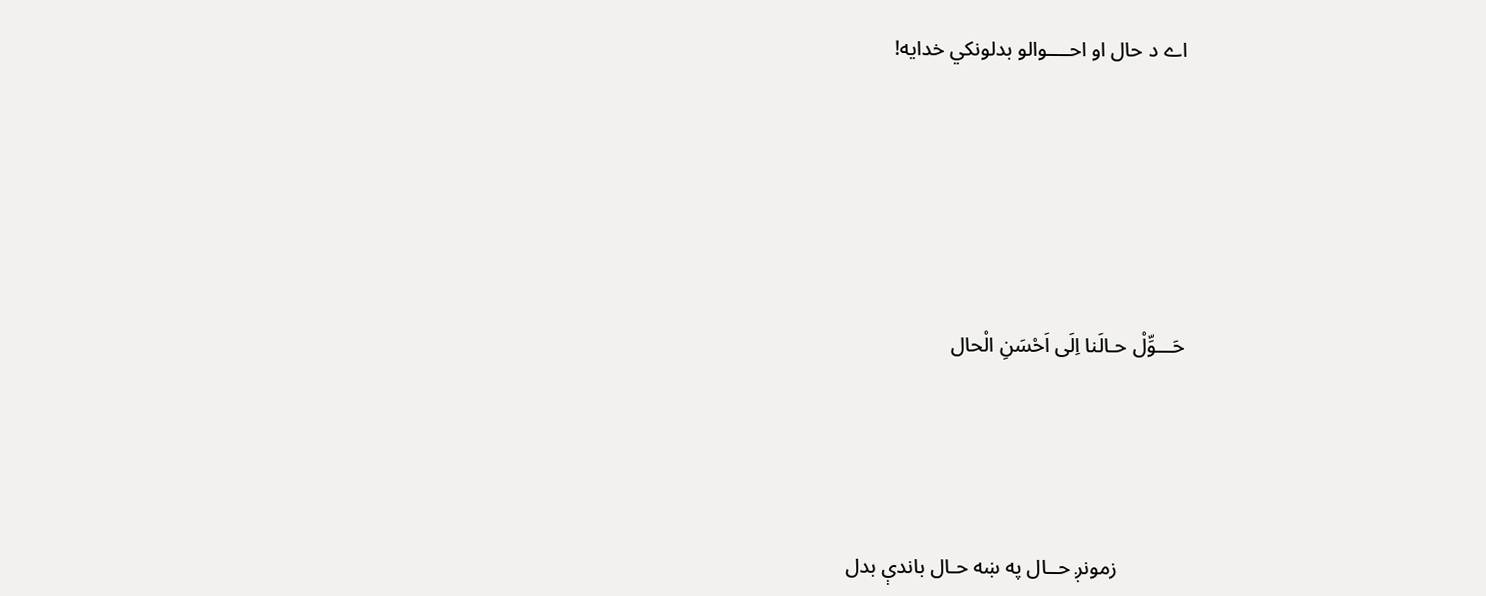اے د حال او احــــوالو بدلونکي خدايه!







حَـــوِّلْ حـالَنا اِلَی اَحْسَنِ الْحال





             زمونږ حــال په ښه حـال باندې بدل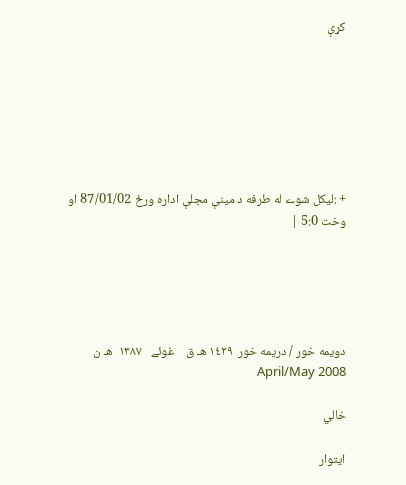کړې







+ :ليکل شوے له طرفه د مينې مجلې اداره ورځ 87/01/02 او وخت 5:0 |





دويمه خور / دريمه خور  ١٤٢٩ هـ ق    غوئے   ١٣٨٧  هـ ن                    April/May 2008

خالي

ايتوار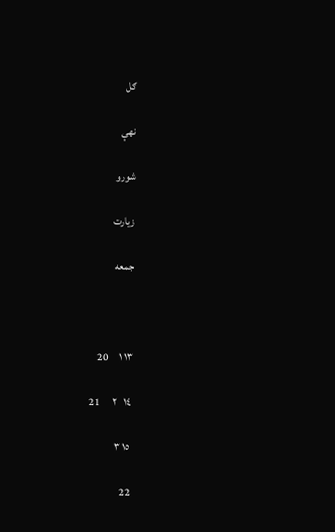ګل

نهې

شورو

زيارت

جمعه



١٣ ١     20

 ١٤   ٢      21

 ١٥ ٣

 22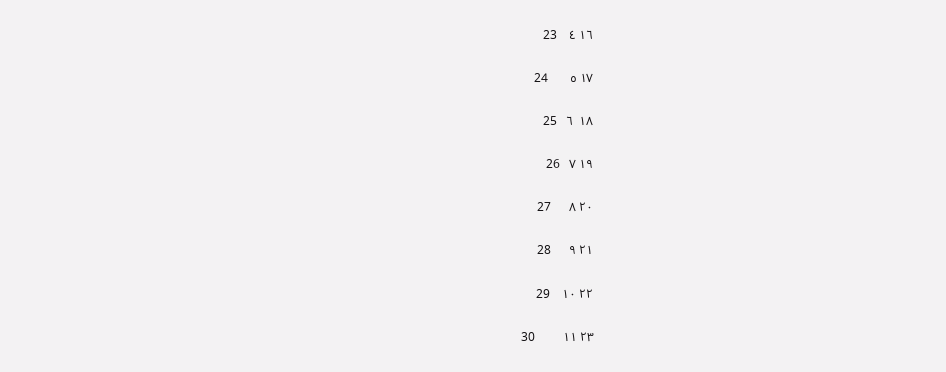١٦ ٤    23

١٧ ٥       24

١٨  ٦   25

١٩ ٧   26

٢٠ ٨      27

٢١ ٩      28

٢٢ ١٠    29

٢٣ ١١         30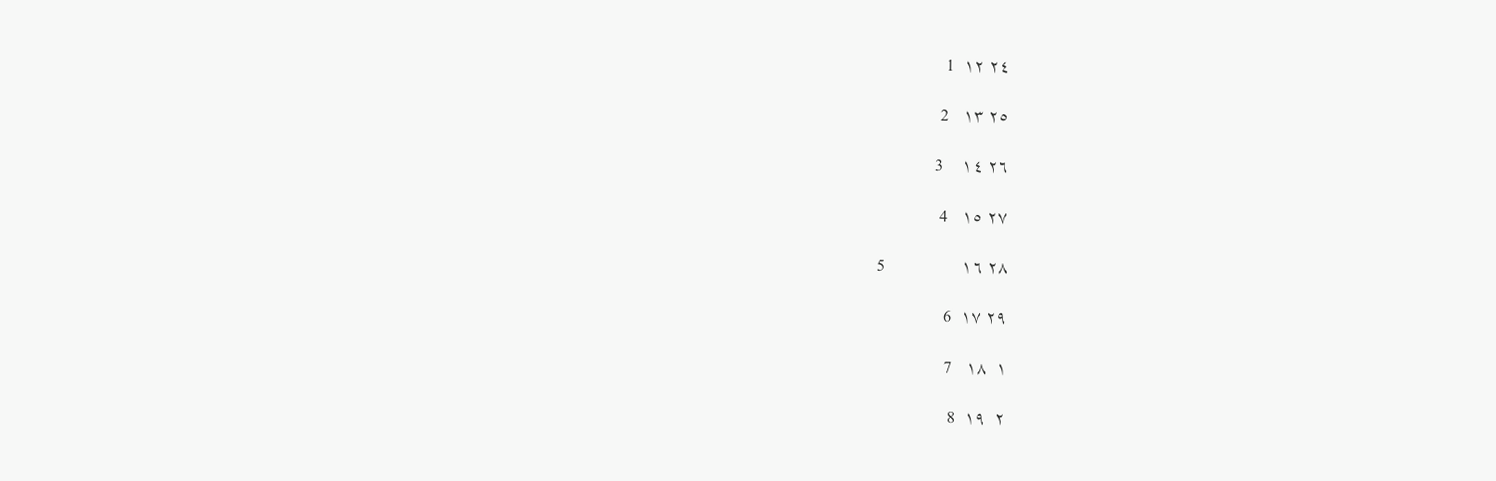٢٤ ١٢  1

٢٥ ١٣   2

٢٦ ١٤    3

٢٧ ١٥   4

٢٨ ١٦                5

٢٩ ١٧  6

١  ١٨   7

٢  ١٩  8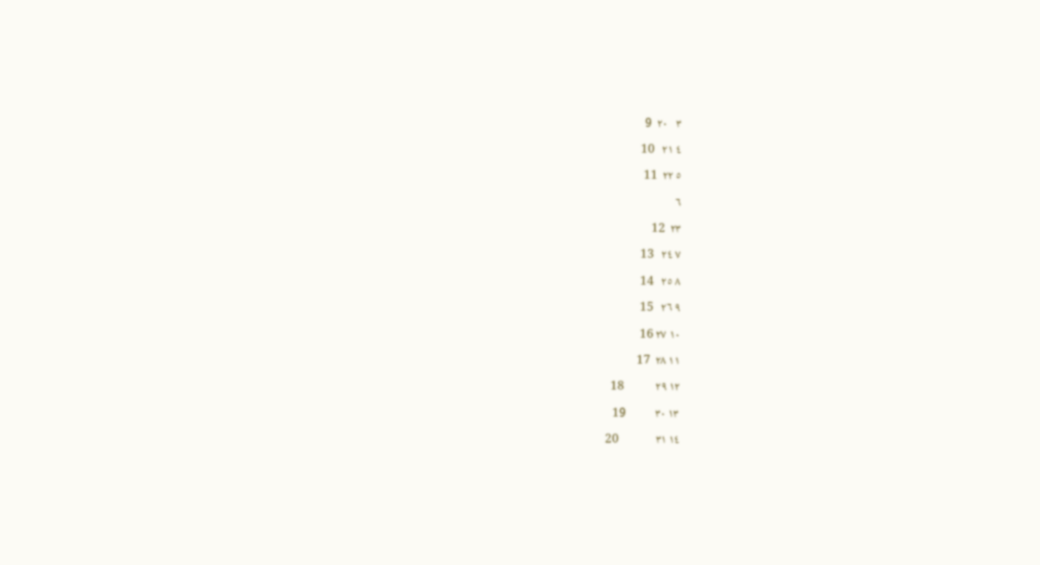٣   ٢٠  9

٤ ٢١   10

٥ ٢٢  11

٦

٢٣  12

٧ ٢٤   13

٨ ٢٥   14

٩ ٢٦   15

١٠ ٢٧ 16

١١ ٢٨  17

١٢ ٢٩            18

١٣ ٣٠           19

١٤ ٣١              20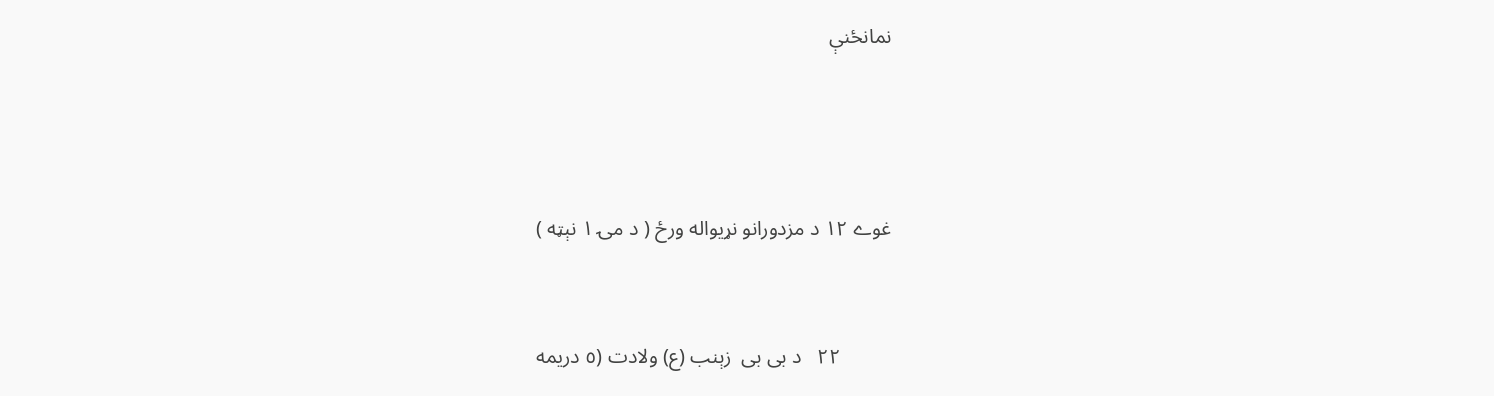نمانځنې





غو‌ے ١٢ د مزدورانو نړيواله ورځ ( د مۍ ١ نېټه )



          ٢٢   د بی بی  زېنب (ع) ولادت (٥ دريمه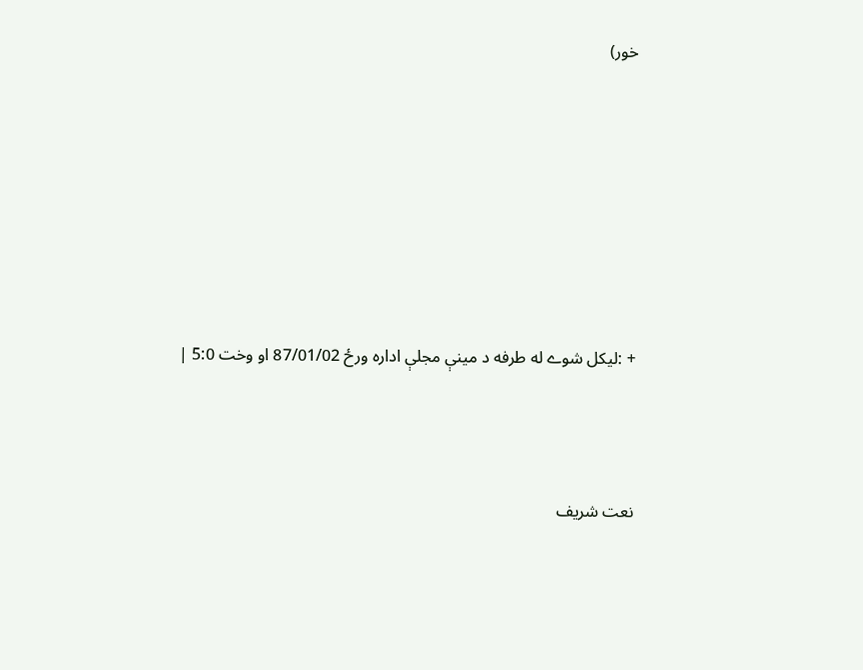خور)







+ :ليکل شوے له طرفه د مينې مجلې اداره ورځ 87/01/02 او وخت 5:0 |



نعت شريف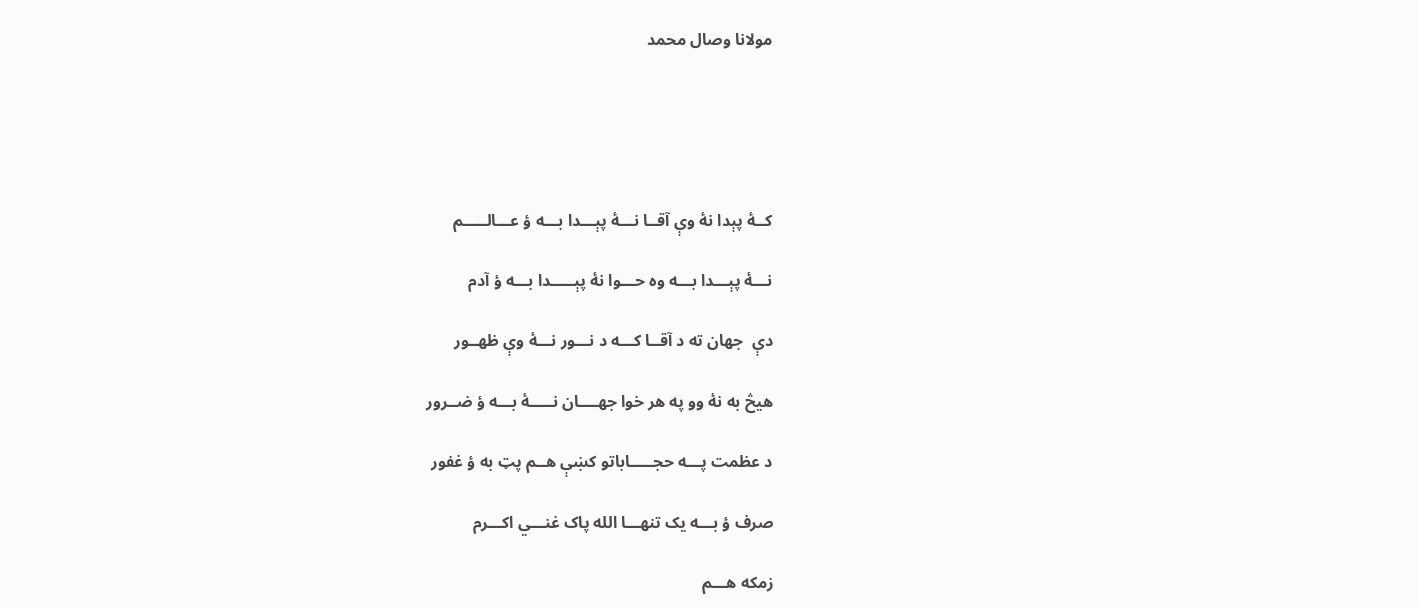مولانا وصال محمد





کــۀ پېدا نۀ وې آقــا نـــۀ پېـــدا بـــه ؤ عـــالـــــم

نـــۀ پېـــدا بـــه وه حـــوا نۀ پېـــــدا بـــه ؤ آدم

دې  جهان ته د آقــا کـــه د نـــور نـــۀ وې ظهــور

هيڅ به نۀ وو په هر خوا جهــــان نـــــۀ بـــه ؤ ضــرور

د عظمت پـــه حجـــــاباتو کښې هــم پټ به ؤ غفور

صرف ؤ بـــه يک تنهـــا الله پاک غنـــي اکـــرم

زمکه هـــم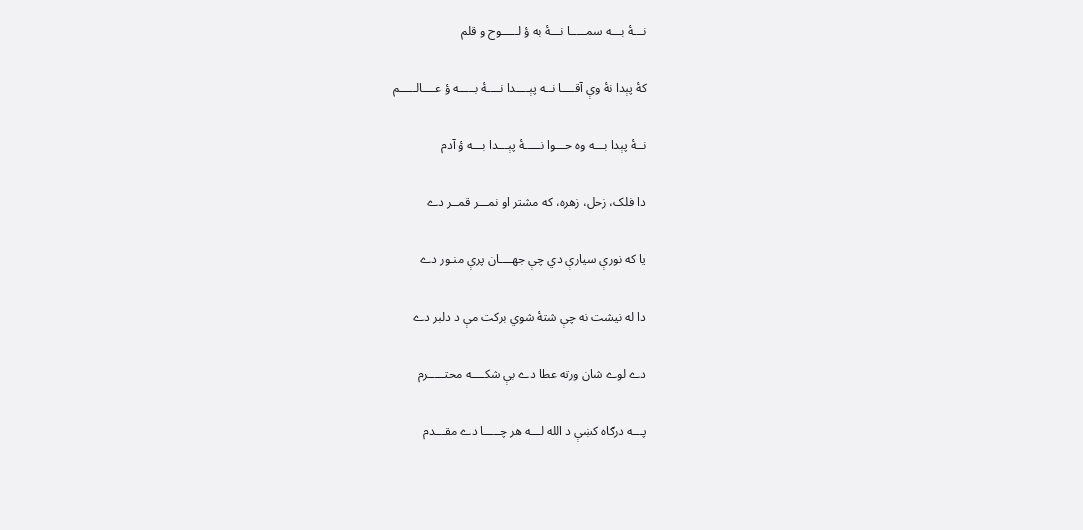نـــۀ بـــه سمـــــا نـــۀ به ؤ لـــــوح و قلم

کۀ پېدا نۀ وې آقــــا نــه پېــــدا نــــۀ بـــــه ؤ عــــالـــــم

نــۀ پېدا بـــه وه حـــوا نـــــۀ پېـــدا بـــه ؤ آدم

دا فلک، زحل، زهره، که مشتر او نمـــر قمــر دے

يا که نورې سيارې دي چې جهــــان پرې منـور دے

دا له نيشت نه چې شتۀ شوي برکت مې د دلبر دے

دے لوے شان ورته عطا دے بې شکــــه محتـــــرم

پـــه درګاه کښې د الله لـــه هر چـــــا دے مقـــدم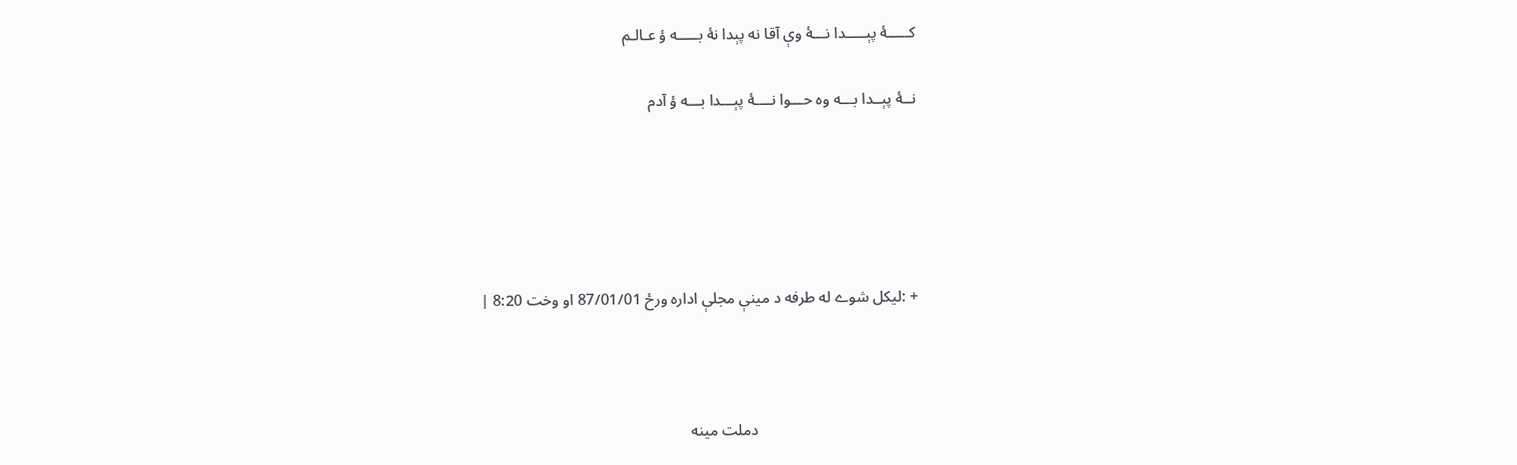کـــــۀ پېـــــدا نـــۀ وې آقا نه پېدا نۀ بـــــه ؤ عـالـم

نــۀ پېــدا بـــه وه حـــوا نــــۀ پېـــدا بـــه ؤ آدم





+ :ليکل شوے له طرفه د مينې مجلې اداره ورځ 87/01/01 او وخت 8:20 |



                                         دملت مينه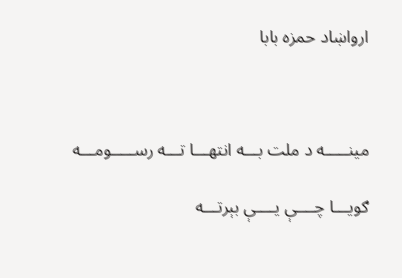ارواښاد حمزه بابا



مينـــــه د ملت بـــه انتهـــا تـــه رســـــومـــه

ګويـــا چــــې يــــې بېرتـــه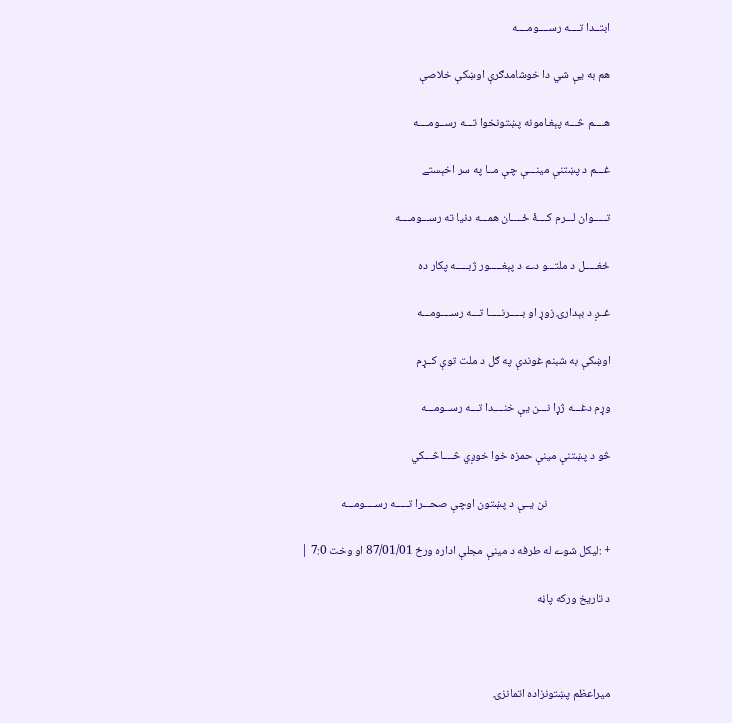ابتــدا تــــه رســــومــــه

هم به يې شي دا خوشامدګرې اوښکې خلاصې

هــــم څـــه پېغـامونه پښتونخوا تـــه رســومــــه

غـــم د پښتنې مينـــې چې مــا په سر اخېستے

تـــــوان لـــرم کــــۀ ځــــان همـــه دنيا ته رســـومــــه

ځغـــــل د ملتـــو دے د پېغـــــور ژبـــــه پکار ده

غــږ د بېدارۍ زوړ او بـــــرنـــــا تـــه رســــومـــه

اوښکې به شبنم غوندې په ګل د ملت توې کــړم

وړم دغـــه ژړا نـــن يې خنــــدا تـــه رســومـــه

څو د پښتنې مينې حمزه خوا خوږي څــــاڅـــکي

                        نن يــې د پښتون اوچې صحـــرا تـــــه رســــومـــه

+ :ليکل شوے له طرفه د مينې مجلې اداره ورځ 87/01/01 او وخت 7:0 |

د تاريخ ورکه پاڼه



ميراعظم پښتونزاده اتمانزۍ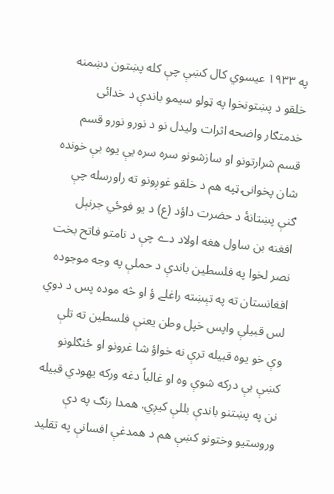په ١٩٣٣ عيسوي کال کښې چې کله پښتون دښمنه خلقو د پښتونخوا په ټولو سيمو باندې د خدائی خدمتګار واضحه اثرات وليدل نو د نورو نورو قسم قسم شرارتونو او سازشونو سره سره يې يوه بې خونده شان پخوانۍ ټپه هم د خلقو غوږونو ته راورسله چې ګنې پښتانۀ د حضرت داؤد (ع) د يو فوځي جرنېل افغنه بن ساول هغه اولاد دے چې د نامتو فاتح بخت نصر لخوا په فلسطين باندې د حملې په وجه موجوده افغانستان ته په تېښته راغلے ؤ او څه موده پس د دوي لس قبيلې واپس خپل وطن يعنې فلسطين ته تلې وې خو يوه قبيله ترې نه خواؤ شا غرونو او ځنګلونو کښې بې درکه شوې وه او غالباً دغه ورکه يهودي قبيله نن په پښتنو باندې بللې کيږي. همدا رنګ په دې وروستيو وختونو کښې هم د همدغې افسانې په تقليد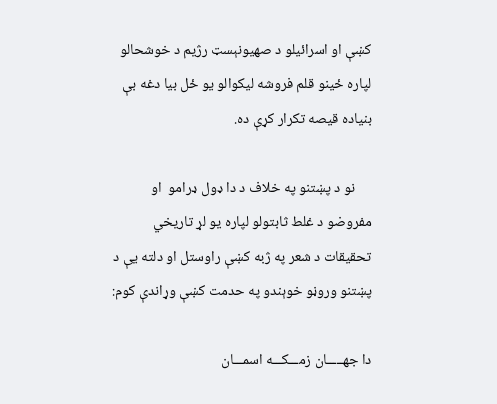کښې او اسرائيلو د صهيونېسټ رژيم د خوشحالو لپاره ځينو قلم فروشه ليکوالو يو ځل بيا دغه بې بنياده قيصه تکرار کړې ده.

     نو د پښتنو په خلاف د دا ډول ډرامو  او مفروضو د غلط ثابتولو لپاره يو لړ تاريخي تحقيقات د شعر په ژبه کښې راوستل او دلته يې د پښتنو وروڼو خوېندو په حدمت کښې وړاندې کوم:

دا جهـــــان زمـــکـــه اسمـــان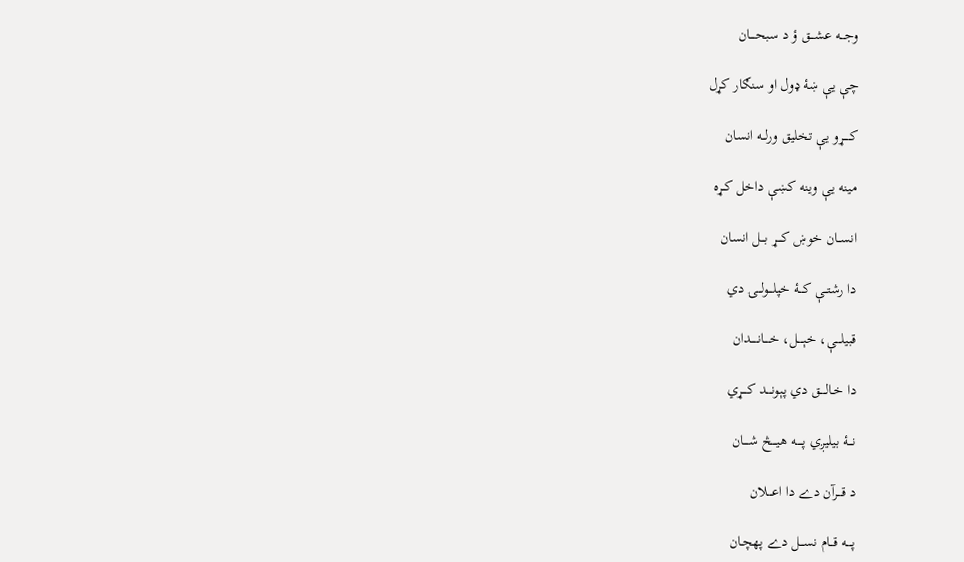وجـــه عشـــق ؤ د سبحــــان

چې يې ښۀ ډول او سنګار کړل

کـــــړو يې تخليق ورلــه انسان

مينه يې وينه کښې داخل کــړه

انســان خوښ کــــړ بـــل انسان

دا رشتــې کـــۀ خپلـــولـــۍ دي

قبيلــــې، خېــــل، خــــانـــــدان

دا خـالــــق دي پېونــــد کــــړي

نـــۀ بيليږي پـــــه هيــــڅ شــــان

د قـــرآن دے دا اعـــلان

پــــه قــام نســـل دے پهچـان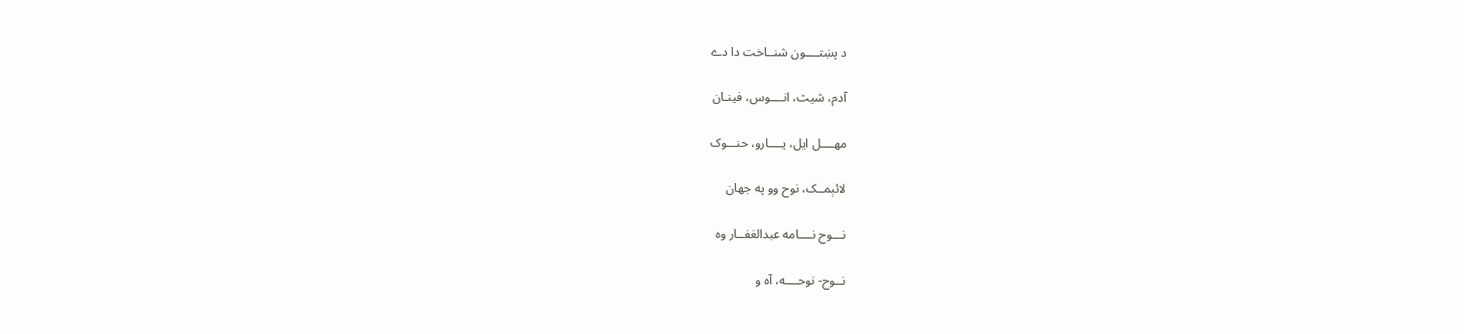د پښتــــون شنــاخت دا دے

آدم، شيث، انــــوس، فينـان

مهــــل ايل، يــــارو، حنـــوک

لائېمــک، نوح وو په جهان

نـــوح نــــامه عبدالغفــار وه

نــوح- نوحــــه، آه و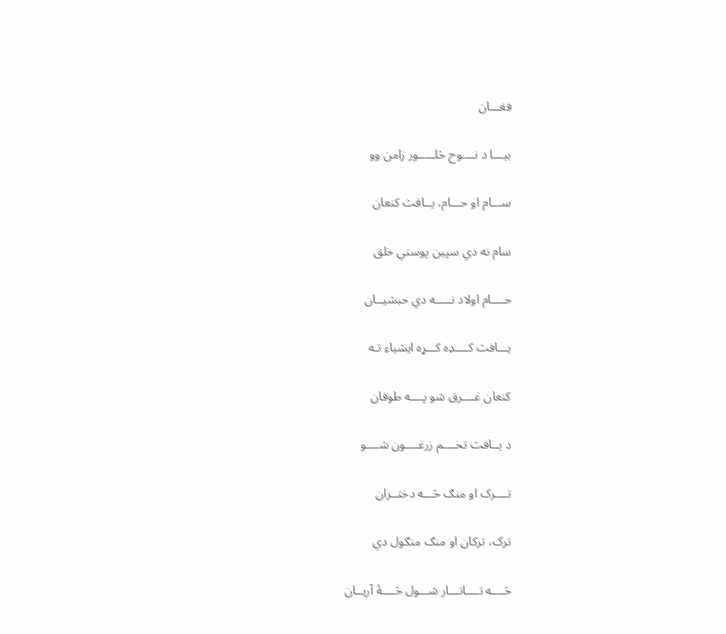فغـــان

بيـــا د نــــوح څلـــــور زامن وو

ســـام او حـــام، يــافث کنعان

سام نه دي سپين پوستي خلق

حــــام اولاد نـــــه دي حبشيــان

يـــافث کــــډه کـــړه ايشياء تـه

کنعان غــــرق شو پــــه طوفان

د يــافث تخــــم زرغــــون شــــو

تــــرک او منګ څـــه دختــران

ترک، ترکان او منګ منګول دي

څــــه تــــاتـــار شـــول څــــۀ آريــان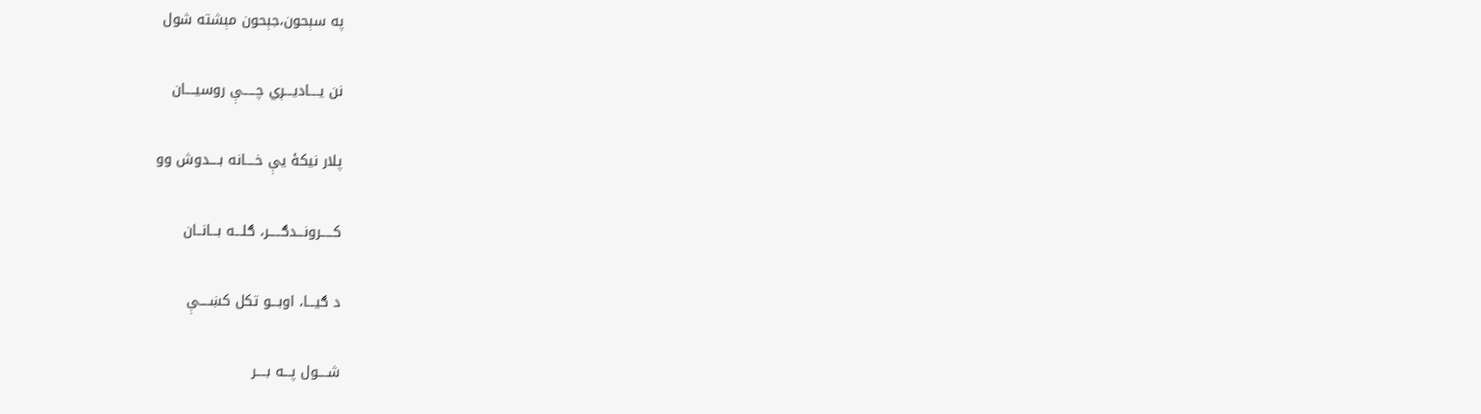په سېحون،جېحون مېشته شول

نن يــــاديـــږي چـــــې روسيــــان

پلار نيکۀ يې خــــانه بــــدوش وو

کـــــرونـــدګـــــر، ګلـــه بـــانــان

د ګيـــا، اوبـــو تکل کښــــې

شــــول پـــه بــــر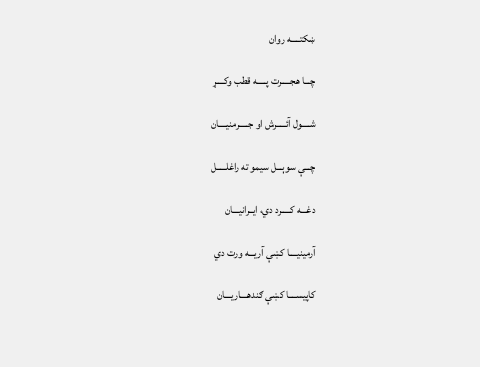ښکتـــــه روان

چـــا هجـــــرت پـــــه قطب وکــــړ

شـــــول آئـــــرش او جـــــرمنيــــان

چـــې سوېـــل سيمو ته راغلـــــل

دغـــه کـــــرد دي، ايــرانيـــان

آرمينيــــا کښې آريـــه ورت دي

کاپيســــا کښې ګندهــــاريـــان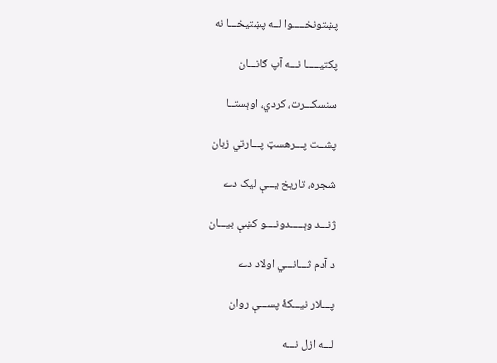پښتونخـــــوا لــه پښتيخـــا نه

پکتيـــــا نـــه آپ ګانـــان

سنسکـــرت، کردي، اوېستــا

پشــت پـــرهسټ پـــارتي زبان

شجره، تاريخ يـــې ليک دے

ژنـــد وېـــــدونــــو کښې بيـــان

د آدم ثـــانـــي اولاد دے

پـــلار نيـــکۀ پســـې روان

لـــه ازل نـــه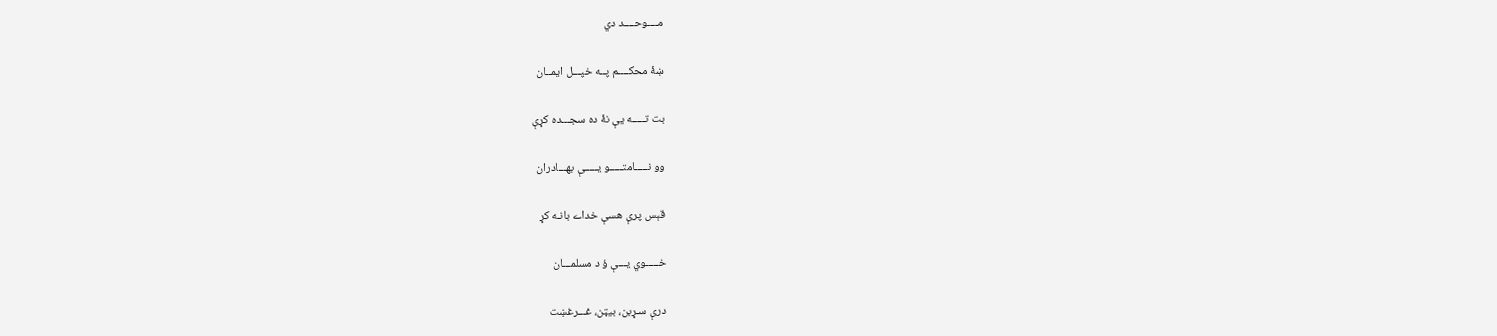مــــوحــــد دي

ښۀ محکــــم پــه خپـــل ايمــان

بت تـــــه يې نۀ ده سجـــده کړې

وو نـــــامتـــــو يـــــې بهـــادران

قېس پرې هسې خداے بانـه کړ

خـــــوي يـــې ؤ د مسلمـــان

درې سـړبن، بيټن، غـــرغښت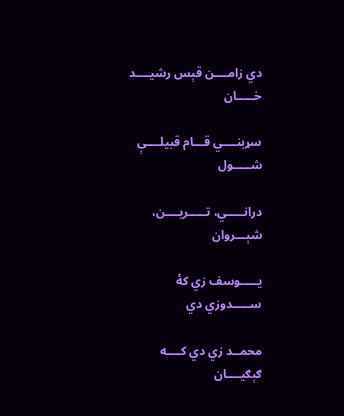دي زامــــن قېس رشيــــد خـــــان

سړبنــــي قـــام قبيلــــې شـــــول

درانـــــي، تـــــريــــن، شېـــروان

يـــــوسف زي کۀ ســـــدوزي دي

محمــد زي دي کــــه ګېګيــــان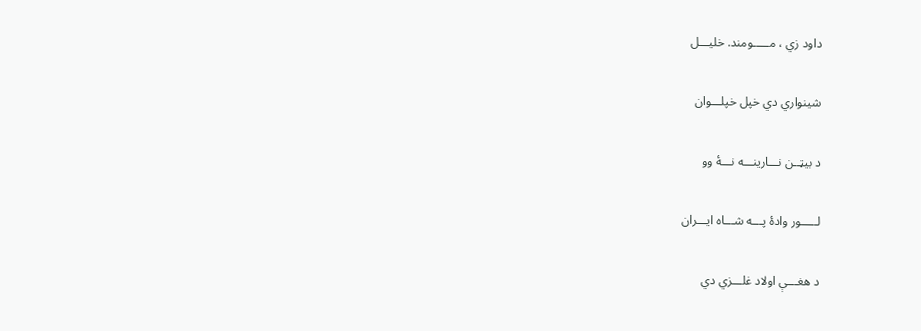داود زي ، مـــــومند. خليـــل

شينواري دي خپل خپلـــوان

د بيټــن نـــارينـــه نـــۀ وو

لـــــور وادۀ پـــه شـــاه ايـــران

د هغـــې اولاد غلـــزي دي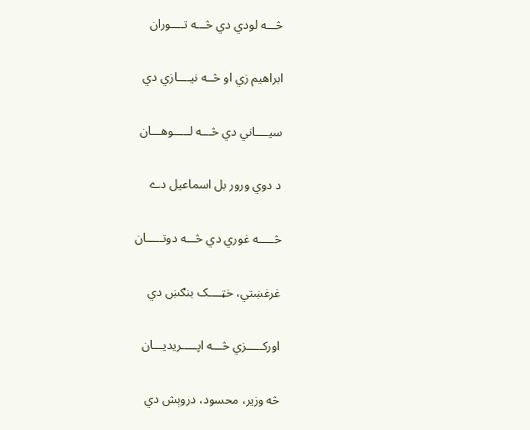څـــه لودي دي څـــه تــــوران

ابراهيم زي او څــه نيــــازي دي

سيــــاني دي څـــه لـــــوهـــان

د دوي ورور بل اسماعيل دے

څـــــه غوري دي څـــه دوتـــــان

غرغښتي، خټــــک بنګښ دي

اورکـــــزي څـــه اپـــــريديـــان

څه وزير، محسود، دروېش دي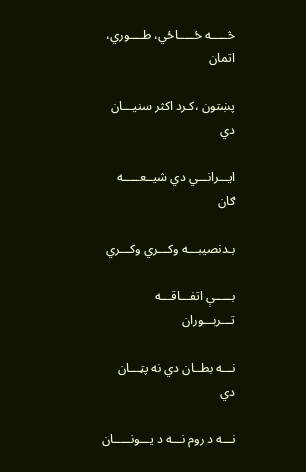څـــــه ځـــــاځي، طــــوري، اتمان

پښتون ،کـرد اکثر سنيـــان دي

ايـــرانـــي دي شيــعـــــه ګان

بـدنصيبـــه وکـــري وکـــري

بـــــې اتفـــاقـــه تـــربـــوران

نـــه بطــان دي نه پټـــان دي

نـــه د روم نـــه د يـــونـــــان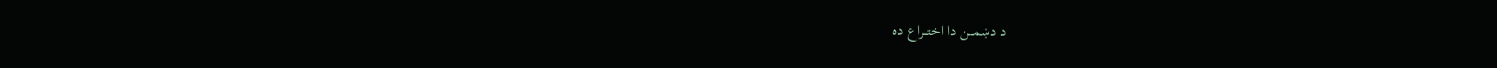د دښمـــن دا اختـــراع ده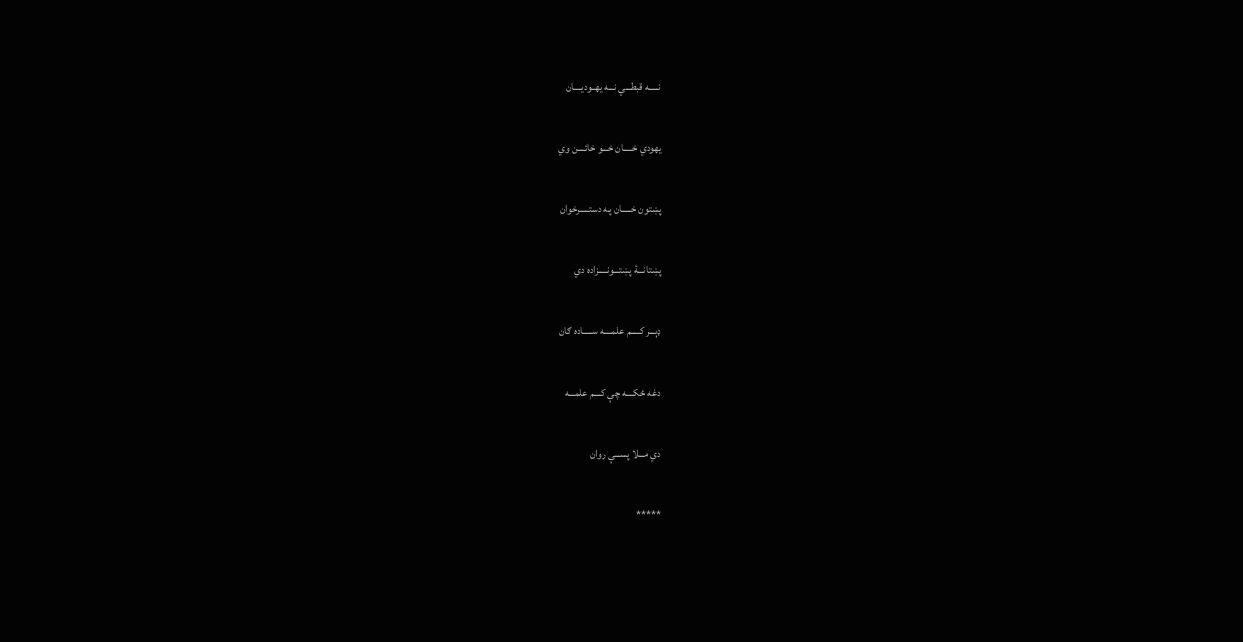نـــــه قبطـــي نـــه يهــوديــــان

يهودي خـــــان خـــو خائــــن وي

پښتون خـــــان پـه دستـــــرخوان

پښتانـــۀ پښتـــونـــــزاده دي

ډېـــر کـــــم علمــــه ســـــاده ګان

دغه ځکــــه چې کــــم علمـــه

دي مـــلا پســـې روان

*****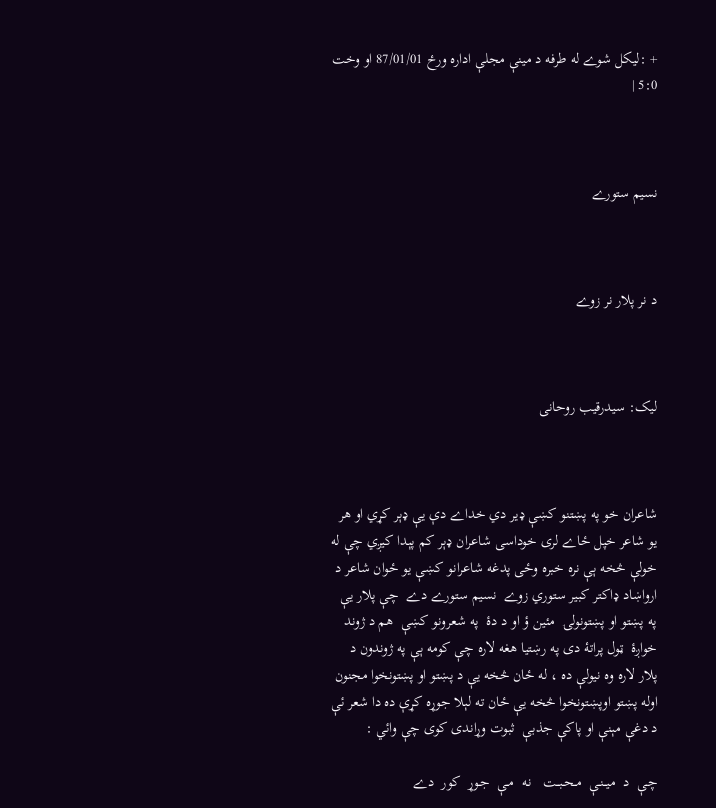+ :ليکل شوے له طرفه د مينې مجلې اداره ورځ 87/01/01 او وخت 5:0 |



نسيم ستورے



د نر پلار نر زوے



ليک: سيدرقيب روحانی



شاعران خو په پښتنو کښې ډير دي خداے دې يې ډېر کړي او هر يو شاعر خپل ځاے لری خوداسی شاعران ډېر کم پېدا کيږي چې له خولې څخه ېې نره خبره وځی پدغه شاعرانو کښې يو ځوان شاعر د ارواښاد ډاکتر کبير ستوري زوے  نسيم ستورے دے  چې پلار يې په پښتو او پښتونولۍ  مئين ؤ او د دۀ  په شعرونو کښې  هم د ژوند خواږۀ  ټول پراتۀ دی په رښتيا هغه لاره چې کومه ېې په ژوندون د پلار لاره وه نيولې ده ، له ځان څخه يې د پښتو او پښتونخوا مجنون اوله پښتو اوپښتونخوا څخه يې ځان ته لېلا جوړه کړې ده دا شعر ئې د دغې مېنې او پاکې جذبې  ثبوت وړاندی کوی چې وائي :

چـې  د  ميــنـې  مـحـبــت   نـه  مـې  جـوړ  کور  دے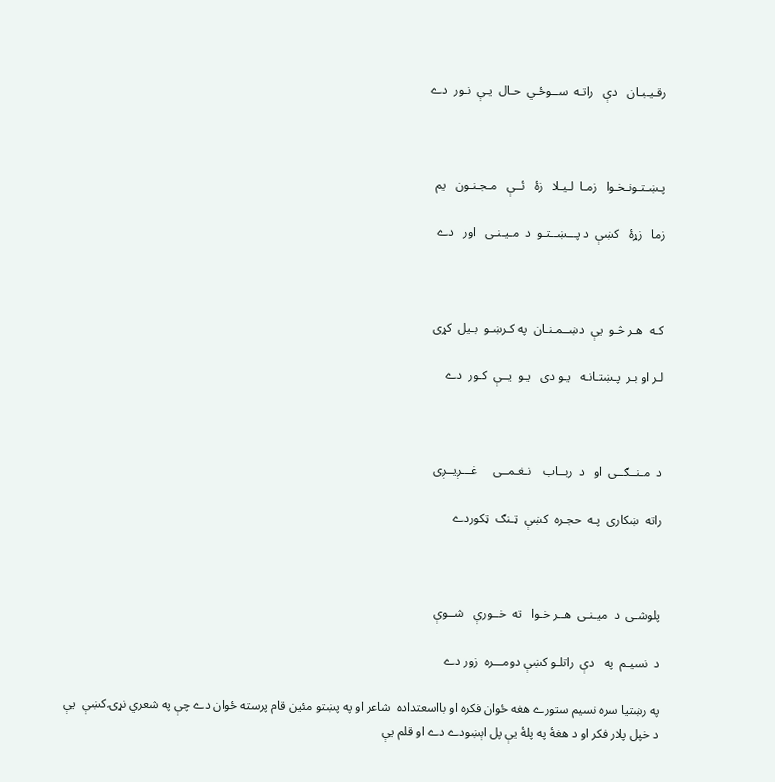رقـيـبـان   دې   راتـه  ســوځـي  حـال  يـې  نـور  دے



پـښـتـونـخـوا   زمـا  لـيـلا   زۀ   ئــې   مـجـنـون   يم

زما   زړۀ   کښې  د پـــښــتـو  د  مـيـنـی   اور   دے



کـه  هـر څـو  يې  دښــمـنـان  په کـرښـو  بـيل  کړی

لـر او بـر  پـښتـانـه   يـو دی   يـو  يــې  کـور  دے



د  مـنــګــی  او   د  ربــاب    نـغـمــی     غـــږيــږی

راته  ښکاری  پـه  حجـره  کښې  ټـنګ  ټکوردے



پلوشـی  د  ميـنـی  هــر خـوا   ته  خــورې   شــوې

د  نسيـم  په   دې  راتلـو کښې دومـــره  زور دے

په رښتيا سره نسيم ستورے هغه ځوان فکره او بااسعتداده  شاعر او په پښتو مئين قام پرسته ځوان دے چې په شعري نړۍ کښې  يې د خپل پلار فکر او د هغۀ په پلۀ يې پل اېښودے دے او قلم يې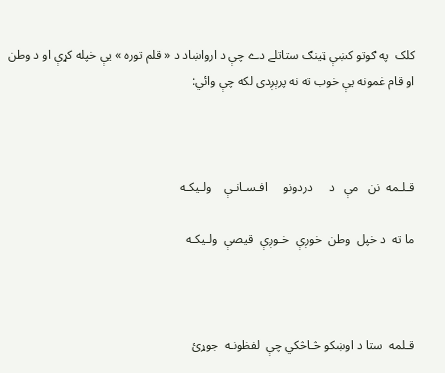کلک  په ګوتو کښې ټينګ ستاتلے دے چې د ارواښاد د « قلم توره » يې خپله کړې او د وطن او قام غمونه يې خوب ته نه پرېږدی لکه چې وائي:



قـلـمه  نن   مې   د     دردونو     افـسـانـې    ولـيکـه

ما ته  د خپل  وطن  خوږې  خـوږې  قيصې  ولـيکـه



قـلمه  ستا د اوښکو څـاڅکي چې  لفظونـه  جوړئ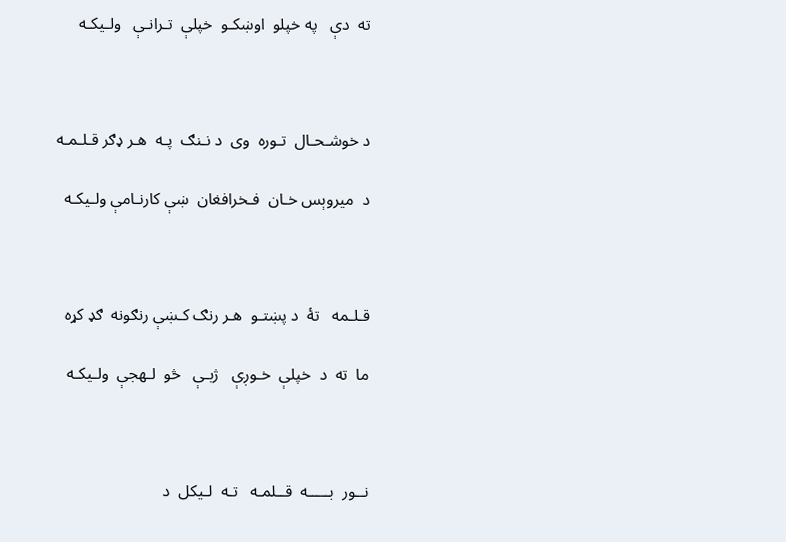ته  دې   په خپلو  اوښکـو  خپلې  تـرانـې   ولـيکـه



د خوشـحـال  تـوره  وی  د نـنګ  پـه  هـر ډګر قـلـمـه

د  ميروېس خـان  فـخرافغان  ښې کارنـامې ولـيکـه



قـلـمه   تۀ  د پښتـو  هـر رنګ کـښې رنګونه  ګډ کړه

ما  ته  د  خپلې  خـوږې   ژبـې   څو  لـهجې  ولـيکـه



نــور  بـــــه  قــلمـه   تـه  لـیکل  د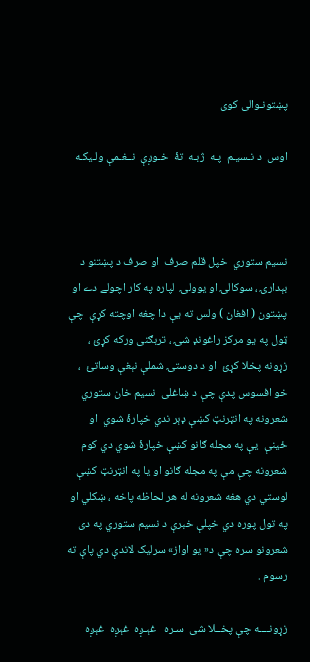پښتونـوالی کوی

اوس  د نـسيـم  پـه  ژبـه  تۀ  خـوږې  نــغـمې ولـيکـه



نسيم ستوري  خپل قلم صرف  او صرف د پښتنو د بېدارۍ ، سوکالۍ او يوولۍ  لپاره په کار اچولے دے او پښتون ( افغان ) ولس ته يې دا چغه اوچته کړې  چې ټول په يو مرکز راغونډ شۍ ، تربګنی ورکه کړئ ،  زړونه پخلا کړئ  او د دوستۍ شملې نېغې وساتئ  ، خو افسوس پدې چې د ښاغلی  نسيم خان ستوري شعرونه په انټرنټ کښې ډېر ندي خپارۀ شوي  او ځينې  يې په مجله ګانو کښې خپارۀ شوي دي کوم شعرونه چې مې په مجله ګانو او يا په انټرنټ کښې لوستي دي هغه شعرونه له هر لحاظه پاخه ، ښکلي او  په تول پوره دي خپلې خبرې د نسيم ستوري په دی شعرونو سره چې د« يو اواز» سرليک لاندې دي پاې ته رسوم .

زړونــــه چې پخــلا شی  سـره   غېـږه  غېږه  غېږه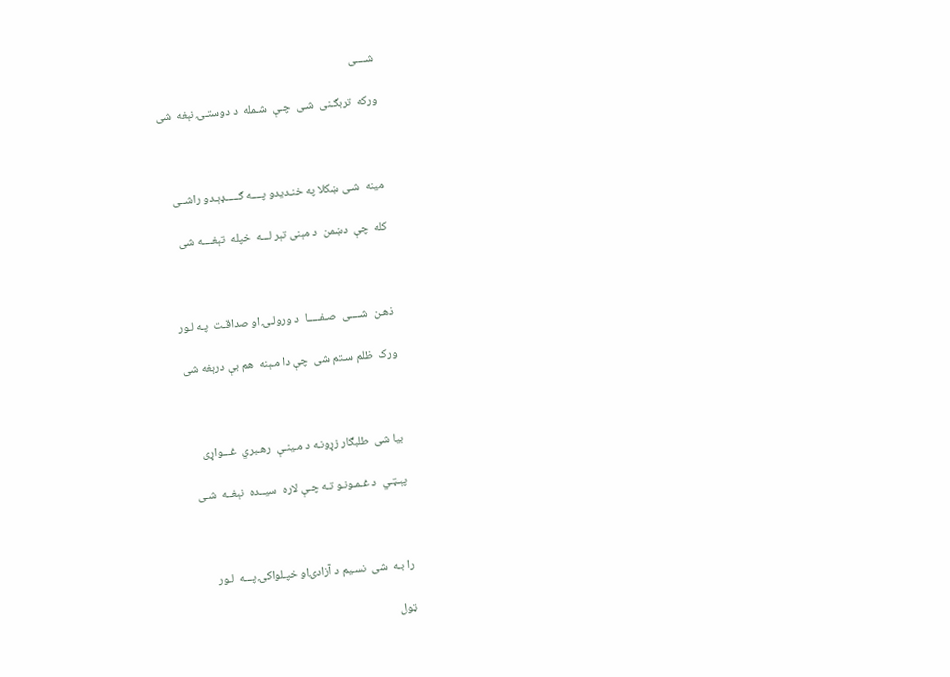شــــی

ورکه  تربګـنی  شـی  چـې  شـمله  د دوستـۍ نېغه  شی



مينه  شـی ښکلا په خنـديدو پــــه ګـــــډېـدو راشــی

کله  چې  دښمن  د مېنی تېر لـــه  خپله  تېغــــه شی



ذهـن  شــــی  صـفـــــا  د ورولـۍ او صداقـت  پـه لـور

ورک  ظلم سـتم شی  چې دا مـېنه  هم بې درېغه شی



بيا شی  طلبګار زړونـه د مـينـې  رهـبري  غـــواړی

پېـټـي  د غـمـونـو تـه چـې لاره  سيــده  نېغــه  شـی



را بـه  شی  نسـيم د آزادۍاو خپـلواکۍ پـــه  لـور

ټول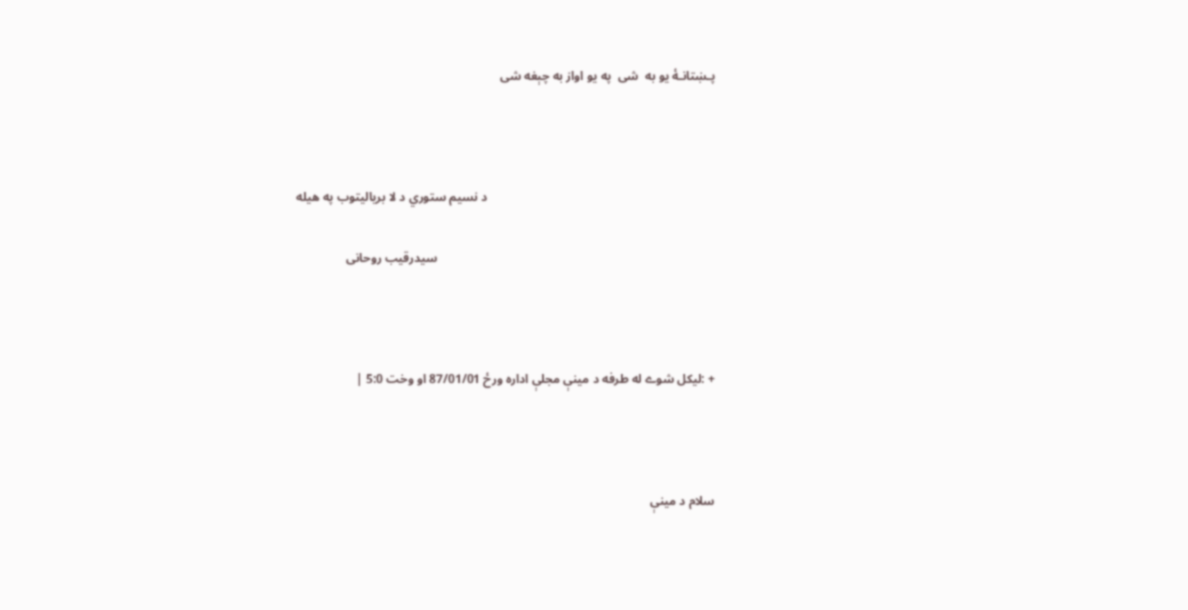پـښتانـۀ يو به  شی  په يو اواز به چېغه شی



                                                                         د نسيم ستوري د لا برياليتوب په هيله

                                                                                         سيدرقيب روحانی



+ :ليکل شوے له طرفه د مينې مجلې اداره ورځ 87/01/01 او وخت 5:0 |



سلام د مينې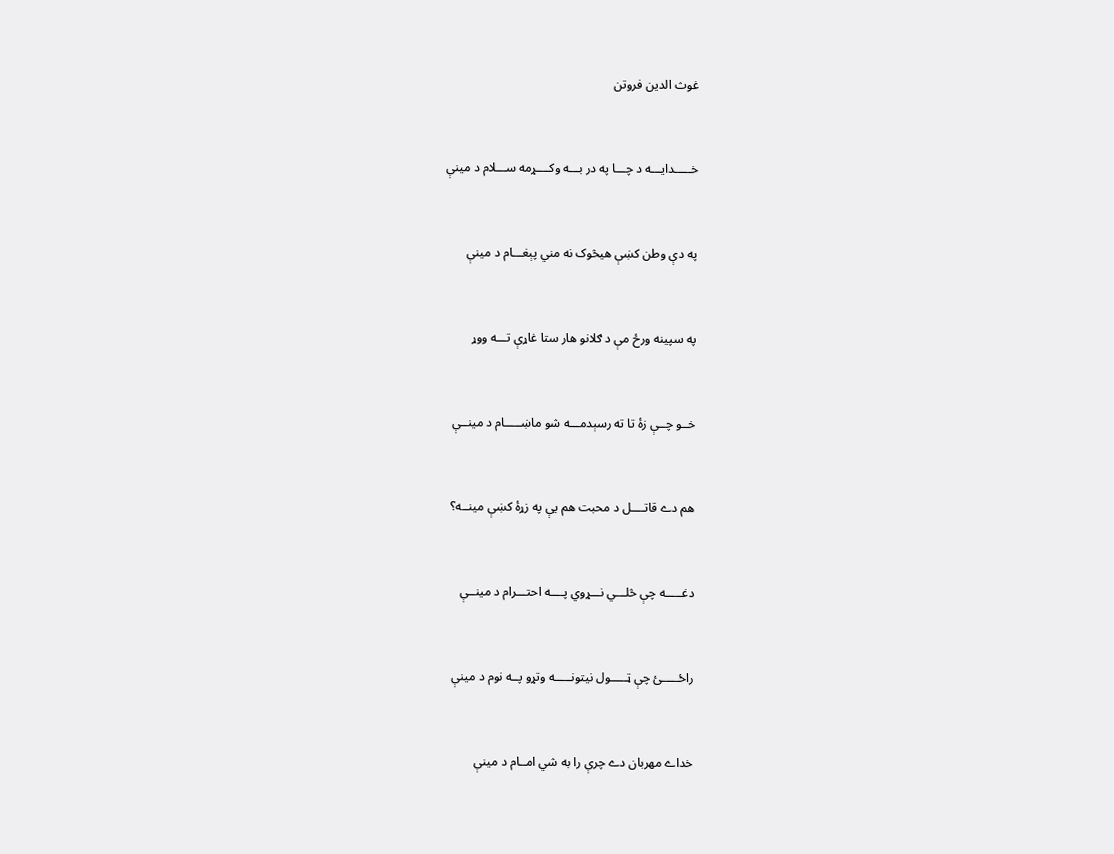غوث الدين فروتن



خـــــدايـــه د چـــا په در بـــه وکــــړمه ســـلام د مينې



په دې وطن کښې هيڅوک نه مني پېغـــام د مينې



په سپينه ورځ مې د ګلانو هار ستا غاړې تـــه ووړ



خــو چــې زۀ تا ته رسېدمـــه شو ماښـــــام د مينــې



هم دے قاتــــل د محبت هم يې په زړۀ کښې مينــه؟



دغـــــه چې څلـــي نـــړوي پــــه احتـــرام د مينــې



راځـــــئ چې ټـــــول نيتونـــــه وتړو پــه نوم د مينې



خداے مهربان دے چرې را به شي امــام د مينې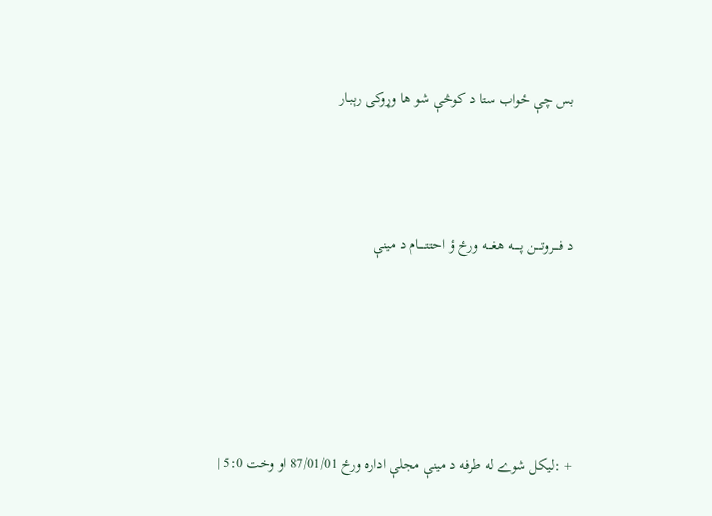بس چې ځواب ستا د کوڅې شو ها وړوکی رېبـار



د فــــروتــــن پـــــه هغـــه ورځ ؤ احتتـــــام د مينې





+ :ليکل شوے له طرفه د مينې مجلې اداره ورځ 87/01/01 او وخت 5:0 |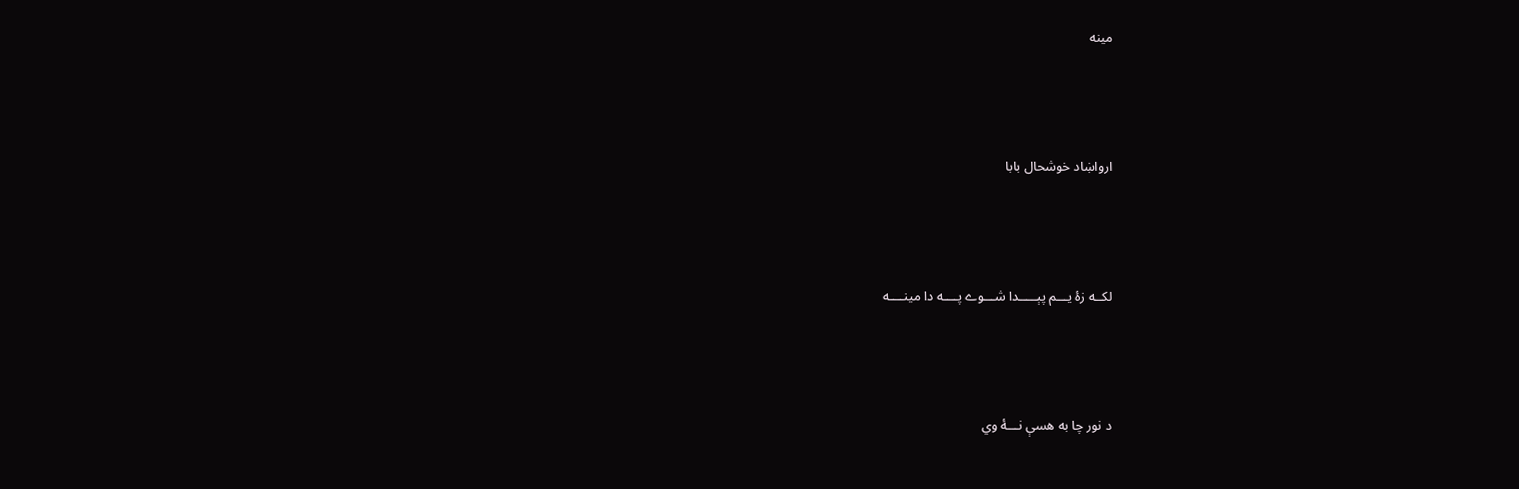مينه



ارواښاد خوشحال بابا



لکــه زۀ يـــم پېـــــدا شـــوے پــــه دا مينــــه



د نور چا به هسې نـــۀ وي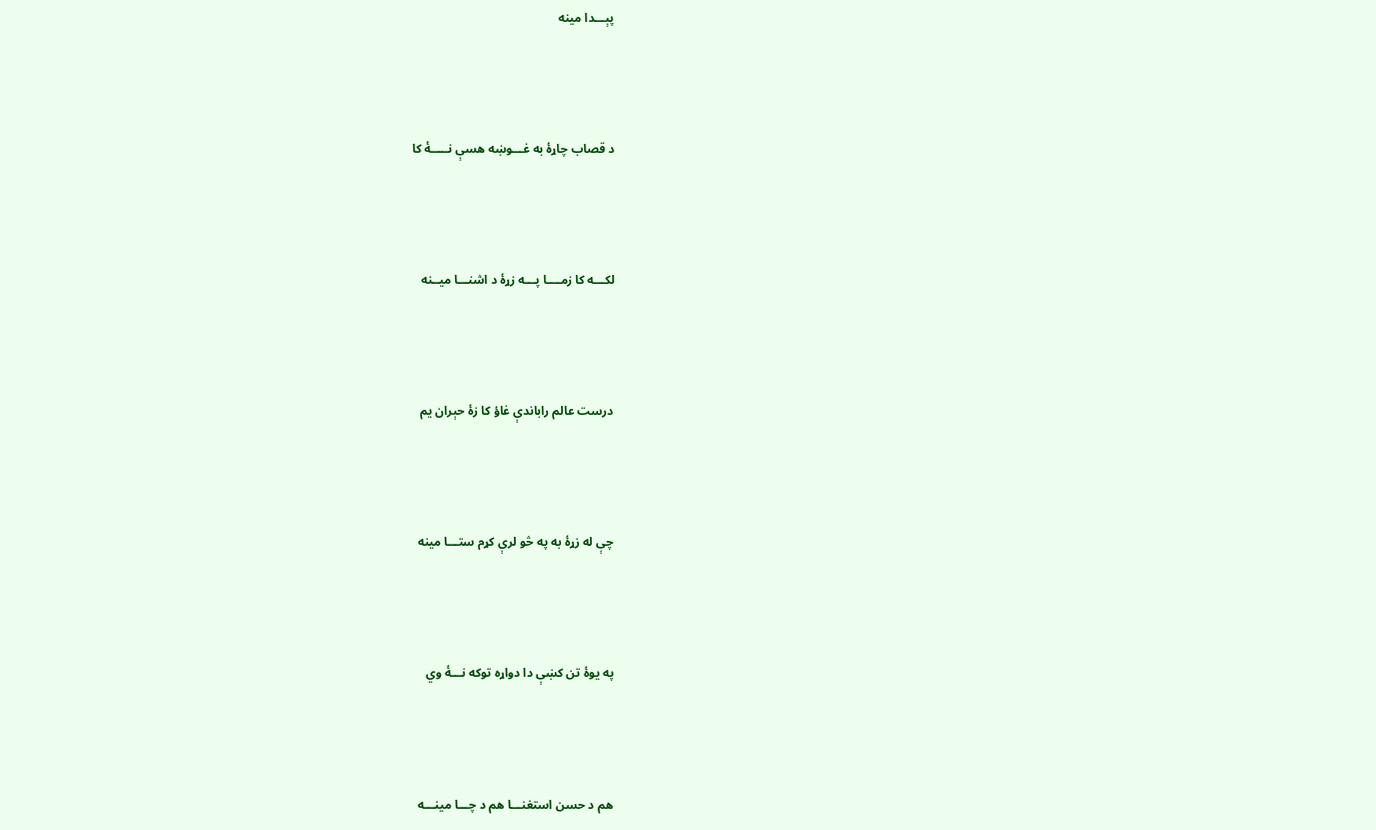پېـــدا مينه



د قصاب چاړۀ به غـــوښه هسې نـــــۀ کا



لکـــه کا زمــــا پـــه زړۀ د اشنـــا ميــنه



درست عالم راباندې غاؤ کا زۀ حېران يم



چې له زړۀ به په څو لرې کړم ستـــا مينه



په يوۀ تن کښې دا دواړه توکه نـــۀ وي



هم د حسن استغنـــا هم د چـــا مينـــه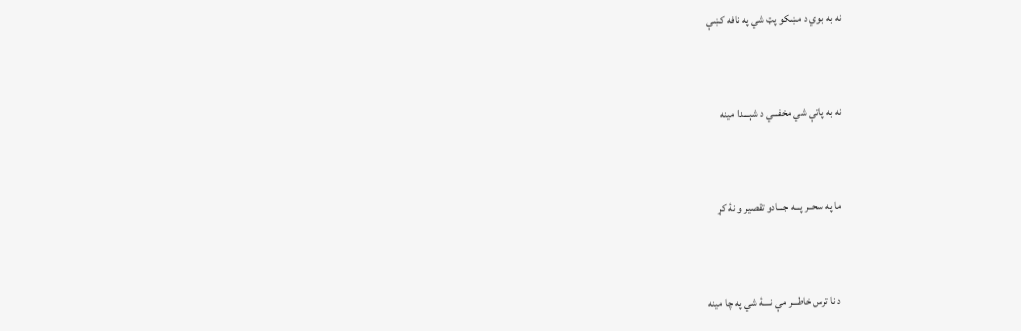نه به بوي د مښکو پټ شي په نافه کښې



نه به پاتې شي مخفـــي د شېـــدا مينه



ما په سحــر پـــه جـــادو تقصير و نۀ کړ



د نا ترس خاطـــر مې نــــۀ شي په چا مينه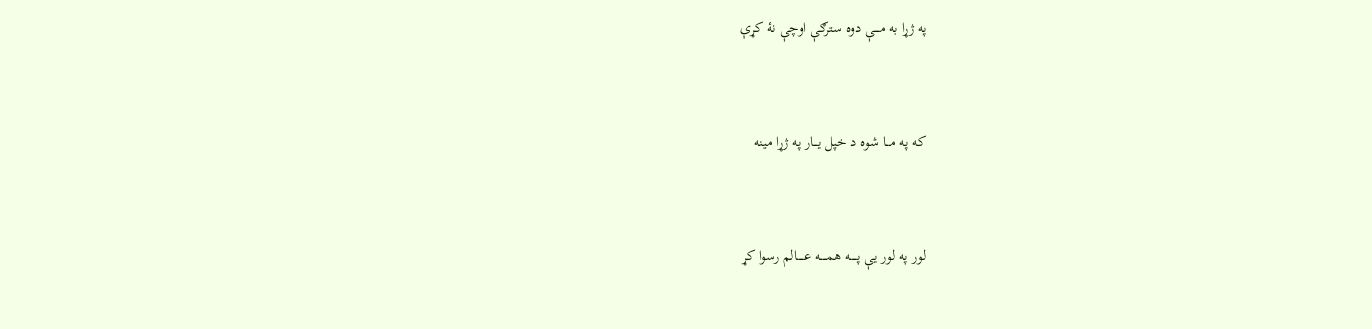په ژړا به مــــې دوه سترګې اوچې نۀ کړې



که په مـــا شوه د خپل يـــار په ژړا مينه



لور په لور يې پـــــه همـــــه عـــــالم رسوا کړ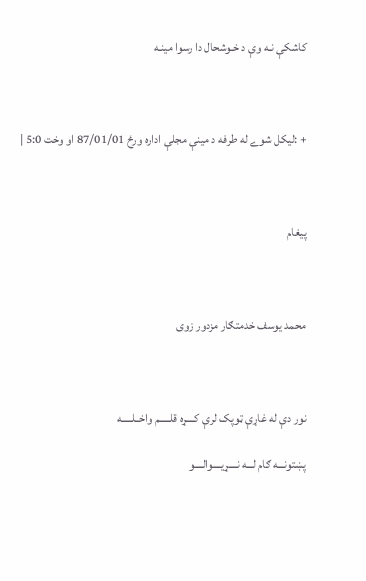کاشکې نـه وې د خـوشحال دا رسوا مينـه



+ :ليکل شوے له طرفه د مينې مجلې اداره ورځ 87/01/01 او وخت 5:0 |



پيغام



محمد يوسف خدمتګار مزدور زوی



نور دې له غاړې ټوپک لرې کــــړه قلـــــم واخــلـــــه

پښتونـــه ګام لـــه نــــړيــــوالــــو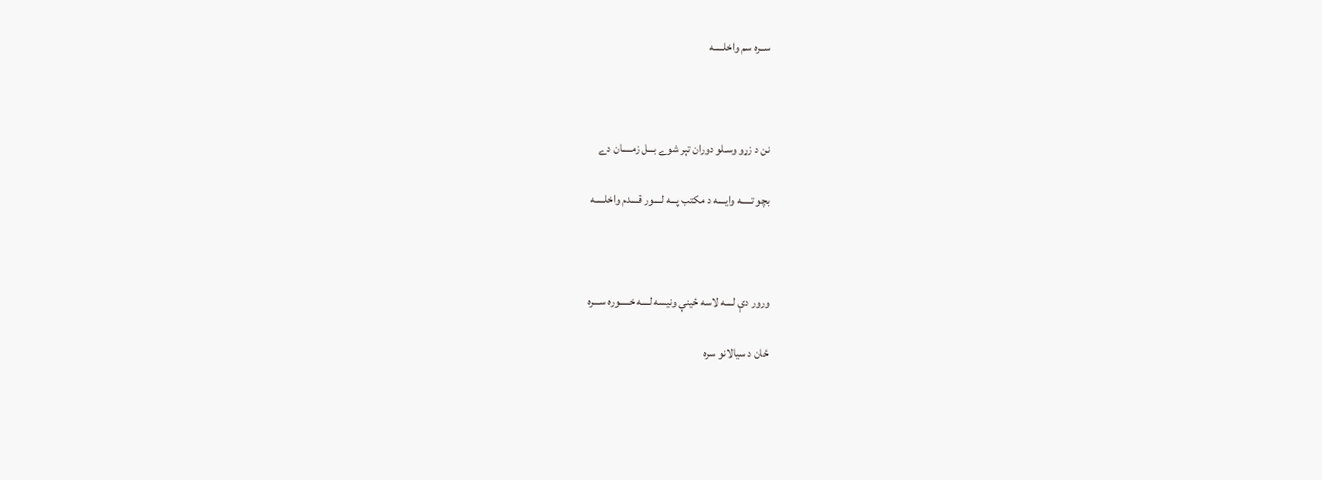ســره سم واخلـــــه



نن د زړو وسـلو دوران تېر شوے بـــل زمـــــان دے

بچو تـــــه وايــــه د مکتب پـــه لــــور قــــدم واخلـــــه



ورور دې لــــه لاسه ځينې ونيسه لــــه خـــــوره ســـره

ځان د سيالانو سره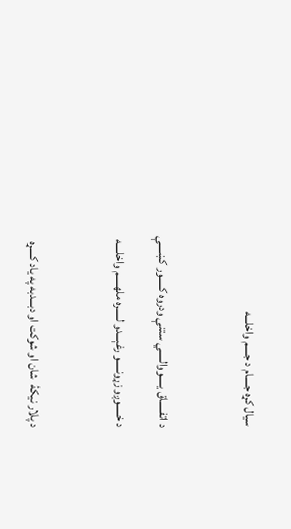سيال کړه جــــام د جــــم واخلـــه



د اتفـــــاق يـــــووالـــــي ستنې ودروه کـــــور کښــــې

د خـــــوږو زړونـــــو رغېـــدو لـــــره ملهـــــم واخلــــه



د پلار نيکۀ  شان او شوکت او دبـــدبه په ياد کــــړه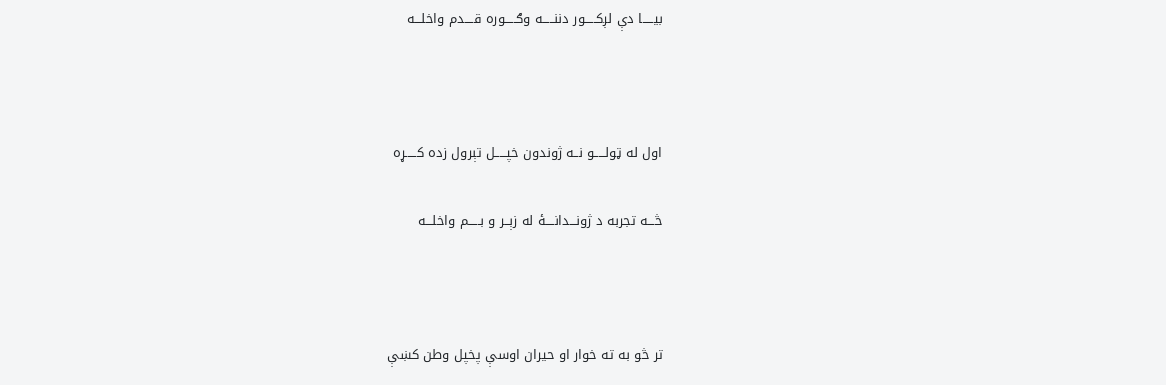بيـــــا دې لږکـــــور دننـــــه وګـــــوره قــــدم واخلـــه



اول له ټولـــــو نــه ژوندون خپـــــل تېرول زده کـــــړه

څـــه تجربه د ژونـــدانــــۀ له زېــر و بـــــم واخلـــه



تر څو به ته خوار او حيران اوسې پخپل وطن کښې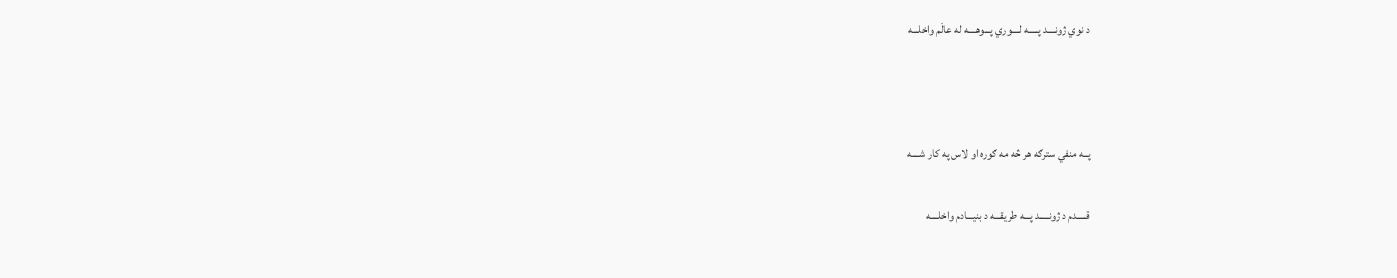د نوي ژونــــد پـــــه لــــوري پـــوهــــه له عالَم واخلـــه



پــه منفي سترګه هر څه مه ګوره او لاس په کار شــــه

قـــــدم د ژونـــــد پـــه طريقـــه د بنيـــادم واخلــــه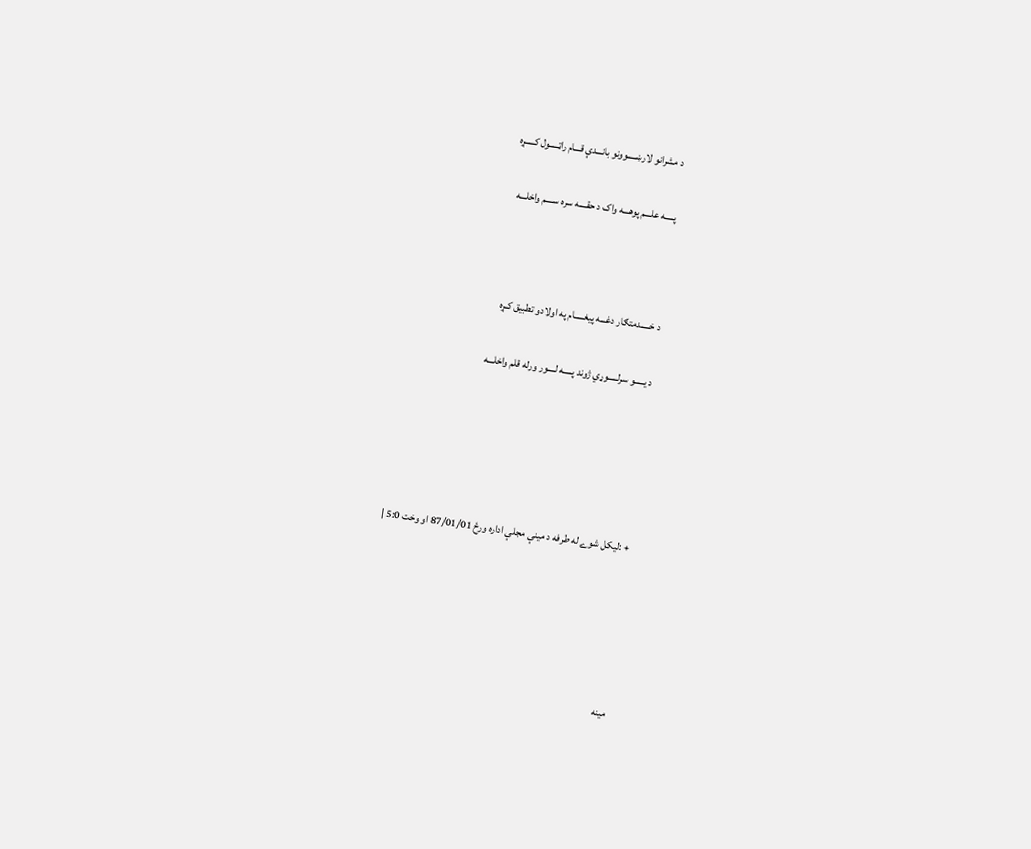د مشرانو لارښـــــوونو بانـــدې قـــام راټـــــول کـــــړه

پـــــه علـــم پوهـــه واک د حقــــه سره ســــم واخلـــه



د خـــــدمتګار دغـــه پيغـــــام په اولادو تطبيق کـړه

د يـــــو سرلـــــوړي ژوند پـــــه لــــور ورله قلم واخلـــه





+ :ليکل شوے له طرفه د مينې مجلې اداره ورځ 87/01/01 او وخت 5:0 |





مينه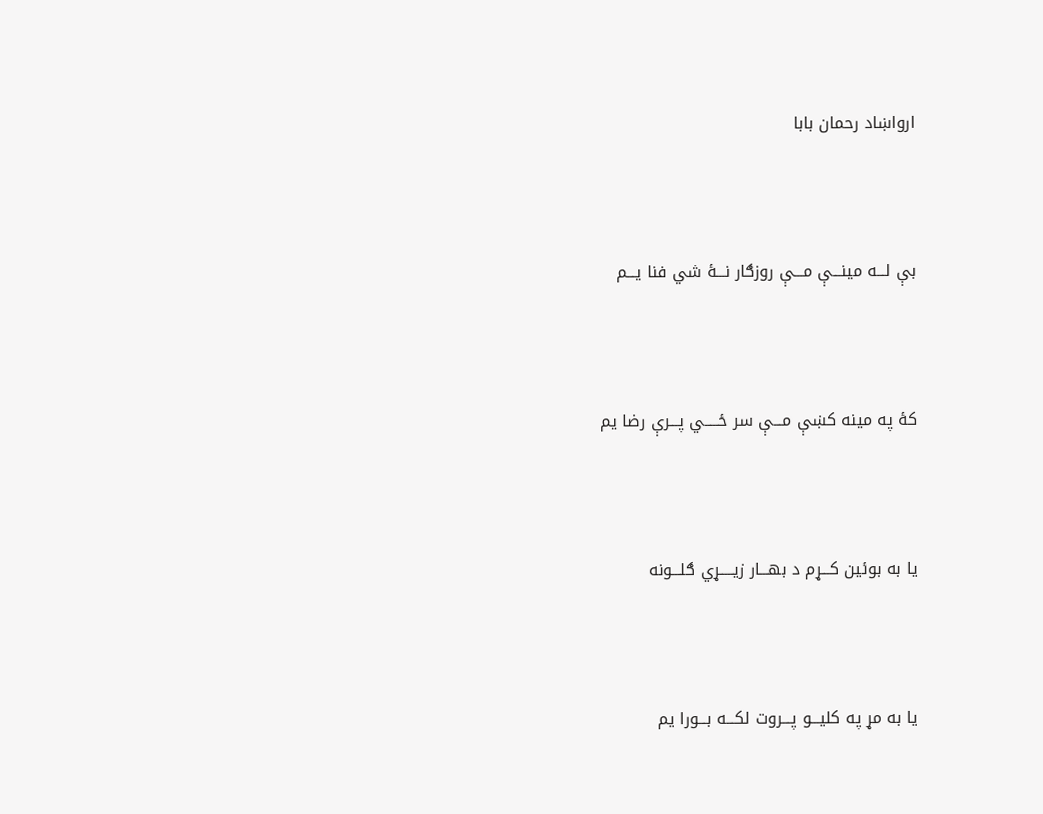ارواښاد رحمان بابا



بې لـــه مينـــې مـــې روزګار نـــۀ شي فنا يـــم



کۀ په مينه کښې مـــې سر ځـــــي پـــرې رضا يم



يا به بوئين کـــړم د بهـــار زيـــــړي ګلـــونه



يا به مړ په کليـــو پـــروت لکـــه بـــورا يم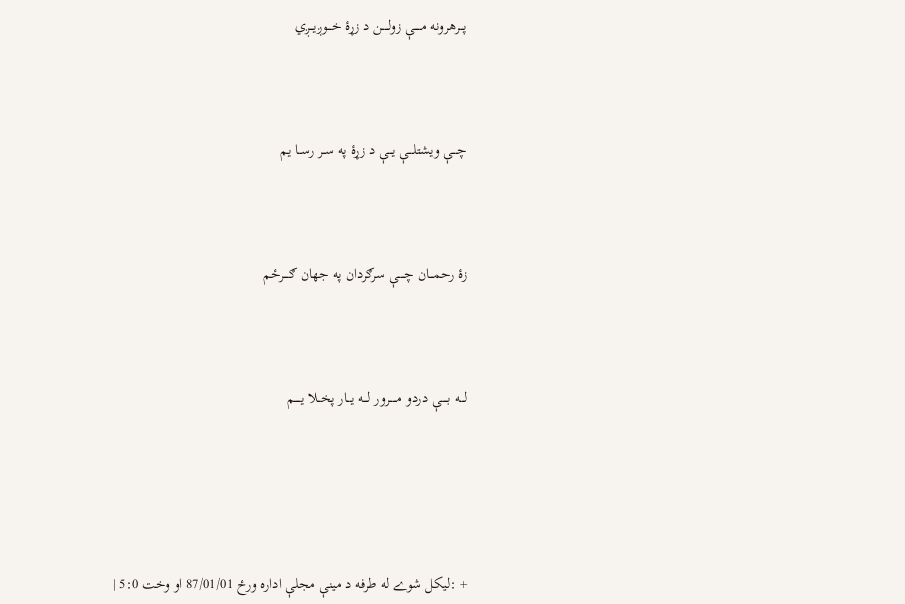پـــرهرونه مـــــې زولـــــن د زړۀ خـــوږيـــږي



چـــې ويشتلـــې يـــې د زړۀ په ســر رســا يم



زۀ رحمـــان چـــــې سرګردان په جهان ګــــرځم



لـــه بـــــې دردو مـــــرور لـــه يـــار پخــلا يـــــم





+ :ليکل شوے له طرفه د مينې مجلې اداره ورځ 87/01/01 او وخت 5:0 |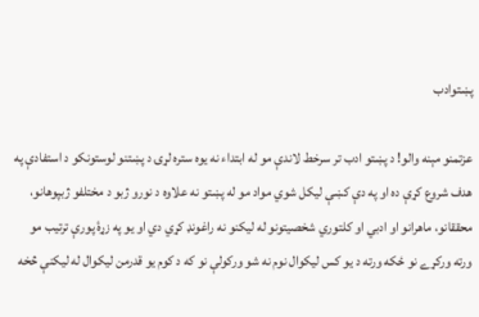پښتوادب

عزتمنو مېنه والو! د پښتو ادب تر سرخط لاندې مو له ابتداء نه يوه ستره لړۍ د پښتنو لوستونکو د استفادې په هدف شروع کړې ده او په دې کښې ليکل شوي مواد مو له پښتو نه علاوه د نورو ژبو د مختلفو ژبپوهانو، محققانو، ماهرانو او ادبي او کلتوري شخصيتونو له ليکنو نه راغونډ کړي دي او يو په زړۀ پورې ترتيب مو ورته ورکړے نو ځکه ورته د يو کس ليکوال نوم نه شو ورکولې نو که د کوم يو قدرمن ليکوال له ليکنې څخه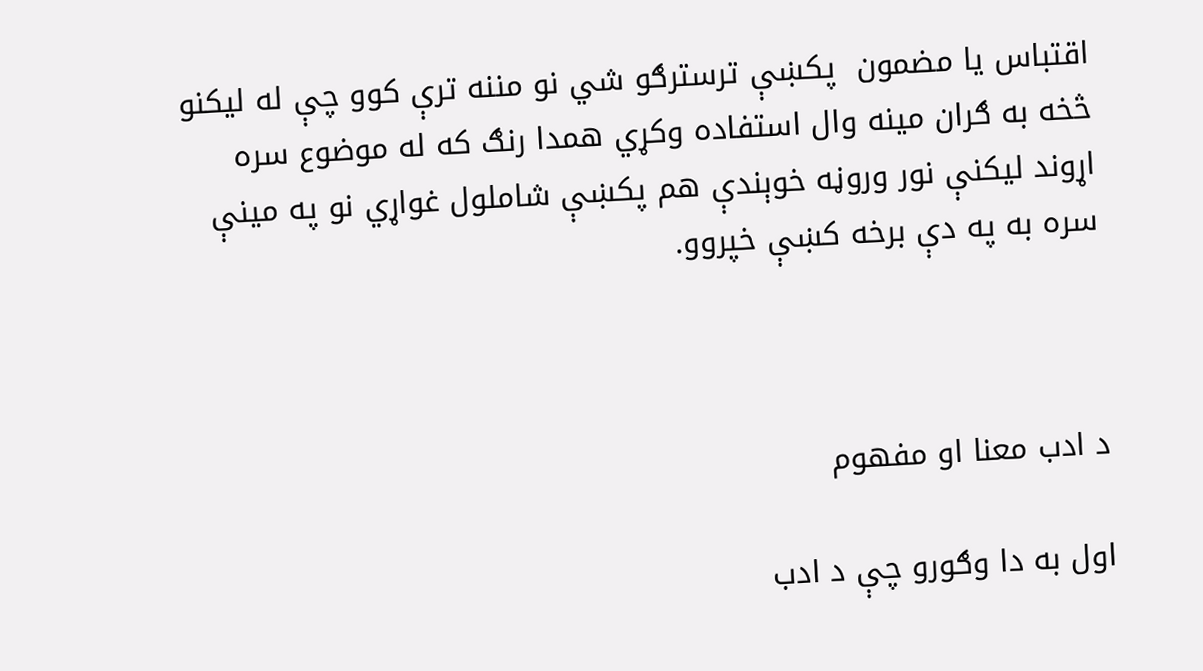اقتباس يا مضمون  پکښې ترسترګو شي نو مننه ترې کوو چې له ليکنو څخه به ګران مينه وال استفاده وکړي همدا رنګ که له موضوع سره اړوند ليکنې نور وروڼه خوېندې هم پکښې شاملول غواړي نو په مينې سره به په دې برخه کښې خپروو.



د ادب معنا او مفهوم

اول به دا وګورو چې د ادب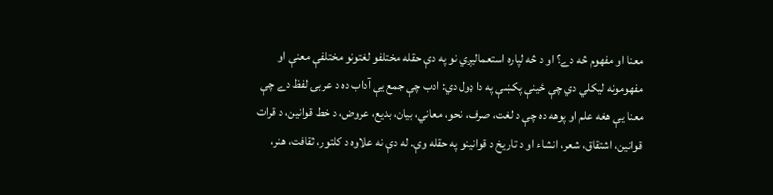معنا او مفهوم څه دے؟ او د څه لپاره استعماليږي نو په دې حقله مختلفو لغتونو مختلفې معنې او مفهومونه ليکلي دي چې ځينې پکښې په دا ډول دي: ادب چې جمع يې آداب ده د عربۍ لفظ دے چې معنا يې هغه علم او پوهه ده چې د لغت، صرف، نحو، معاني، بيان، بديع، عروض، د خط قوانين، د قرات قوانين، اشتقاق، شعر، انشاء او د تاريخ د قوانينو په حقله وې. له دې نه علاوه د کلتور، ثقافت، هنر،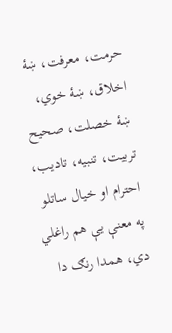حرمت، معرفت، ښۀ اخلاق، ښۀ خوي، ښۀ خصلت، صحيح تربيت، تنبيه، تاديب، احترام او خيال ساتلو په معنې يې هم راغلي دي، همدا رنګ دا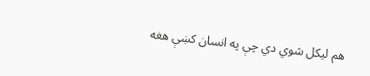هم ليکل شوي دي چې په انسان کښې هغه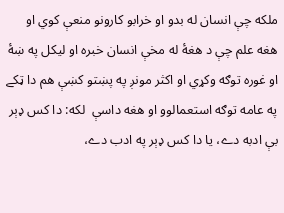ملکه چې انسان له بدو او خرابو کارونو منعې کوي او هغه علم چې د هغۀ له مخې انسان خبره او ليکل په ښۀ او غوره توګه وکړي او اکثر مونږ په پښتو کښې هم دا ټکے په عامه توګه استعمالوو او هغه داسې  لکه: دا کس ډېر بې ادبه دے، يا دا کس ډېر په ادب دے،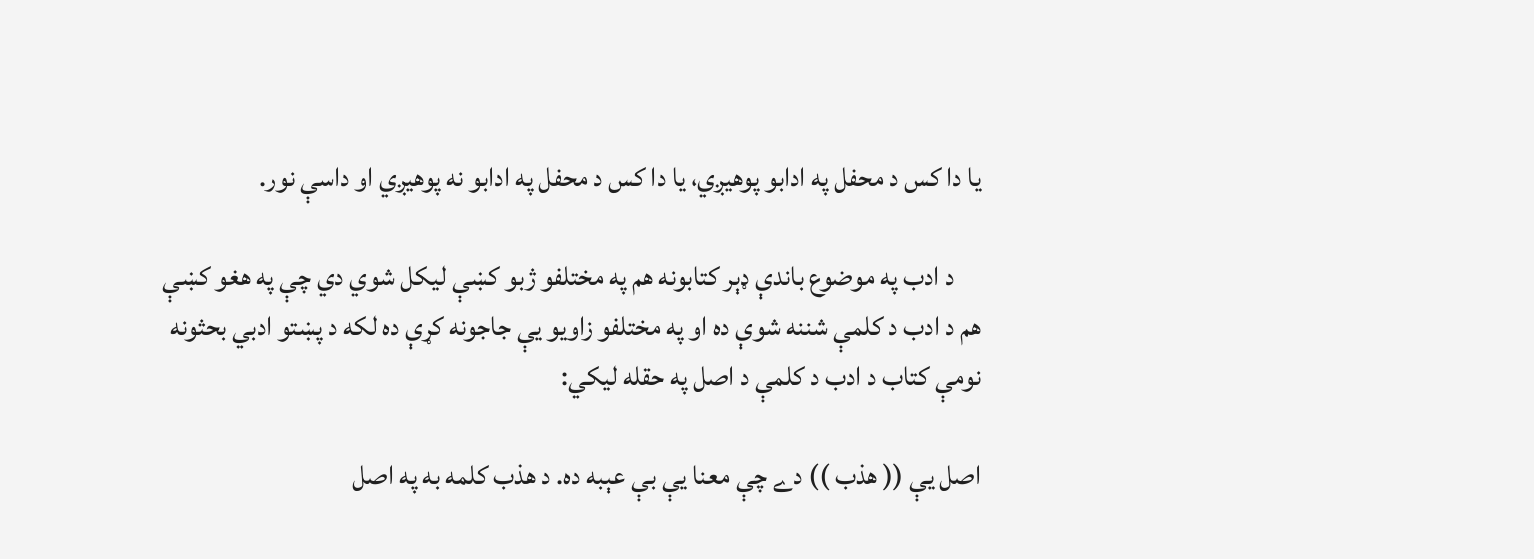يا دا کس د محفل په ادابو پوهيږي، يا دا کس د محفل په ادابو نه پوهيږي او داسې نور.

     د ادب په موضوع باندې ډېر کتابونه هم په مختلفو ژبو کښې ليکل شوي دي چې په هغو کښې هم د ادب د کلمې شننه شوې ده او په مختلفو زاويو يې جاجونه کړې ده لکه د پښتو ادبي بحثونه نومې کتاب د ادب د کلمې د اصل په حقله ليکي:

اصل يې (( هذب )) دے چې معنا يې بې عېبه ده. د هذب کلمه به په اصل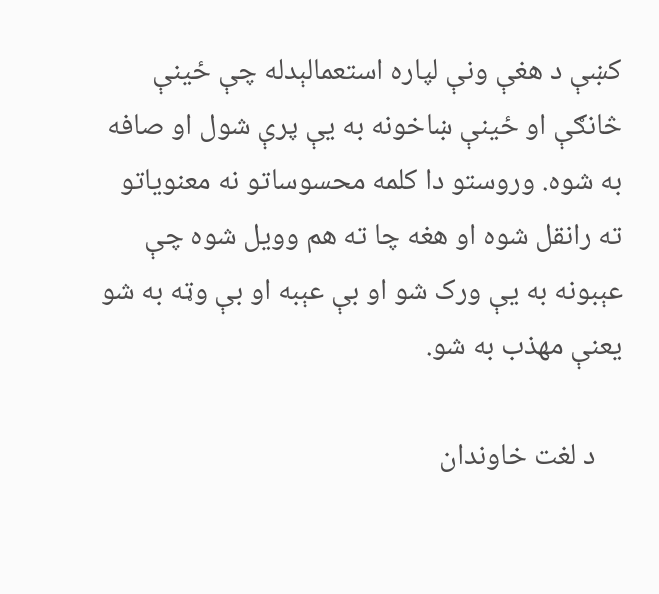کښې د هغې ونې لپاره استعمالېدله چې ځينې څانګې او ځينې ښاخونه به يې پرې شول او صافه به شوه. وروستو دا کلمه محسوساتو نه معنوياتو ته رانقل شوه او هغه چا ته هم وويل شوه چې عېبونه به يې ورک شو او بې عېبه او بې وټه به شو يعنې مهذب به شو.

    د لغت خاوندان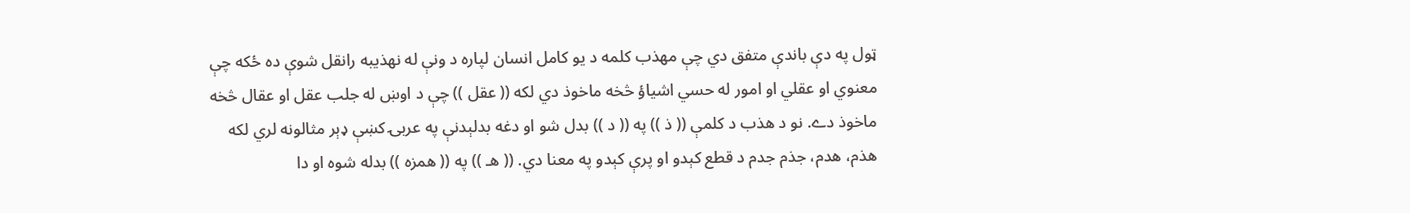ټول په دې باندې متفق دي چې مهذب کلمه د يو کامل انسان لپاره د ونې له نهذيبه رانقل شوې ده ځکه چې معنوي او عقلي او امور له حسي اشياؤ څخه ماخوذ دي لکه (( عقل )) چې د اوښ له جلب عقل او عقال څخه ماخوذ دے. نو د هذب د کلمې (( ذ )) په (( د )) بدل شو او دغه بدلېدنې په عربۍ کښې ډېر مثالونه لري لکه هذم، هدم، جذم جدم د قطع کېدو او پرې کېدو په معنا دي. (( هـ )) په (( همزه )) بدله شوه او دا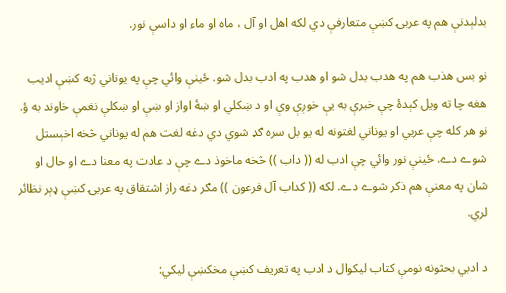بدلېدنې هم په عربۍ کښې متعارفې دي لکه اهل او آل ، ماه او ماء او داسې نور.

نو بس هذب هم په هدب بدل شو او هدب په ادب بدل شو. ځينې وائي چې په يوناني ژبه کښې اديب هغه چا ته ويل کېدۀ چې خبرې به يې خوږې وې او د ښکلي او ښۀ اواز او ښې او ښکلې نغمې خاوند به ؤ. نو هر کله چې عربي او يوناني لغتونه له يو بل سره ګډ شوي دي دغه لغت هم له يوناني څخه اخېستل شوے دے. ځينې نور وائي چې ادب له (( داب )) څخه ماخوذ دے چې د عادت په معنا دے او حال او شان په معنې هم ذکر شوے دے. لکه (( کداب آل فرعون )) مګر دغه راز اشتقاق په عربۍ کښې ډېر نظائر لري.

د ادبي بحثونه نومې کتاب ليکوال د ادب په تعريف کښې مخکښې ليکي: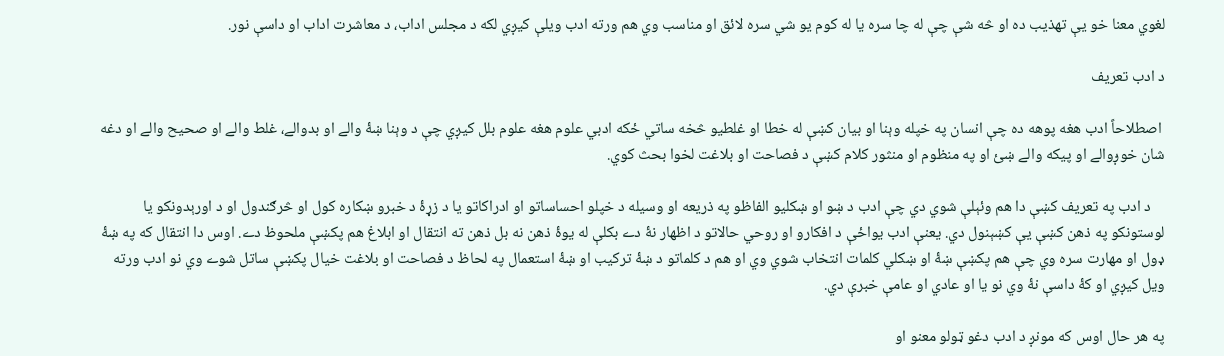لغوي معنا خو يې تهذيب ده او څه شې چې له چا سره يا له کوم يو شي سره لائق او مناسب وي هم ورته ادب ويلې کيږي لکه د مجلس اداب، د معاشرت اداب او داسې نور.

د ادب تعريف

 اصطلاحاً ادب هغه پوهه ده چې انسان په خپله وېنا او بيان کښې له خطا او غلطيو څخه ساتي ځکه ادبي علوم هغه علوم بلل کيږي چې د وېنا ښۀ والے او بدوالے، غلط والے او صحيح والے او دغه شان خوږوالے او پيکه والے ښئ او په منظوم او منثور کلام کښې د فصاحت او بلاغت لخوا بحث کوي.

    د ادب په تعريف کښې دا هم وئېلې شوي دي چې ادب د ښو او ښکليو الفاظو په ذريعه او وسيله د خپلو احساساتو او ادراکاتو يا د زړۀ د خبرو ښکاره کول او څرګندول او د اورېدونکو يا لوستونکو په ذهن کښې يې کښېنول دي. يعنې ادب يواځې د افکارو او روحي حالاتو د اظهار نۀ دے بکلې له يوۀ ذهن نه بل ذهن ته انتقال او ابلاغ هم پکښې ملحوظ دے. اوس دا انتقال که په ښۀ ډول او مهارت سره وي چې هم پکښې ښۀ او ښکلي کلمات انتخاب شوي وي او هم د کلماتو د ښۀ ترکيب او ښۀ استعمال په لحاظ د فصاحت او بلاغت خيال پکښې ساتل شوے وي نو ادب ورته ويل کيږي او کۀ داسې نۀ وي نو يا او عادي او عامې خبرې دي.

په هر حال اوس که مونږ د ادب دغو ټولو معنو او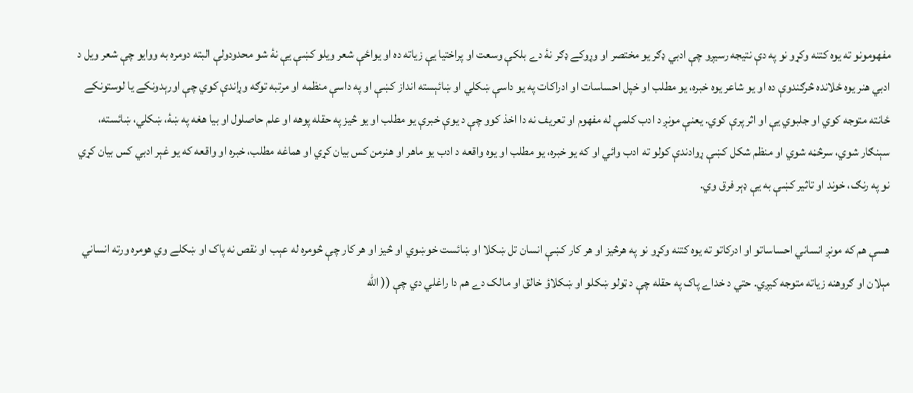مفهومونو ته يوه کتنه وکړو نو په دې نتيجه رسيږو چې ادبي ډګر يو مختصر او وړوکے ډګر نۀ دے بلکې وسعت او پراختيا يې زياته ده او يواځې شعر ويلو کښې يې نۀ شو محدودولې البته دومره به ووايو چې شعر ويل د ادبي هنر يوه ځلانده څرګندوې ده او يو شاعر يوه خبره، يو مطلب او خپل احساسات او ادراکات په يو داسې ښکلي او ښائېسته انداز کښې او په داسې منظمه او مرتبه توګه وړاندې کوي چې اورېدونکے يا لوستونکے ځانته متوجه کوي او جلبوي يې او اثر پرې کوي. يعنې مونږ د ادب کلمې له مفهوم او تعريف نه دا اخذ کوو چې د يوې خبرې يو مطلب او يو څيز په حقله پوهه او علم حاصلول او بيا هغه په ښۀ، ښکلي، ښائسته، سېنګار شوي، سرڅڼه شوي او منظم شکل کښې ړوادندې کولو ته ادب وائي او که يو خبره، يو مطلب او يوه واقعه د ادب يو ماهر او هنرمن کس بيان کړي او هماغه مطلب، خبره او واقعه که يو غېر ادبي کس بيان کړي نو په رنګ، خوند او تاثير کښې به يې ډېر فرق وي.

هسې هم که مونږ انساني احساساتو او ادرکاتو ته يوه کتنه وکړو نو په هرڅيز او هر کار کښې انسان تل ښکلا او ښائست خوښوي او څيز او هر کار چې څومره له عېب او نقص نه پاک او ښکلے وي هومره ورته انساني مېلان او ګروهنه زياته متوجه کيږي. حتي د خداے پاک په حقله چې د ټولو ښکلو او ښکلاؤ خالق او مالک دے هم دا راغلي دي چې (( الله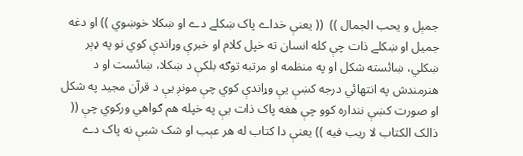جمېل و يحب الجمال ))  (( يعنې خداے پاک ښکلے دے او ښکلا خوښوي )) او دغه جميل او ښکلے ذات چې کله انسان ته خپل کلام او خبرې وړاندې کوي نو په ډېر ښکلي، ښائسته شکل او په منظمه او مرتبه توګه بلکې د ښکلا، ښائست او د هنرمندش په انتهائي درجه کښې يې وړاندې کوي چې مونږ يې د قرآن مجيد په شکل او صورت کښې ننداره کوو چې هغه پاک ذات يې په خپله هم ګواهي ورکوي چې (( ذالک الکتاب لا ريب فيه )) يعنې دا کتاب له هر عېب او شک شبې نه پاک دے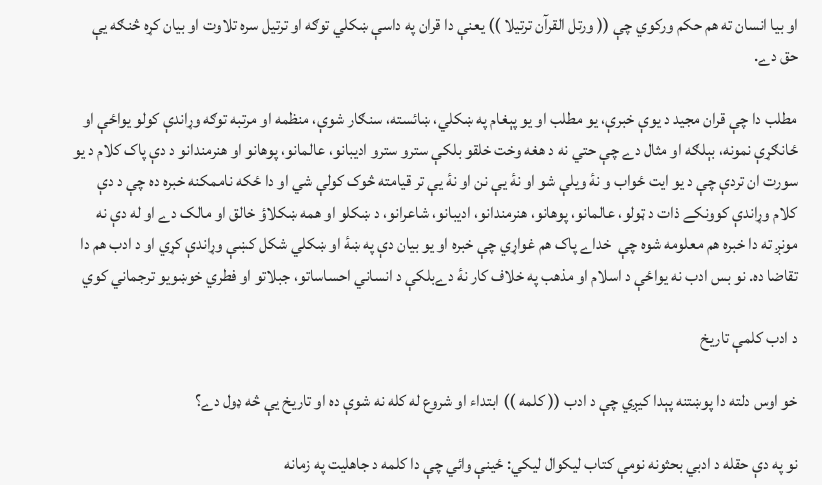او بيا انسان ته هم حکم ورکوي چې (( ورتل القرآن ترتيلا )) يعنې دا قران په داسې ښکلي توګه او ترتيل سره تلاوت او بيان کړه څنګه يې حق دے.

مطلب دا چې قران مجيد د يوې خبرې، يو مطلب او يو پېغام په ښکلي، ښائسته، سنګار شوې، منظمه او مرتبه توګه وړاندې کولو يواځې او ځانګړې نمونه، بېلګه او مثال دے چې حتي نه د هغه وخت خلقو بلکې سترو سترو اديبانو، عالمانو، پوهانو او هنرمندانو د دې پاک کلام د يو سورت ان تردې چې د يو ايت ځواب و نۀ ويلې شو او نۀ يې نن او نۀ يې تر قيامته څوک کولې شي او دا ځکه ناممکنه خبره ده چې د دې کلام وړاندې کوونکے ذات د ټولو، عالمانو، پوهانو، هنرمندانو، اديبانو، شاعرانو، د ښکلو او همه ښکلاؤ خالق او مالک دے او له دې نه مونږ ته دا خبره هم معلومه شوه چې  خداے پاک هم غواړي چې خبره او يو بيان دې په ښۀ او ښکلي شکل کښې وړاندې کړي او د ادب هم دا تقاضا ده. نو بس ادب نه يواځې د اسلام او مذهب په خلاف کار نۀ دےبلکې د انساني احساساتو، جبلاتو او فطري خوښويو ترجماني کوي

د ادب کلمې تاريخ

خو اوس دلته دا پوښتنه پېدا کيږي چې د ادب (( کلمه )) ابتداء او شروع له کله نه شوې ده او تاريخ يې څه ډول دے؟

نو په دې حقله د ادبي بحثونه نومې کتاب ليکوال ليکي: ځينې وائي چې دا کلمه د جاهليت په زمانه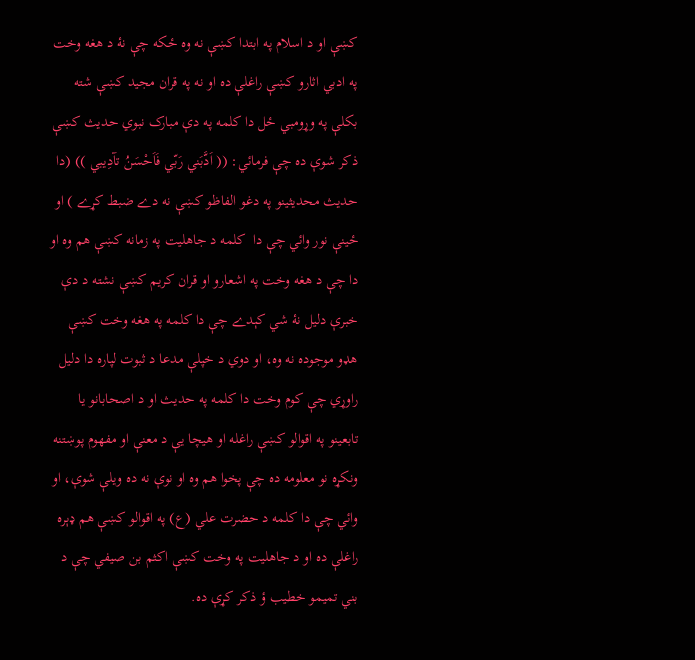کښې او د اسلام په ابتدا کښې نه وه ځکه چې نۀ د هغه وخت په ادبي اثارو کښې راغلې ده او نه په قران مجيد کښې شته بکلې په وړومبي ځل دا کلمه په دې مبارک نبوي حديث کښې ذکر شوې ده چې فرمائي: (( اَدَّبَني رَبّي فَاَحْسَنُ تآدِيبي )) (دا حديث محديثينو په دغو الفاظو کښې نه دے ضبط کړے ) او ځينې نور وائي چې دا  کلمه د جاهليت په زمانه کښې هم وه او دا چې د هغه وخت په اشعارو او قران کريم کښې نشته د دې خبرې دليل نۀ شي کېدے چې دا کلمه په هغه وخت کښې هډو موجوده نه وه، او دوي د خپلې مدعا د ثبوت لپاره دا دليل راوړي چې کوم وخت دا کلمه په حديث او د اصحابانو يا تابعينو په اقوالو کښې راغله او هيچا يې د معنې او مفهوم پوښتنه ونکړه نو معلومه ده چې پخوا هم وه او نوې نه ده ويلې شوې، او وائي چې دا کلمه د حضرت علي (ع) په اقوالو کښې هم ډېره راغلې ده او د جاهليت په وخت کښې اکثم بن صيفي چې د بني تميمو خطيب ؤ ذکر کړې ده.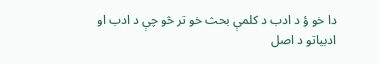دا خو ؤ د ادب د کلمې بحث خو تر څو چې د ادب او ادبياتو د اصل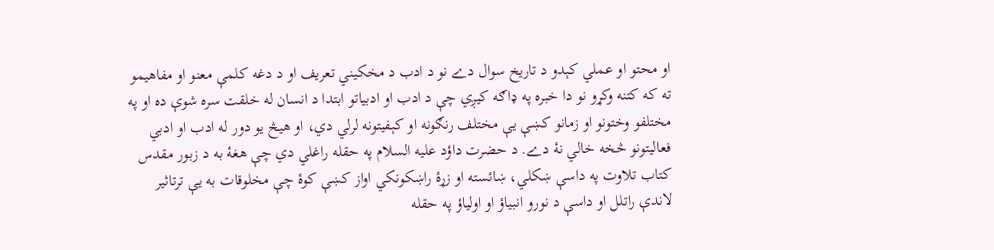او محتو او عملي کېدو د تاريخ سوال دے نو د ادب د مخکيني تعريف او د دغه کلمې معنو او مفاهيمو ته که کتنه وکړو نو دا خبره په ډاګه کيږي چې د ادب او ادبياتو ابتدا د انسان له خلقت سره شوې ده او په مختلفو وختونو او زمانو کښې يې مختلف رنګونه او کېفيتونه لرلي دي، او هيڅ يو دور له ادب او ادبي فعاليتونو څخه خالي نۀ دے. د حضرت داؤد عليه السلام په حقله راغلي دي چې هغۀ به د زبور مقدس کتاب تلاوت په داسې ښکلي، ښائسته او زړۀ راښکونکي اواز کښې کوۀ چې مخلوقات به يې ترتاثير لاندې راتلل او داسې د نورو انبياؤ او اولياؤ په حقله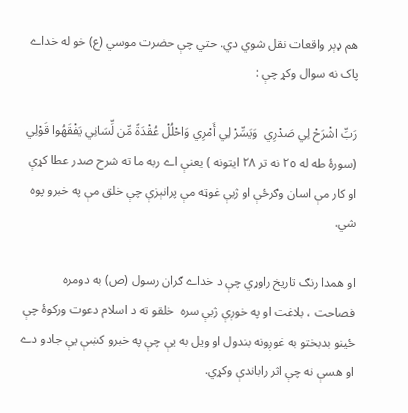هم ډېر واقعات نقل شوي دي. حتي چې حضرت موسي (ع) خو له خداے پاک نه سوال وکړ چې :

رَبِّ اشْرَحْ لِي صَدْرِي  وَيَسِّرْ لِي أَمْرِي وَاحْلُلْ عُقْدَةً مِّن لِّسَانِي يَفْقَهُوا قَوْلِي (سورۀ طه له ٢٥ نه تر ٢٨ ايتونه ) يعنې اے ربه ما ته شرح صدر عطا کړې او کار مې اسان وګرځې او ژبې غوټه مې پرانېزې چې خلق مې په خبرو پوه شي.

او همدا رنګ تاريخ راوړي چې د خداے ګران رسول (ص) به دومره فصاحت ، بلاغت او په خوږې ژبې سره  خلقو ته د اسلام دعوت ورکوۀ چې ځينو بدبختو به غوږونه بندول او ويل به يې چې په خبرو کښې يې جادو دے او هسې نه چې اثر راباندې وکړي.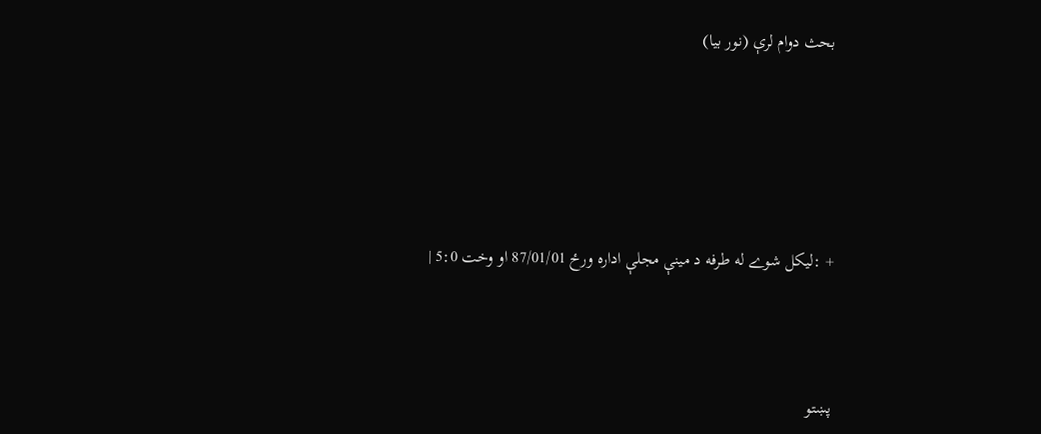بحث دوام لرې (نور بيا)





+ :ليکل شوے له طرفه د مينې مجلې اداره ورځ 87/01/01 او وخت 5:0 |



پښتو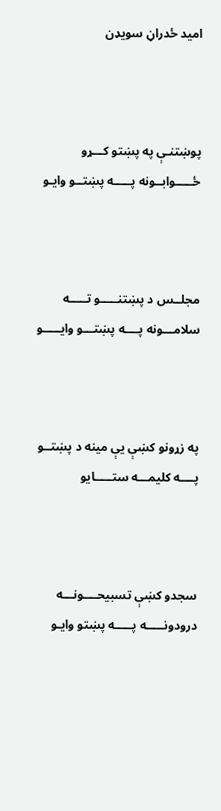اميد ځدراڼ سويډن



پوښتنـې په پښتو کـــړو ځـــــوابــونه پـــــه پښتــو وايـو



مجلــس د پښتنـــــو تـــــه سلامـــونه پــــه پښتـــو وايـــــو



په زړونو کښې يې مينه د پښتــو پــــه کليمـــه ستـــــايو



سجدو کښې تسبيحــــونـــه درودونـــــه پـــــه پښتو وايـو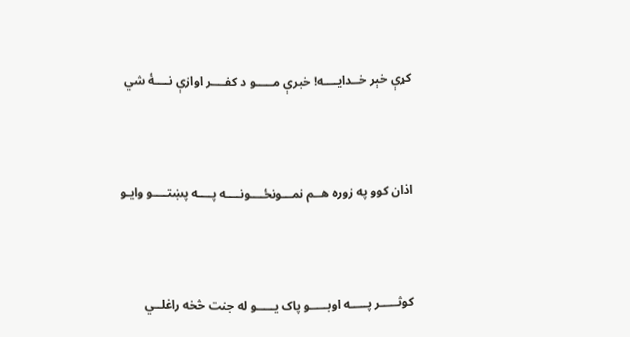کړې خېر خــدايــــه! خبرې مـــــو د کفــــر اوازې نــــۀ شي



اذان کوو په زوره هــم نمـــونځــــونــــه پــــه پښتــــو وايـو



کوثـــــر پـــــه اوبـــــو پاک يـــــو له جنت څخه راغلــي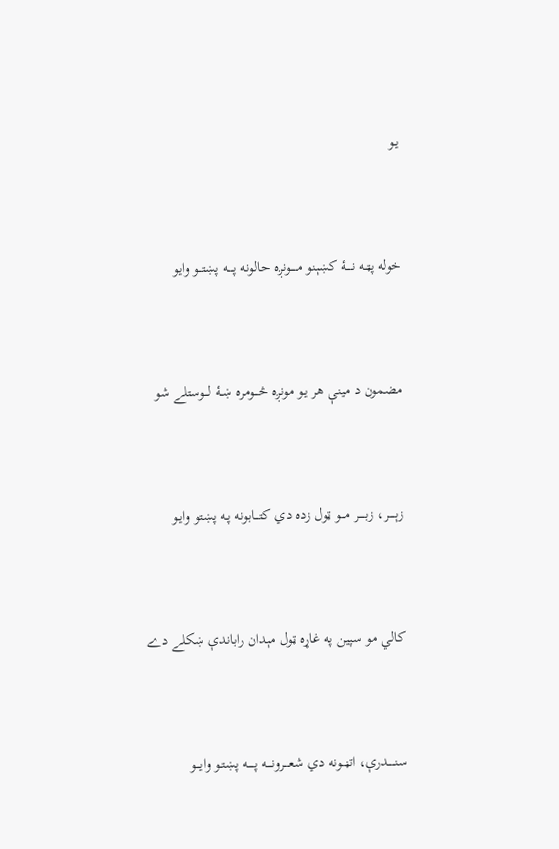يـو



خوله پټــه نــــۀ کښېنو مـــــونږه حالونه پــــه پښتــو وايو



مضمون د مينې هر يـو مونږه څـــومره ښــۀ لـــوستلے شو



زېـــــر، زبـــــر مـــو ټول زده دي کتـــابونه پـه پښتو وايـو



کالي مو سپين په غاړه ټول مېدان راباندې ښکلے دے



سنـــــدرې، اتڼـــونه دي شعـــرونــــه پـــــه پښتـو وايـــو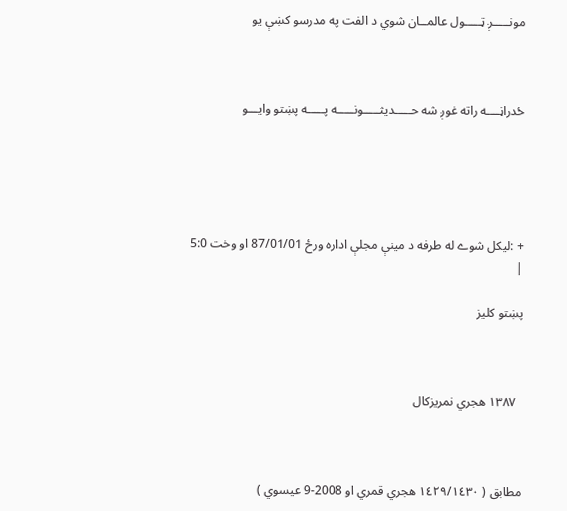مونـــــږ ټـــــول عالمــان شوي د الفت په مدرسو کښې يو



ځدراڼــــه راته غوږ شه حـــــديثـــــونـــــه پـــــه پښتو وايـــو





+ :ليکل شوے له طرفه د مينې مجلې اداره ورځ 87/01/01 او وخت 5:0 |

پښتو کليز



  ١٣٨٧ هجري نمريزکال



مطابق ( ١٤٢٩/١٤٣٠ هجري قمري او 2008-9 عيسوي )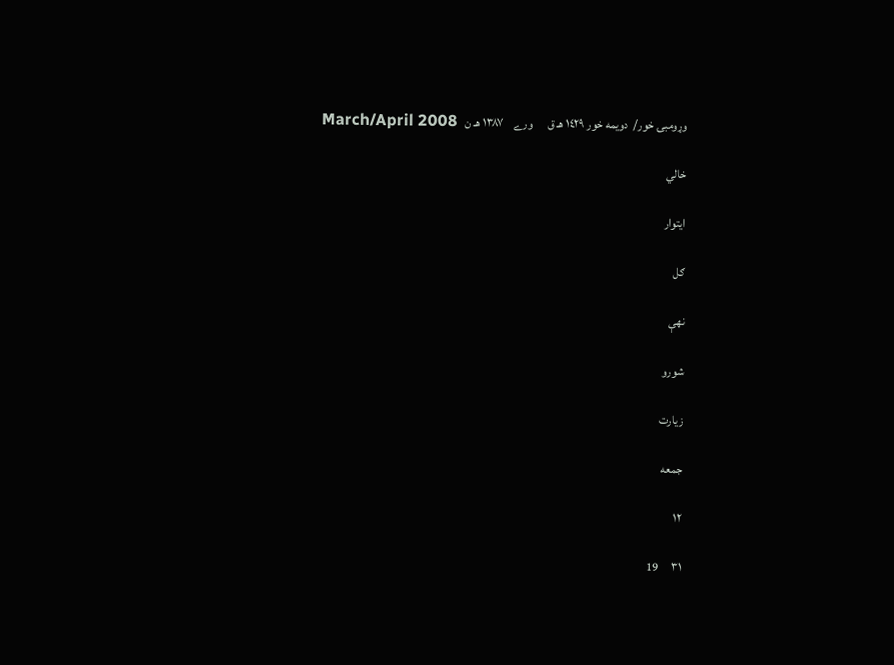وړومبۍ خور/  دويمه خور ١٤٢٩ هـ ق      ورے    ١٣٨٧ هـ ن   March/April 2008

خالي

ايتوار

ګل

نهې

شورو

زيارت

جمعه

١٢

٣١     19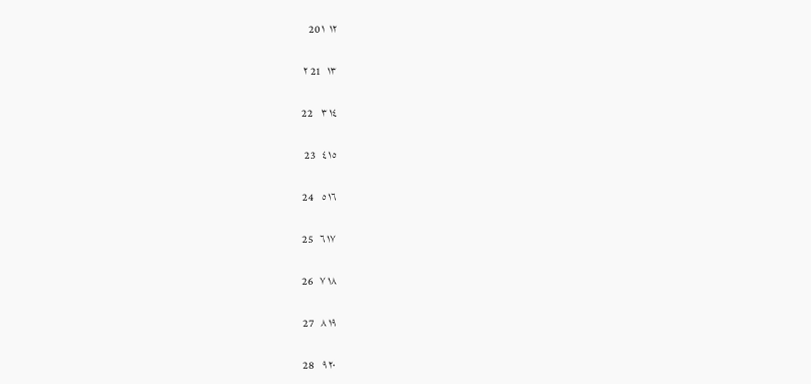١٢  ١ 20

١٣   21 ٢

١٤ ٣    22

١٥ ٤   23

١٦ ٥    24

١٧ ٦   25

١٨ ٧   26

١٩ ٨   27

٢٠ ٩    28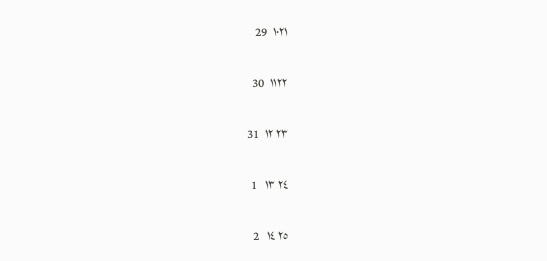١٠٢١  29

١١٢٢  30

٢٣ ١٢  31

٢٤ ١٣   1

٢٥ ١٤   2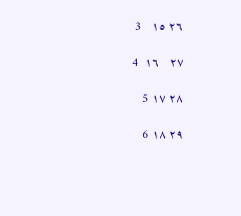٢٦ ١٥   3

٢٧   ١٦  4

٢٨ ١٧ 5

٢٩ ١٨ 6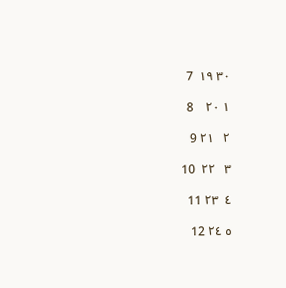٣٠ ١٩  7

١ ٢٠    8

٢   ٢١ 9

٣   ٢٢  10

٤  ٢٣ 11

٥ ٢٤ 12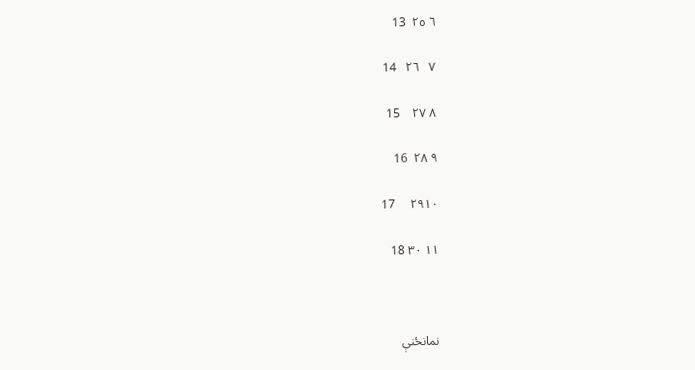٦ ٢٥  13

٧   ٢٦   14

٨ ٢٧    15

٩ ٢٨  16

٢٩١٠     17

١١ ٣٠ 18



نمانځنې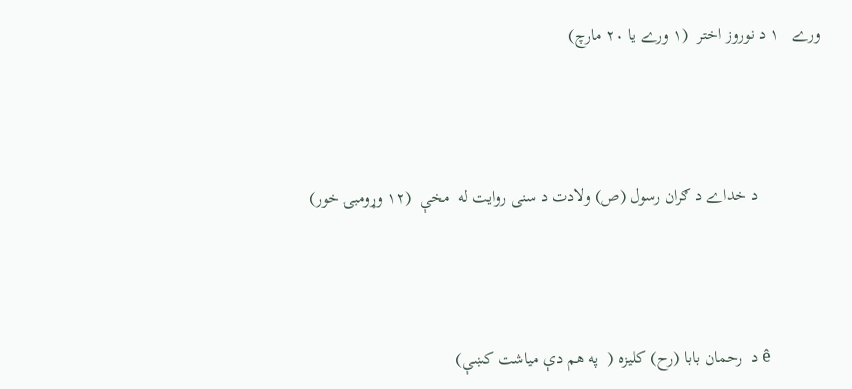ورے   ١ د نوروز اختر  (١ ورے يا ٢٠ مارچ)



               د خداے د ګران رسول (ص) ولادت د سنى روايت له  مخې  (١٢ وړومبۍ خور)



             ê د  رحمان بابا (رح) كليزه (  په هم دې مياشت کښې)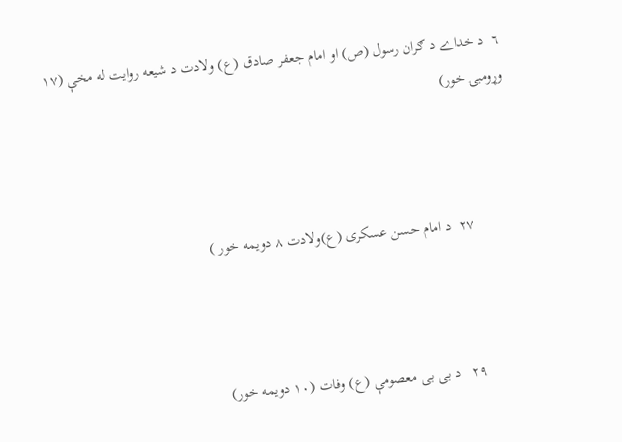٦  د خداے د ګران رسول (ص) او امام جعفر صادق (ع) ولادت د شيعه روايت له مخې (١٧  وړومبۍ خور)



           ٢٧  د امام حسن عسكرى (ع)ولادت ٨ دويمه خور )



           ٢٩   د بى بى معصومې (ع) وفات (١٠ دويمه خور)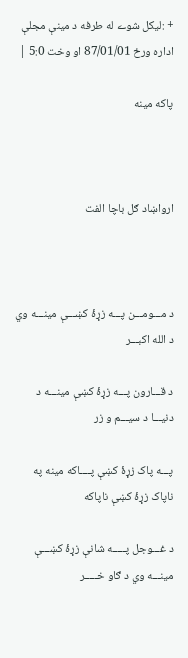+ :ليکل شوے له طرفه د مينې مجلې اداره ورځ 87/01/01 او وخت 5:0 |

پاکه مينه



ارواښاد ګل باچا الفت



د مـــومـــن پـــه زړۀ کښـــې مينـــه وي د الله اکبـــر

د قـــارون پـــه زړۀ کښې مينـــه د دنيـــا د سيـــم و زر

پـــه پاک زړۀ کښې پــــاکه مينه په ناپاک زړۀ کښې ناپاکه

د غـــوجل پـــــه شانې زړۀ کښـــې مينـــه وي د ګاو خـــــر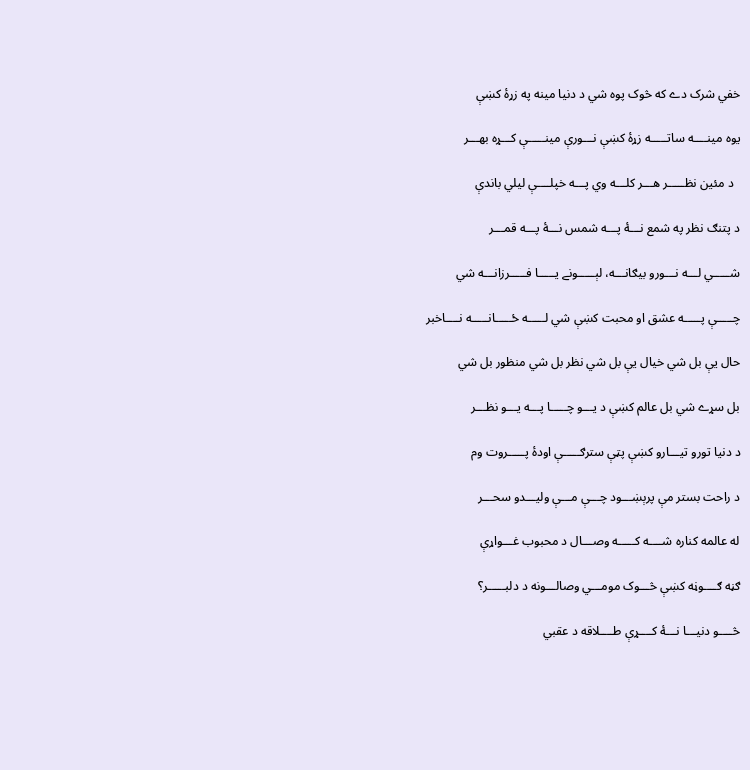خفي شرک دے که څوک پوه شي د دنيا مينه په زړۀ کښې

يوه مينــــه ساتـــــه زړۀ کښې نـــورې مينـــــې کـــړه بهـــر

  د مئين نظـــــر هـــر کلـــه وي پـــه خپلــــې ليلي باندې

د پتنګ نظر په شمع نـــۀ پـــه شمس نـــۀ پـــه قمـــر

شـــــي لـــه نـــورو بيګانـــه، لېـــــونے يـــــا فـــــرزانـــه شي

چـــــې پـــــه عشق او محبت کښې شي لـــــه ځـــــانـــــه نــــاخبر

حال يې بل شي خيال يې بل شي نظر بل شي منظور بل شي

بل سړے شي بل عالم کښې د يـــو چـــــا پـــه يـــو نظـــر

د دنيا تورو تيـــارو کښې پټې سترګـــــې اودۀ پـــــروت وم

د راحت بستر مې پرېښـــود چـــې مـــې وليـــدو سحـــر

له عالمه کناره شــــه کـــــه وصـــال د محبوب غـــواړې

ګڼه ګــــوڼه کښې څـــوک مومـــي وصالـــونه د دلبـــــر؟

څــــو دنيـــا نـــۀ کــــړې طــــلاقه د عقبي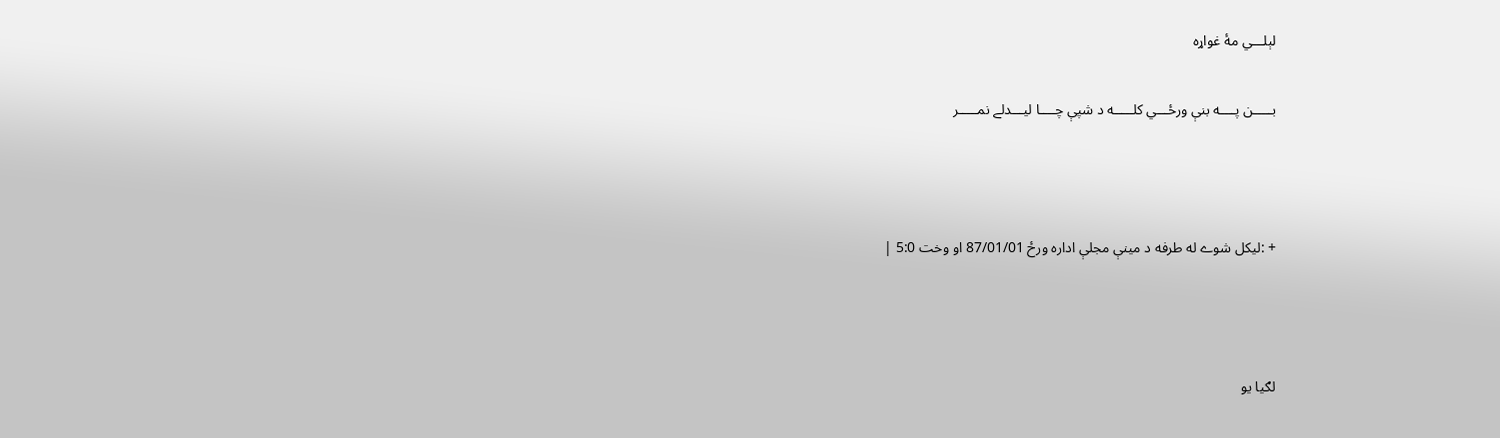لېلـــي مۀ غواړه

بـــــن پــــه بنې ورځـــي کلـــــه د شپې چــــا ليـــدلے نمـــــر



+ :ليکل شوے له طرفه د مينې مجلې اداره ورځ 87/01/01 او وخت 5:0 |



لګيا يو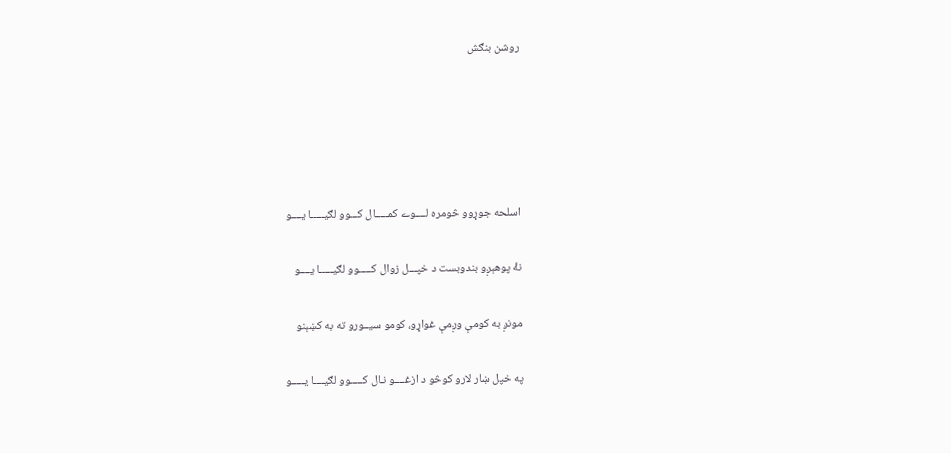روشن بنګش





اسلحه جوړوو څومره لــــوے کمـــــال کـــوو لګيـــــا يــــو

نۀ پوهېږو بندوبست د خپـــل زوال کـــــوو لګيـــــا يــــو

مونږ به کومې وږمې غواړو، کومو سيــورو ته به کښېنو

په خپل ښار لارو کوڅو د ازغــــو نـال کـــــوو لګيــــا يـــــو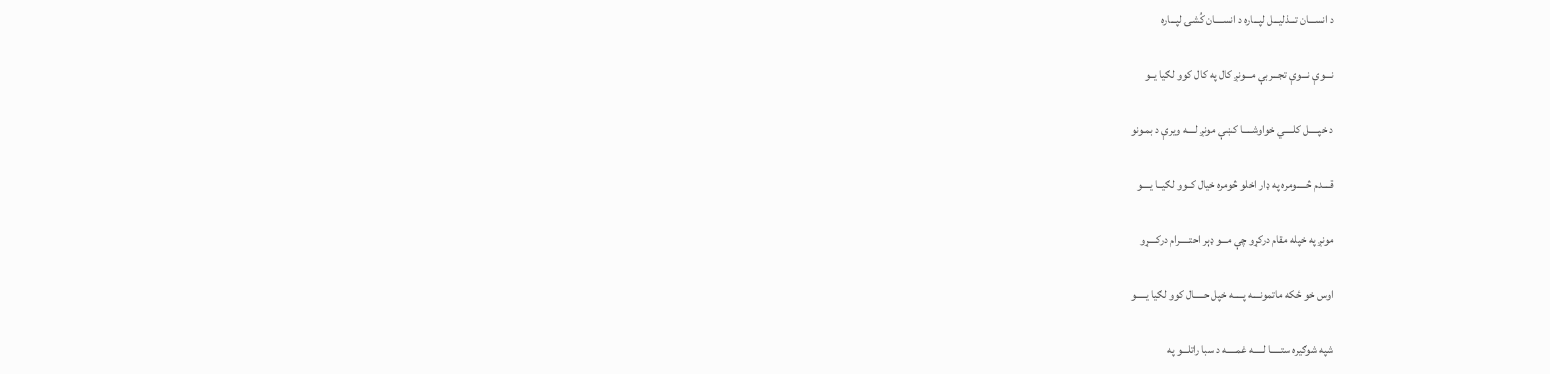د انســـان تـــذليـــل لپـــاره د انســــان کُشۍ لپـــاره

نـــوې نـــوې تجـــربې مـــونږ کال په کال کوو لګيا يــو

د خپـــــل کلــــي خواوشـــــا کښې مونږ لــــه ويرې د بمـونو

قــــدم څـــــومره په ډار اخلو څومره خيال کــوو لګيــا يــــو

مونږ په خپله مقام درکړو چې مـــو ډېر احتـــــرام درکــــړو

اوس خو ځکه ماتمونــــه پـــــه خپل حـــــال کوو لګيا يـــــو

شپه شوګيره ستـــــا لـــــه غمـــــه د سبا راتلـــو په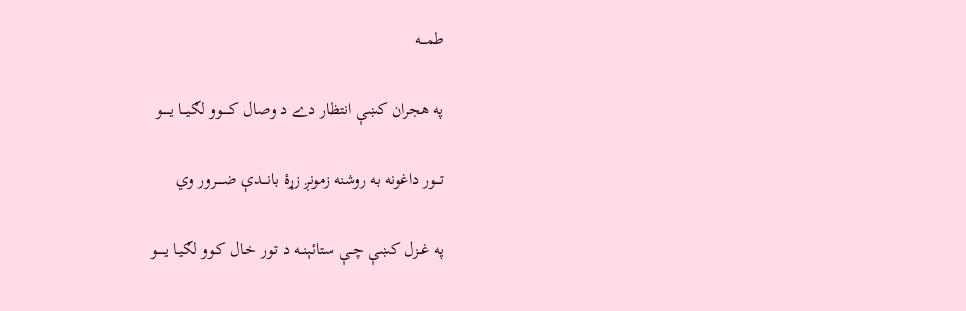طمـــه

په هجران کښې انتظار دے د وصال کـــــوو لګيـــا يـــــو

تـــور داغونه به روشنه زمونږ زړۀ بانـــدې ضـــــرور وي

په غــزل کښې چــې ستائېنــه د تـور خـال کـوو لګيـا يـــــو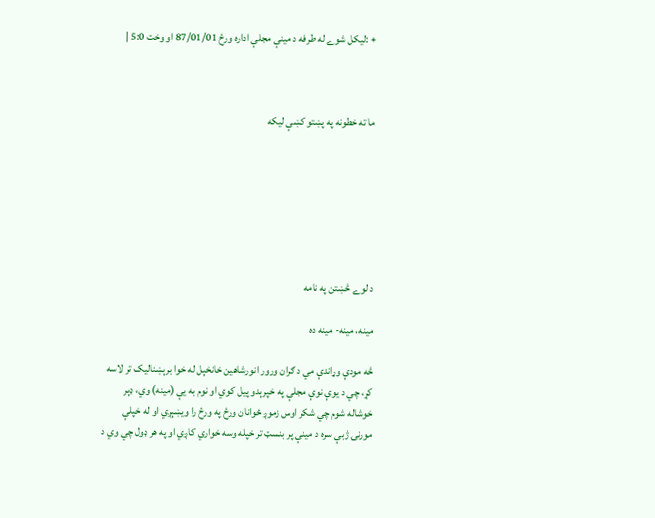+ :ليکل شوے له طرفه د مينې مجلې اداره ورځ 87/01/01 او وخت 5:0 |



ما ته خطونه په پښتو کښې ليکه







د لوے څښتن په نامه

مينه، مينه- مينه ده

څه مودې وړاندې مي د ګران ورور انورشاهين خانخېل له خوا برېښناليک تر لاسه کړ، چي د يوې نوې مجلې په خپرېدو پيل کوي او نوم به يې (مينه) وي، ډېر خوشاله شوم چي شکر اوس زموږ ځوانان ورځ په ورځ را ويښېږي او له خپلې مورنۍ ژبې سره د مينې پر بنسټ تر خپله وسه خواري کاږي او په هر ډول چي وي د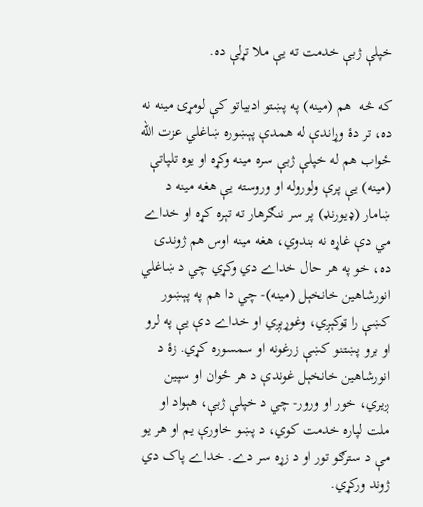خپلې ژبې خدمت ته يې ملا تړلې ده.

که څه  هم (مينه) په پښتو ادبياتو کې لومړۍ مينه نه ده، تر دۀ وړاندې له همدې پېښوره ښاغلي عزت الله ځواب هم له خپلې ژبې سره مينه وکړه او يوه تلپاتې (مينه) يې پرې ولوروله او وروسته يې هغه مينه د ښامار (ډيورنډ) پر سر ننګرهار ته تېره کړه او خداے مي دې غاړه نه بندوي، هغه مينه اوس هم ژوندۍ ده، خو په هر حال خداے دي وکړي چي د ښاغلي انورشاهين خانخېل (مينه)- چي دا هم په پېښور کښې را ټوکېږي، وغوړېږي او خداے دې يې په لرو او برو پښتنو کښې زرغونه او سمسوره کړي. زۀ د انورشاهين خانخېل غوندې د هر ځوان او سپين ږيري، خور او ورور- چي د خپلې ژبې، هېواد او ملت لپاره خدمت کوي، د پښو خاورې يم او هر يو مې د سترګو تور او د زړه سر دے. خداے پاک دي ژوند ورکړي.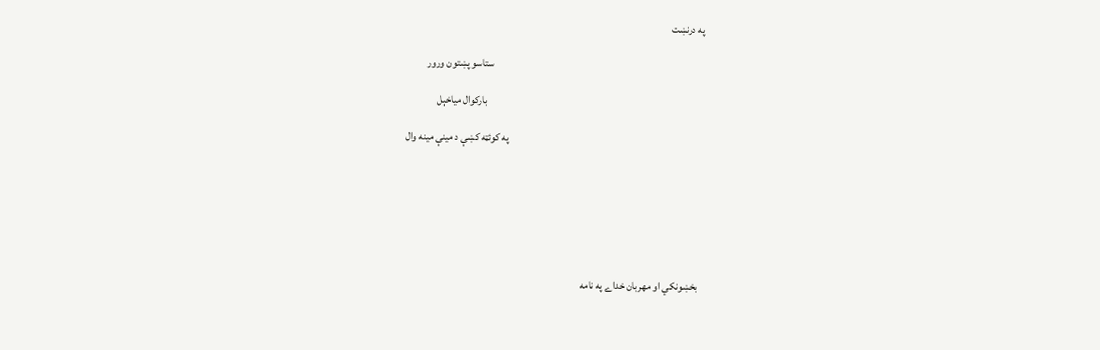په درنښت

                                                                                                   ستاسو پښتون ورور

                                                                                                      بارکوال مياخېل

                                                                                            په کوئټه کښې د مينې مينه وال







  بخښونکي او مهربان خداے په نامه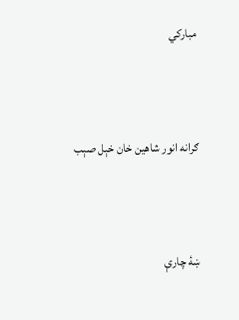مبارکي



ګرانه انور شاهين خان خېل صېب



ښۀ چارې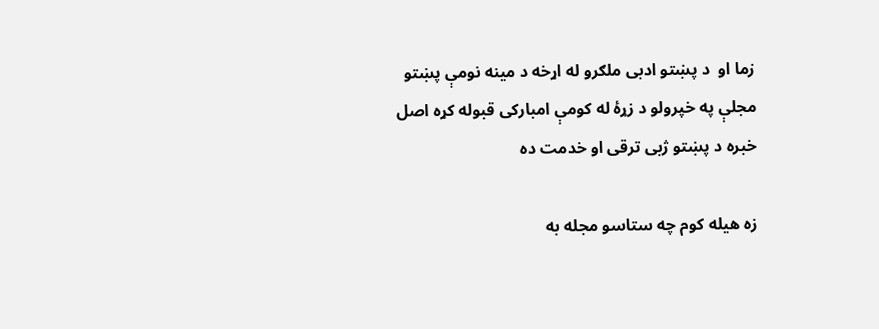زما او  د پښتو ادبی ملګرو له اړخه د مينه نومې پښتو مجلې په خپرولو د زړۀ له کومې امبارکی قبوله کړه اصل خبره د پښتو ژبی ترقی او خدمت ده

زه هيله کوم چه ستاسو مجله به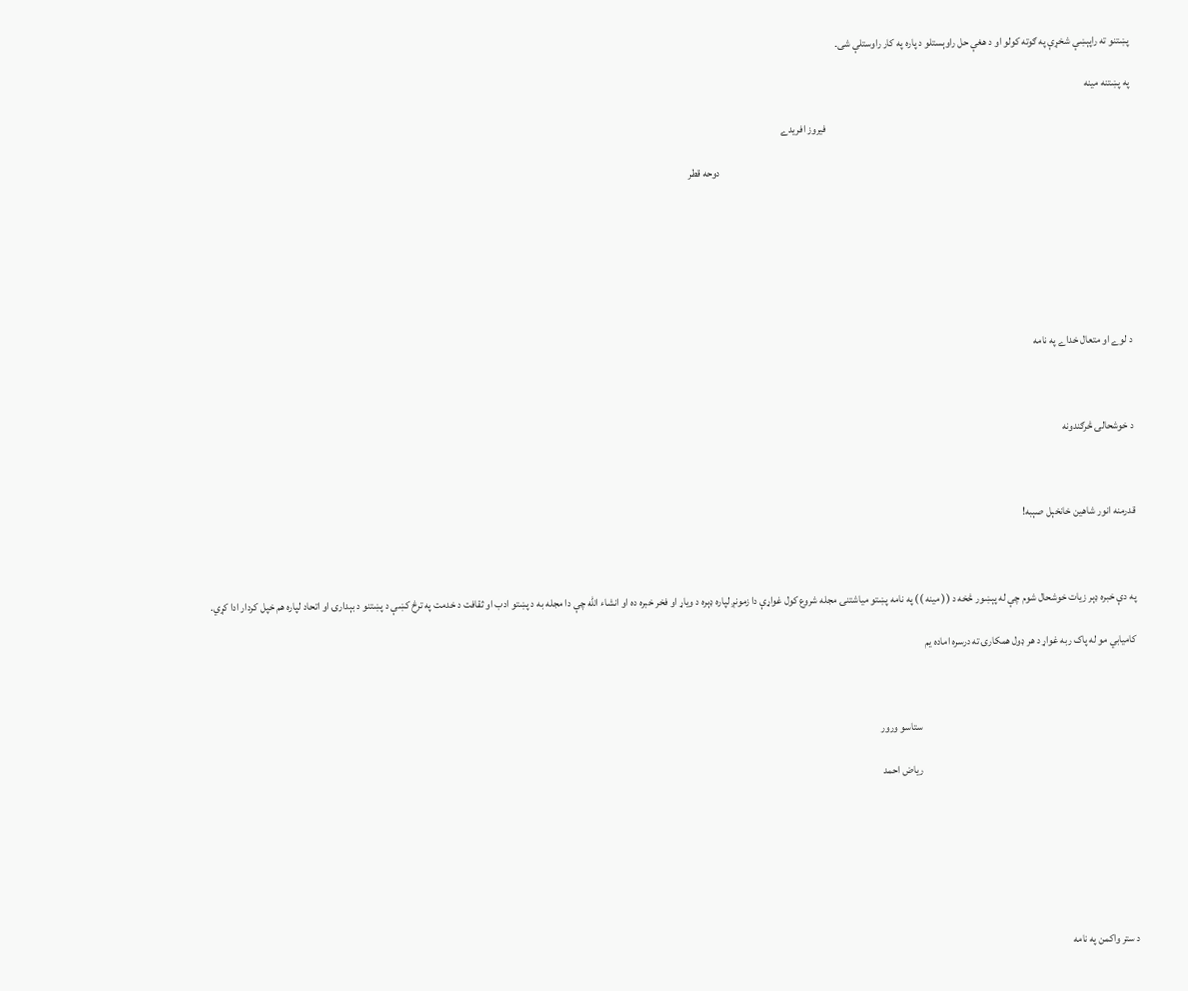پښتنو ته راپېښې شخړې په ګوته کولو او د هغې حل راوېستلو د پاره په کار راوستلې شی۔

په پښتنه مينه

                                                                                                                                               فيروز افريدے

                                                                                                                                                                                                 دوحه قطر







د لوے او متعال خداے په نامه



د خوشحالۍ څرګندونه



قدرمنه انور شاهين خانخېل صېبه!



په دې خبره ډېر زيات خوشحال شوم چې له پېښور څخه د (( مينه )) په نامه پښتو مياشتنۍ مجله شروع کول غواړې دا زمونږ لپاره ډېره د وياړ او فخر خبره ده او انشاء الله چې دا مجله به د پښتو ادب او ثقافت د خدمت په ترڅ کښې د پښتنو د بېدارۍ او اتحاد لپاره هم خپل کردار ادا کړي.

کاميابي مو له پاک ربه غواړ د هر ډول همکارۍ ته درسره اماده يم



                                                                                                     ستاسو ورور

                                                                                                     رياض احمد







د ستر واکمن په نامه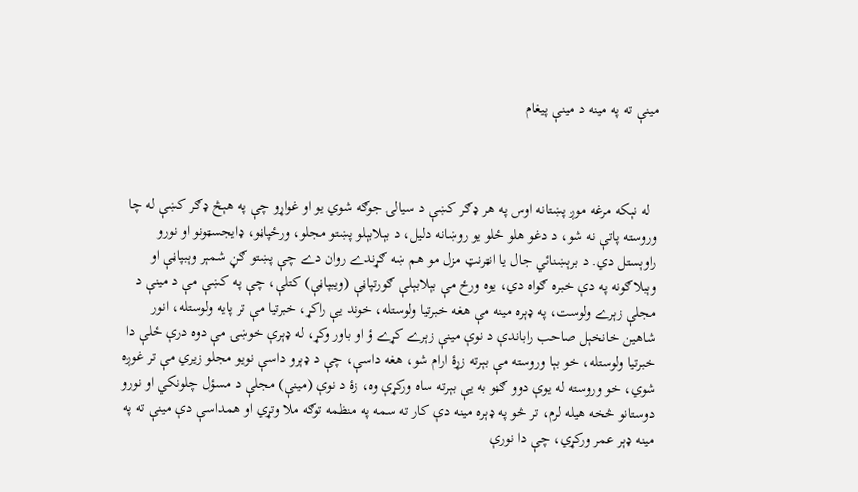مينې ته په مينه د مينې پيغام



  له نېکه مرغه موږ پښتانه اوس په هر ډګر کښې د سيالۍ جوګه شوي يو او غواړو چې په هېڅ ډګر کښې له چا وروسته پاتې نه شو، د دغو هلو ځلو يو روښانه دليل، د بېلابېلو پښتو مجلو، ورځپاڼو، ډايجسټونو او نورو راوېستل دي. د برېښنائي جال يا انټرنټ مزل مو هم ښه ګړندے روان دے چې پښتو ګڼ شمېر وېبپاڼې او وېبلاګونه په دې خبره ګواه دي، يوه ورځ مې بېلابېلې ګورتپاڼې (ويبپاڼې) کتلې، چې په کښې مې د مينې د مجلې زېرے ولوست، په ډېره مينه مې هغه خبرتيا ولوستله، خوند يې راکړ، خبرتيا مې تر پايه ولوستله، انور شاهين خانخېل صاحب راباندې د نوې مينې زېرے کړے ؤ او باور وکړ، له ډېرې خوښۍ مې دوه درې ځلې دا خبرتيا ولوستله، خو بېا وروسته مې بېرته زړۀ ارام شو، هغه داسې، چې د ډېرو داسې نويو مجلو زيري مې تر غوږه شوي، خو وروسته له يوې دوو ګڼو به يې بېرته ساه ورکړې وه، زۀ د نوې (مينې) مجلې د مسؤل چلونکي او نورو دوستانو څخه هيله لرم، تر څو په ډېره مينه دې کار ته سمه په منظمه توګه ملا وتړي او همداسې دې مينې ته په مينه ډېر عمر ورکړي، چې دا نورې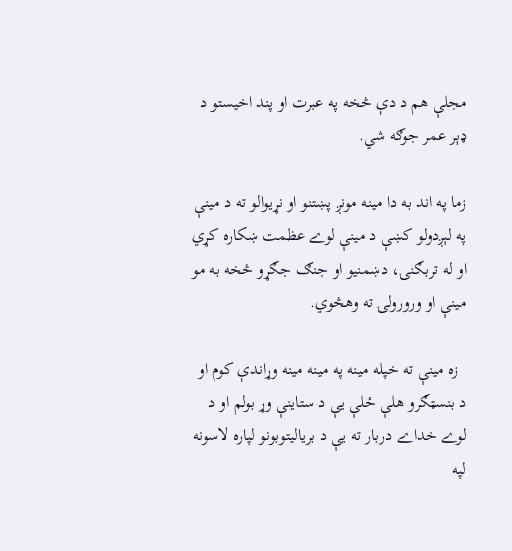مجلې هم د دې څخه په عبرت او پند اخيستو د ډېر عمر جوګه شي.

زما په اند به دا مينه مونږ پښتنو او نړيوالو ته د مينې په لېږدولو کښې د مينې لوے عظمت ښکاره کړي او له تربګنۍ، دښمنيو او جنګ جګړو څخه به مو مينې او ورورولۍ ته وهڅوي.

  زه مينې ته خپله مينه په مينه مينه وړاندې کوم او د بنسټګرو هلې ځلې يې د ستاينې وړ بولم او د لوے خداے دربار ته يې د برياليتوبونو لپاره لاسونه لپه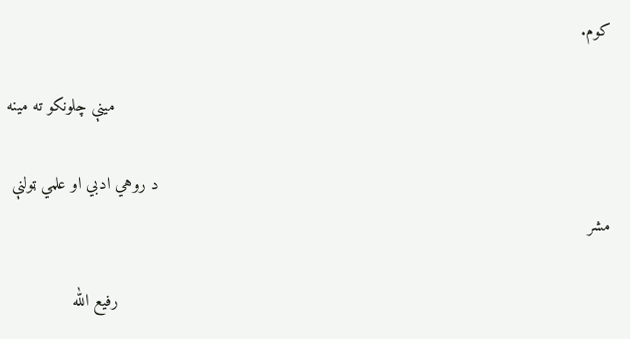کوم.

                                                                                                    مينې چلونکو ته مينه

                                                                                           د روهي ادبي او علمي ټولنې مشر

                                                                                                   رفيع الله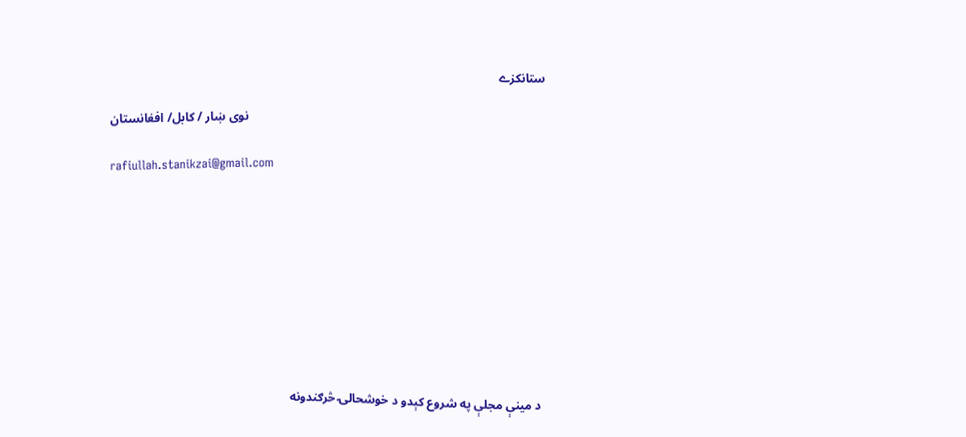ستانکزے

                                                                                               نوی ښار / کابل/ افغانستان

rafiullah.stanikzai@gmail.com









د مينې مجلې په شروع کېدو د خوشحالۍ څرګندونه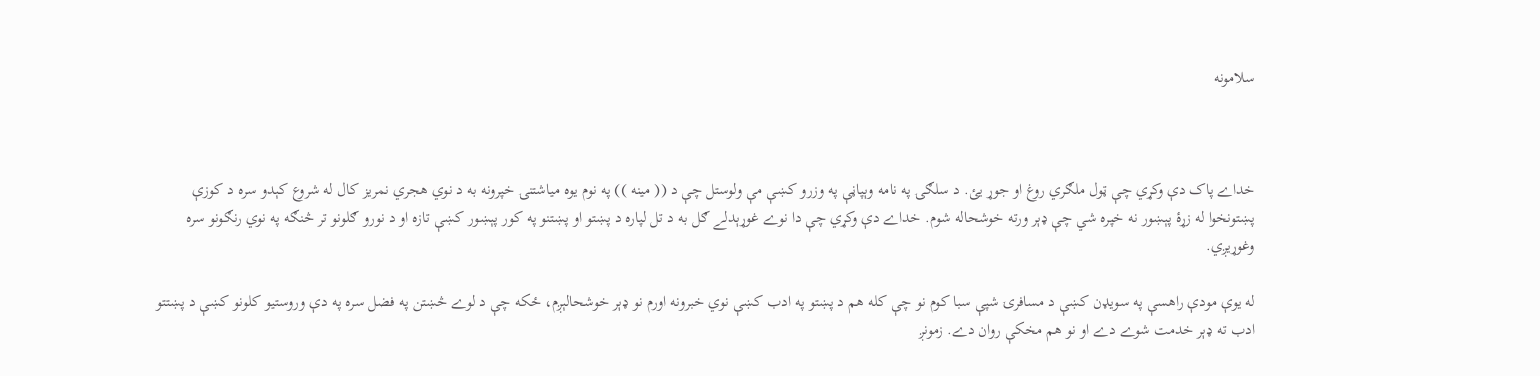سلامونه



خداے پاک دې وکړي چې ټول ملګري روغ او جوړ يئ. د سلګۍ په نامه وېپاڼې په وزرو کښې مې ولوستل چې د (( مينه )) په نوم يوه مياشتنۍ خپرونه به د نوي هجري نمريز کال له شروع کېدو سره د کوزې پښتونخوا له زړۀ پېښور نه خپره شي چې ډېر ورته خوشحاله شوم. خداے دې وکړي چې دا نوے غوړېدلے ګل به د تل لپاره د پښتو او پښتنو په کور پېښور کښې تازه او د نورو ګلونو تر څنګه په نوي رنګونو سره وغوړيږي.

له يوې مودې راهسې په سويډن کښې د مسافرۍ شپې سبا کوم نو چې کله هم د پښتو په ادب کښې نوي خبرونه اورم نو ډېر خوشحالېږم، ځکه چې د لوے څښتن په فضل سره په دې وروستيو کلونو کښې د پښتتو ادب ته ډېر خدمت شوے دے او نو هم مخکې روان دے. زمونږ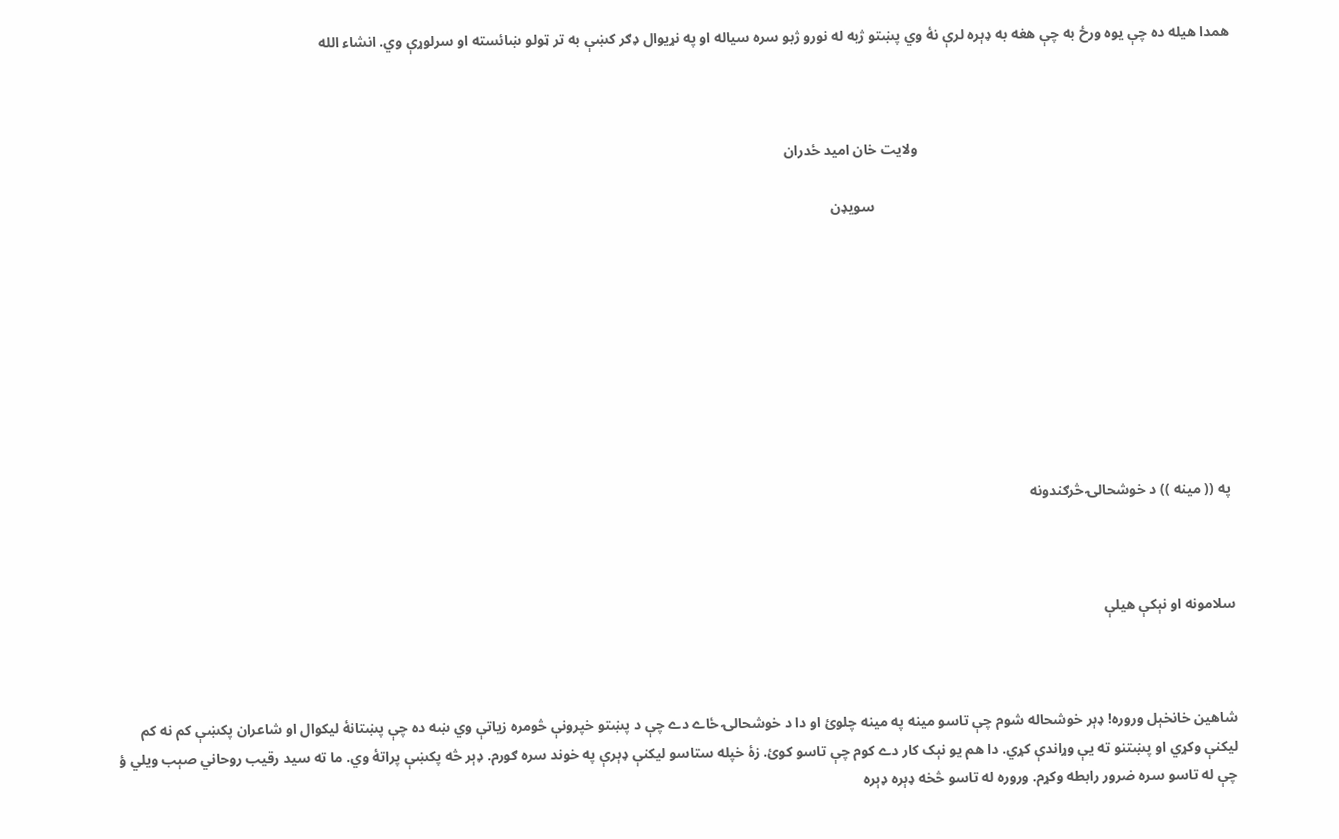همدا هيله ده چې يوه ورځ به چې هغه به ډېره لرې نۀ وي پښتو ژبه له نورو ژبو سره سياله او په نړيوال ډګر کښې به تر ټولو ښائسته او سرلوړې وي. انشاء الله



                                                                                      ولايت خان اميد ځدران

                                                                                                  سويډن









 په (( مينه )) د خوشحالۍ څرګندونه



سلامونه او نېکې هيلې



شاهين خانخېل وروره! ډېر خوشحاله شوم چې تاسو مينه په مينه چلوئ او دا د خوشحالۍ ځاے دے چې د پښتو خپرونې څومره زياتې وي ښه ده چې پښتانۀ ليکوال او شاعران پکښې کم نه کم ليکنې وکړي او پښتنو ته يې وړاندې کړي. دا هم يو نېک کار دے کوم چې تاسو کوئ. زۀ خپله ستاسو ليکنې ډېرې په خوند سره ګورم. ډېر څه پکښې پراتۀ وي. ما ته سيد رقيب روحاني صېب ويلي ؤ چې له تاسو سره ضرور رابطه وکړم. وروره له تاسو څخه ډېره ډېره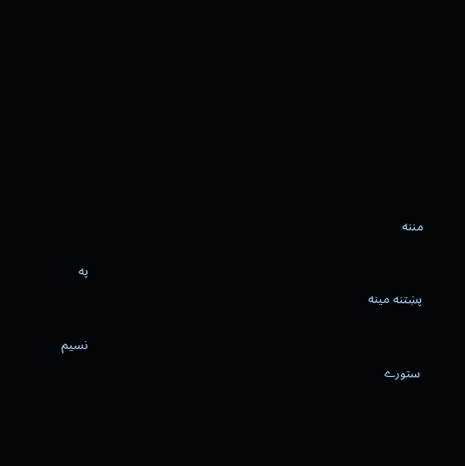مننه

                                                                                                           په پښتنه مينه

                                                                                                           نسيم ستورے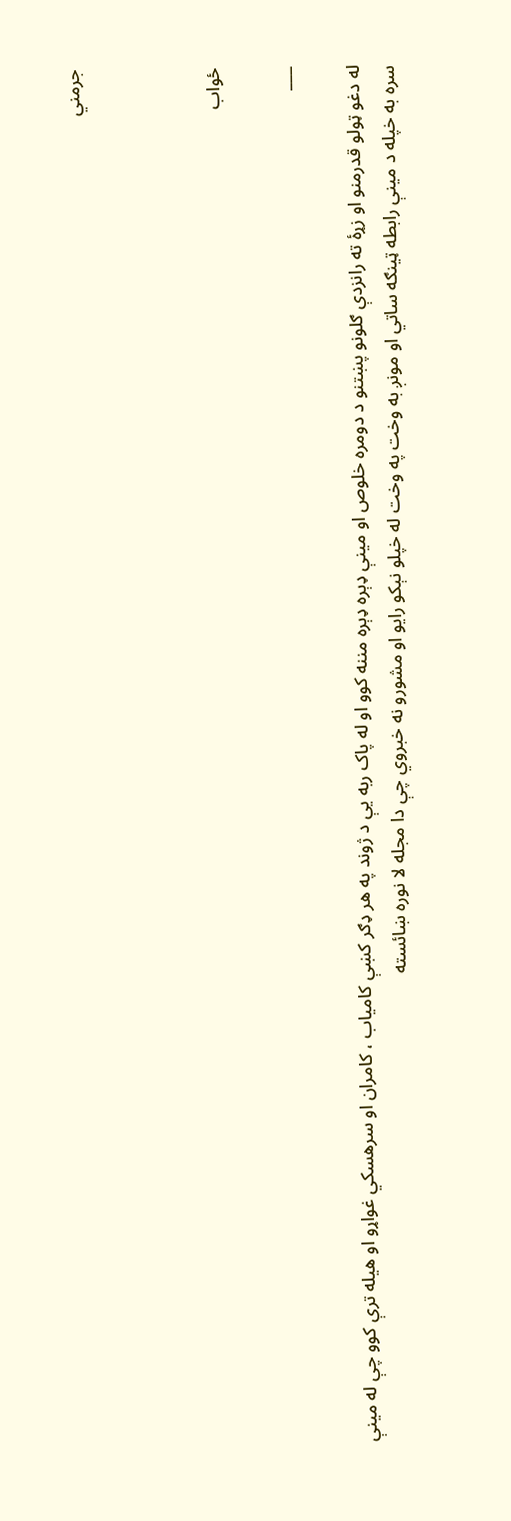جرمني



ځواب

___

له دغو ټولو قدرمنو او زړۀ ته رانزدې ګلونو پښتنو د دومره خلوص او مينې ډېره ډېره مننه کوو او له پاک ربه يې د ژوند په هر ډګر کښې کامياب ، کامران او سرهسکي غواړو او هيله ترې کوو چې له مينې سره به خپله د مينې رابطه ټينګه ساتي او مونږ به وخت په وخت له خپلو نېکو رايو او مشورو نه خبروي چې دا مجله لا نوره ښائسته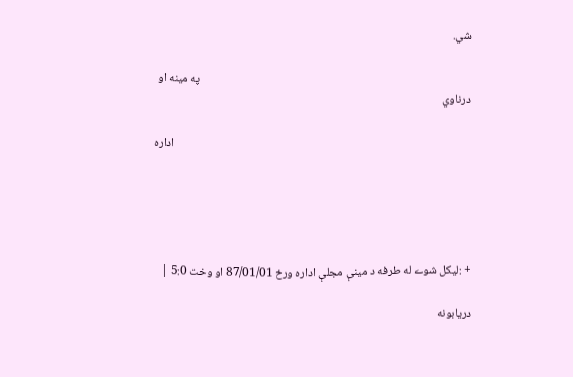شي.

                                                                                                      په مينه او درناوي

                                                                                                                اداره





+ :ليکل شوے له طرفه د مينې مجلې اداره ورځ 87/01/01 او وخت 5:0 |

دريابونه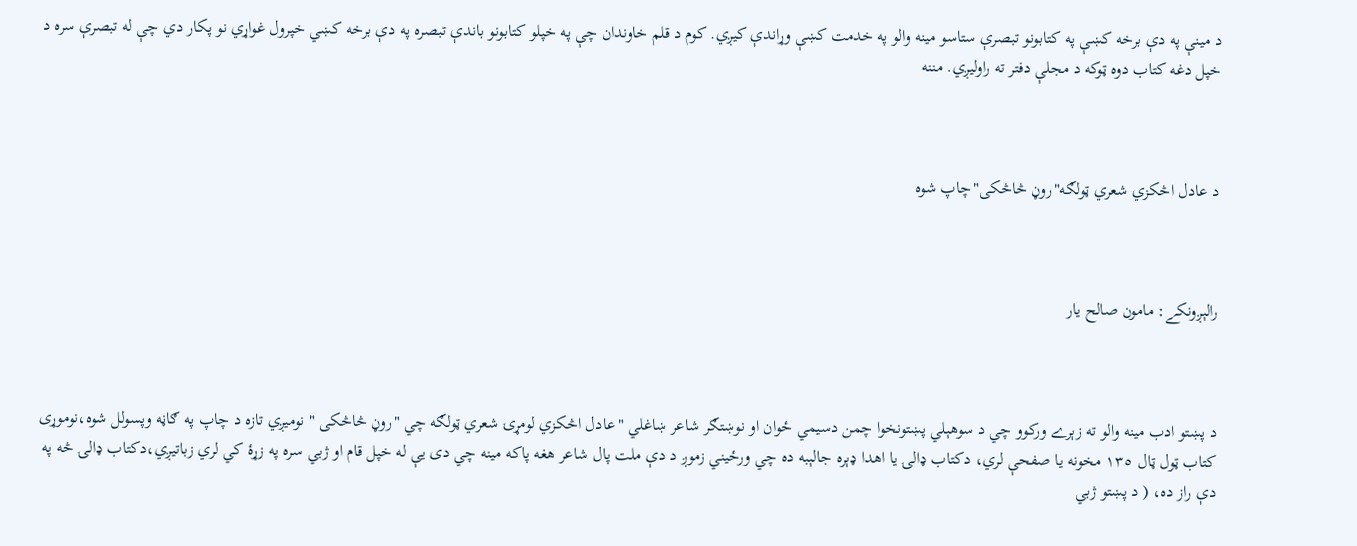د مينې په دې برخه کښې په کتابونو تبصرې ستاسو مينه والو په خدمت کښې وړاندې کيږي. کوم د قلم خاوندان چې په خپلو کتابونو باندې تبصره په دې برخه کښي خپرول غواړي نو پکار دي چې له تبصرې سره د خپل دغه کتاب دوه ټوکه د مجلې دفتر ته راوليږي. مننه



د عادل اڅکزي شعري ټولګه"روڼ څاڅکی"چاپ شوه



رالېږونکے: مامون صالح يار



د پښتو ادب مينه والو ته زېرے ورکوو چي د سوهېلي پښتونخوا چمن دسيمي ځوان او نوښتګر شاعر ښاغلي "عادل اڅکزي لومړۍ شعري ټولګه چي "روڼ څاڅکی " نوميږي تازه د چاپ په ګاڼه وپسولل شوه،نوموړی کتاب ټول ټال ١٣٥ مخونه يا صفحې لري، دکتاب ډالۍ يا اهدا ډېره جالېبه ده چي ورځيني زموږ د دې ملت پال شاعر هغه پاکه مينه چي دی يې له خپل قام او ژبي سره په زړۀ کي لري زباتيږي،دکتاب ډالۍ څه په دې راز ده، ( د پښتو ژبي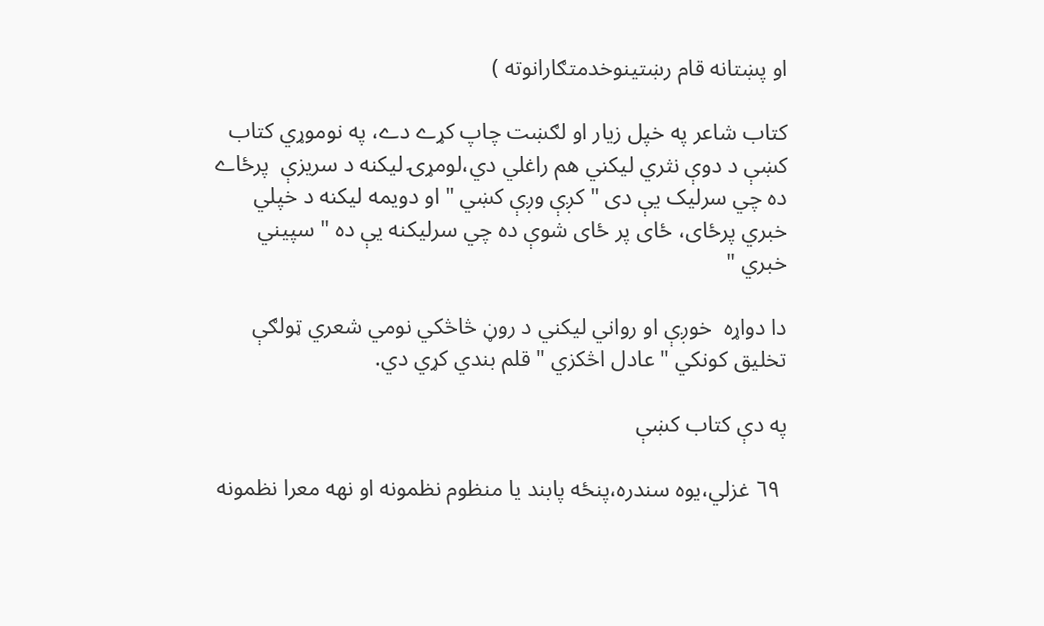او پښتانه قام رښتينوخدمتګارانوته )

کتاب شاعر په خپل زيار او لګښت چاپ کړے دے، په نوموړي کتاب کښې د دوې نثري ليکني هم راغلي دي،لومړۍ ليکنه د سريزې  پرځاے  ده چي سرليک يې دی " کږې وږې کښي " او دويمه ليکنه د خپلي خبري پرځای، ځای پر ځای شوې ده چي سرليکنه يې ده " سپيني خبري "

دا دواړه  خوږې او رواني ليکني د روڼ څاڅکي نومي شعري ټولګې تخليق کونکي " عادل اڅکزي " قلم بندي کړي دي.

په دې کتاب کښې

 ٦٩ غزلي،يوه سندره،پنځه پابند يا منظوم نظمونه او نهه معرا نظمونه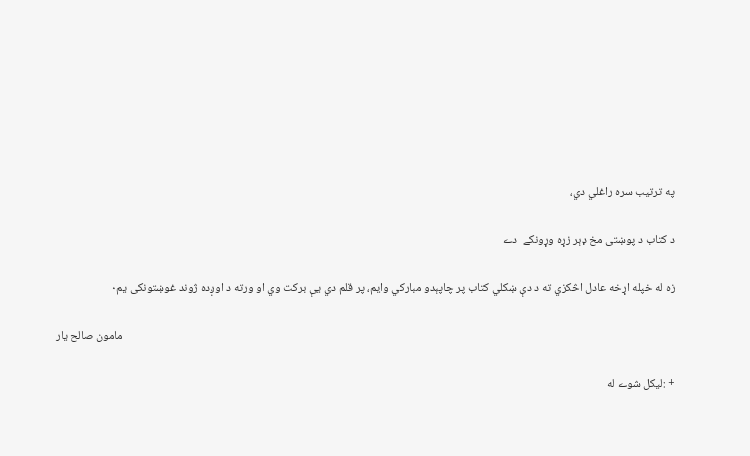په ترتيب سره راغلي دي،

د کتاب د پوښتی مخ ډېر زړه وړونکے  دے

زه له خپله اړخه عادل اڅکزي ته د دې ښکلي کتاب پر چاپېدو مبارکي وايم، پر قلم دي يې برکت وي او ورته د اوږده ژوند غوښتونکی يم٠

                                                                                                                                                                                                                مامون صالح يار

+ :ليکل شوے له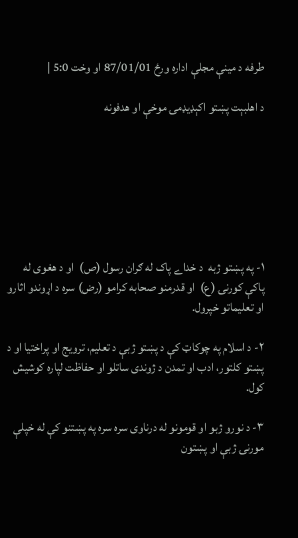طرفه د مينې مجلې اداره ورځ 87/01/01 او وخت 5:0 |

د اهلبېت پښتو اکېډيډمۍ موخې او هدفونه







١- په پښتو ژبه  د خداے پاک له ګران رسول (ص)  او د هغوی له پاکې کورنۍ (ع)  او قدرمنو صحابه کرامو (رض) سره د اړوندو اثارو او تعليماتو خپرول.

٢- د اسلام په چوکاټ کې د پښتو ژبې د تعليم، ترويج او پراختيا او د پښتو کلتور، ادب او تمدن د ژوندی ساتلو او حفاظت لپاره کوشيش کول.

٣- د نورو ژبو او قومونو له درناوی سره سره په پښتنو کې له خپلې مورنۍ ژبې او پښتون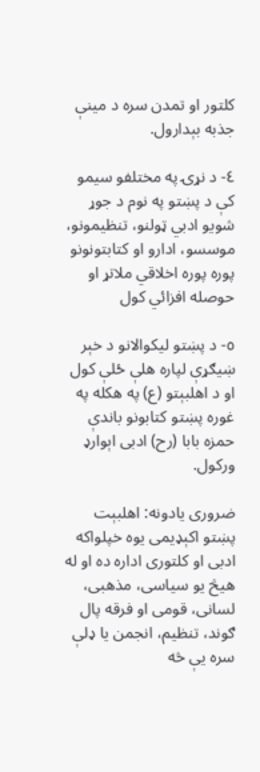کلتور او تمدن سره د مينې جذبه بېدارول.

٤- د نړۍ په مختلفو سيمو کې د پښتو په نوم د جوړ شويو ادبي ټولنو، تنظيمونو، موسسو، ادارو او کتابتونونو پوره پوره اخلاقي ملاتړ او حوصله افزائي کول

٥- د پښتو ليکوالانو د خېر ښيګړې لپاره هلې ځلې کول او د اهلبېتو (ع) په هکله په غوره پښتو کتابونو باندې حمزه بابا (رح) ادبی اېوارډ ورکول.

ضروری يادونه: اهلبېت پښتو اکېډيمی يوه خپلواکه ادبی او کلتوری اداره ده او له هيڅ يو سياسی، مذهبی، لسانی، قومی او فرقه پال ګوند، تنظيم، انجمن يا ډلې سره يې څه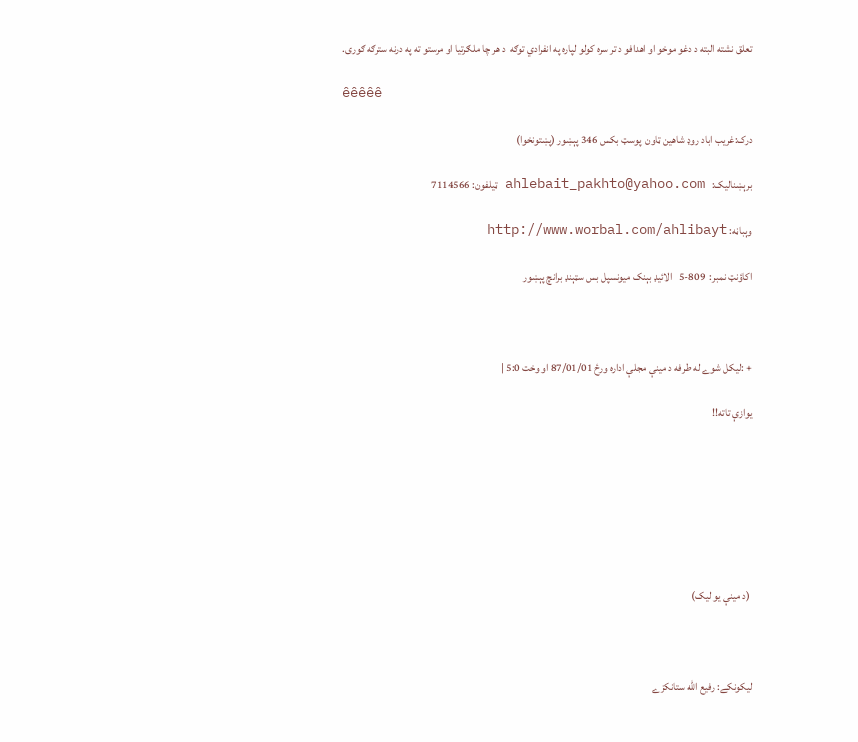تعلق نشته البته د دغو موخو او اهدافو د تر سره کولو لپاره په انفرادي توګه  د هر چا ملګرتيا او مرستو ته په درنه سترګه ګوری.

êêêêê

درک:غريب اباد روډ شاهين ټاون  پوسټ بکس 346 پېښور (پښتونخوا)

برېښناليک:   ahlebait_pakhto@yahoo.com ټيلفون: 7114566

وېباڼه: http://www.worbal.com/ahlibayt

اکاؤنټ نمبر:  809-5   الائيډ بېنک ميونسپل بس سټېنډ برانچ پېښور



+ :ليکل شوے له طرفه د مينې مجلې اداره ورځ 87/01/01 او وخت 5:0 |

يوازې تاته!!







 (د مينې يو ليک)



ليکونکے: رفيع الله ستانکزے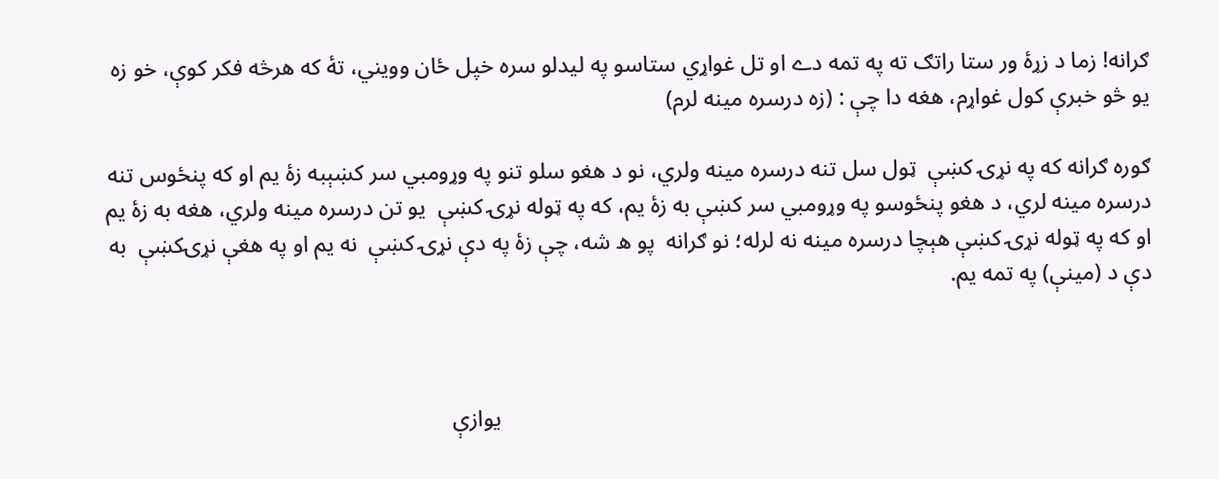ګرانه! زما د زړۀ ور ستا راتګ ته په تمه دے او تل غواړي ستاسو په ليدلو سره خپل ځان وويني، تۀ که هرڅه فکر کوې، خو زه يو څو خبرې کول غواړم، هغه دا چې : (زه درسره مينه لرم)

ګوره ګرانه که په نړۍ کښې  ټول سل تنه درسره مينه ولري، نو د هغو سلو تنو په وړومبي سر کښېبه زۀ يم او که پنځوس تنه درسره مينه لري، د هغو پنځوسو په وړومبي سر کښې به زۀ يم، که په ټوله نړۍ کښې  يو تن درسره مينه ولري، هغه به زۀ يم او که په ټوله نړۍ کښې هېچا درسره مينه نه لرله؛ نو ګرانه  پو ه شه، چې زۀ په دې نړۍ کښې  نه يم او په هغې نړۍکښې  به دې د (مينې) په تمه يم.



                                                                                                                  يوازې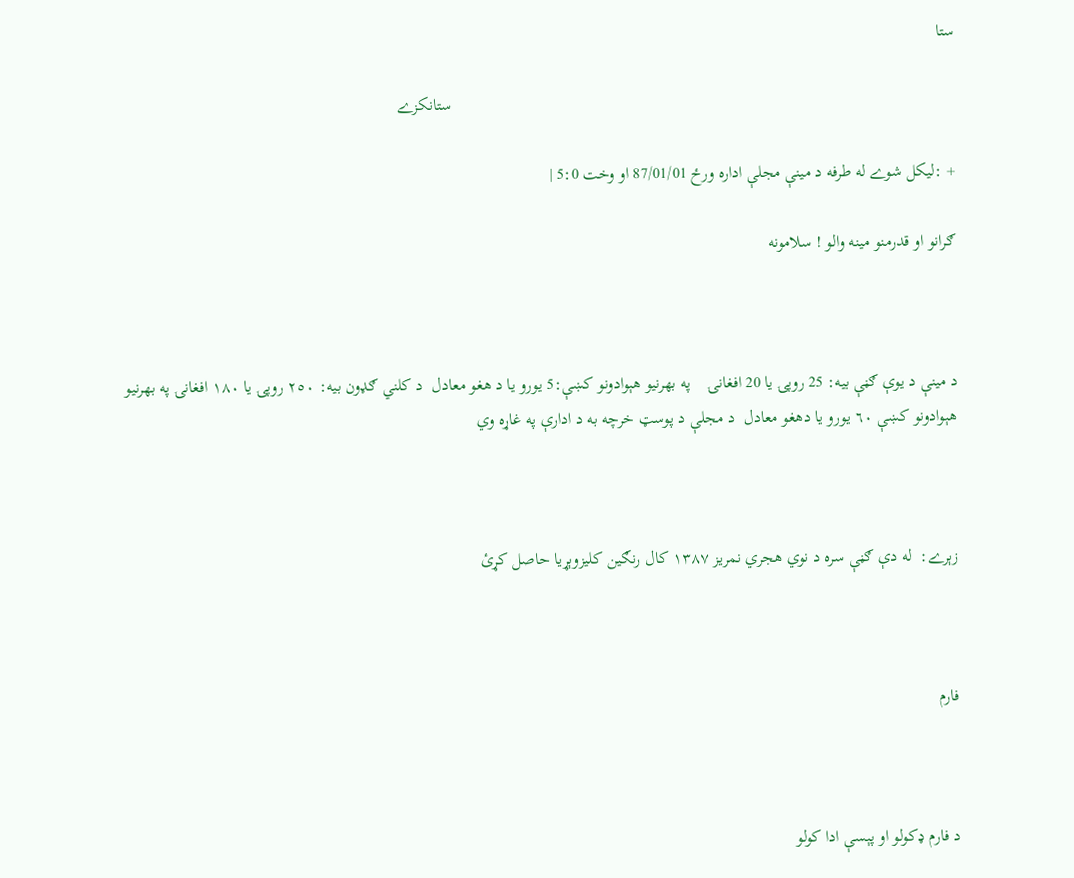ستا

                                                                                                                     ستانکزے

+ :ليکل شوے له طرفه د مينې مجلې اداره ورځ 87/01/01 او وخت 5:0 |

ګرانو او قدرمنو مينه والو ! سلامونه



د مينې د يوې ګڼې بيه: 25 روپۍ يا 20 افغانۍ    په بهرنيو هېوادونو کښې:5 يورو يا د هغو معادل  د کلني ګډون بيه: ٢٥٠ روپۍ يا ١٨٠ افغانۍ په بهرنيو هېوادونو کښې ٦٠ يورو يا دهغو معادل  د مجلې د پوسټ خرچه به د ادارې په غاړه وي



زېرے:  له دې ګڼې سره د نوي هجري نمريز ١٣٨٧ کال رنګين کليزوېړيا حاصل کړئ



فارم



د فارم ډکولو او پېسې ادا کولو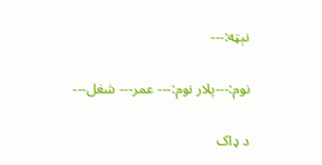نېټه:---

نوم:---پلار نوم:--- عمر--- شغل---

د ډاک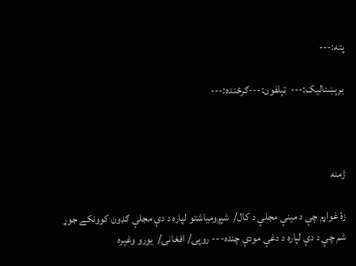پته:---

برېښناليک:---  ټېلفون:---ګرځنده:---



ژمنه

زۀ غواړم چې د مينې مجلې د کال/  شپږومياشتو لپاره د دې مجلې ګډون کوونکے جوړ شم چې د دې لپاره د دغې مودې چنده--- روپۍ/ افغانۍ/  يورو وغېره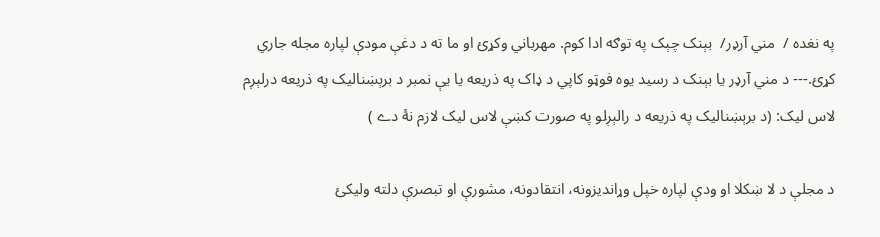په نغده /  مني آرډر/  بېنک چېک په توګه ادا کوم. مهرباني وکړئ او ما ته د دغې مودې لپاره مجله جاري کړئ.--- د مني آرډر يا بېنک د رسيد يوه فوټو کاپي د ډاک په ذريعه يا يې نمبر د برېښناليک په ذريعه درلېږم  لاس ليک: (د برېښناليک په ذريعه د رالېږلو په صورت کښې لاس ليک لازم نۀ دے )

د مجلې د لا ښکلا او ودې لپاره خپل وړانديزونه، انتقادونه، مشورې او تبصرې دلته وليکئ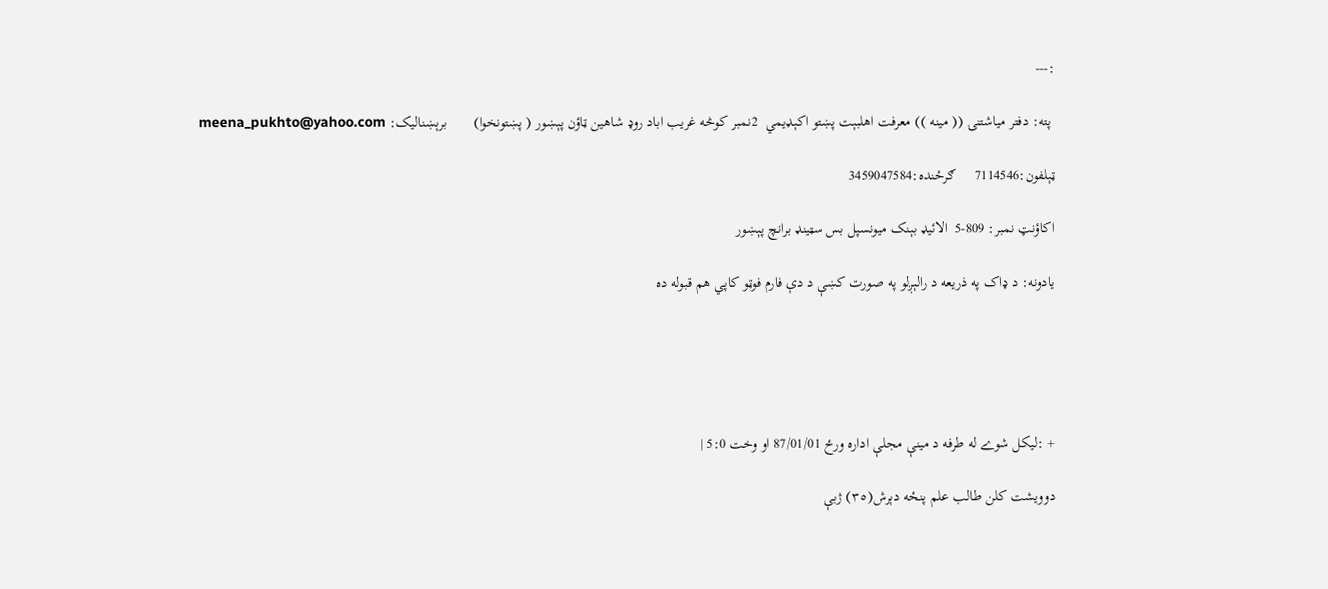:---

 پته: دفتر مياشتنۍ (( مينه )) معرفت اهلبېت پښتو اکېډيمي  2نمبر کوڅه غريب اباد روډ شاهين ټاؤن پېښور ( پښتونخوا)       برېښناليک: meena_pukhto@yahoo.com

ټېلفون:7114546     ګرځنده:3459047584

اکاؤنټ نمبر: 809-5  الائيډ بېنک ميونسپل بس سټينډ برانچ پېښور

يادونه: د ډاک په ذريعه د رالېږلو په صورت کښې د دې فارم فوټو کاپي هم قبوله ده





+ :ليکل شوے له طرفه د مينې مجلې اداره ورځ 87/01/01 او وخت 5:0 |

دوويشت کلن طالب علم پنځه دېرش(٣٥) ژبې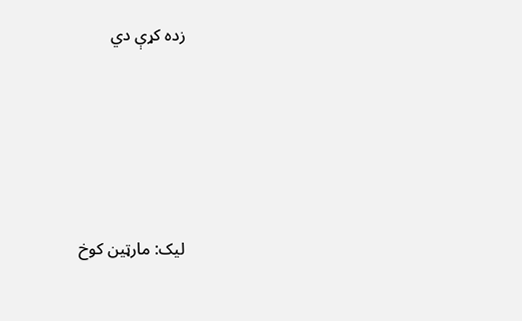زده کړې دي





ليک: مارټين کوخ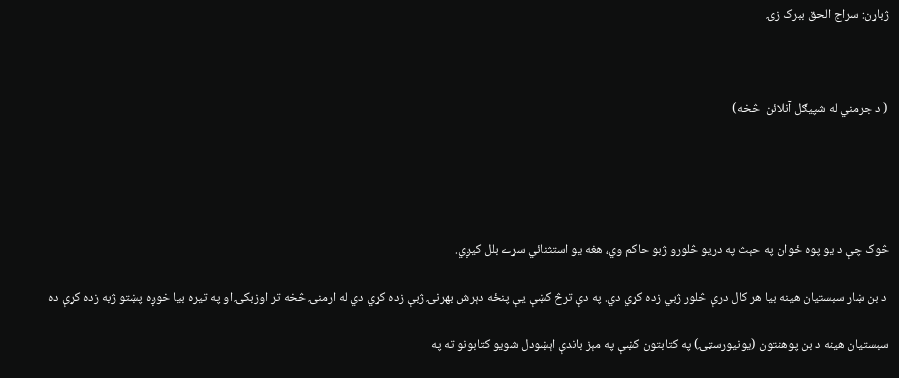ژباړن: سراج الحق ببرک زۍ



( د جرمني له شپيګل آنلائن  څخه)





څوک چې د يو پوه ځوان په حېث په دريو څلورو ژبو حاکم وي، هغه يو استثنائي سړے بلل کيږي.

 د بن ښار سبستيان هينه بيا هر کال درې څلور ژبي زده کړي دي. په دې ترڅ کښې يې پنځه دېرش بهرنۍ ژبې زده کړي دي له ارمنۍ څخه تر اوزبکۍ او په تيره بيا خوږه پښتو ژبه زده کړې ده

سبستيان هينه د بن پوهنتون (يونيورسټۍ) په کتابتون کښې په مېز باندې اېښودل شويو کتابونو ته په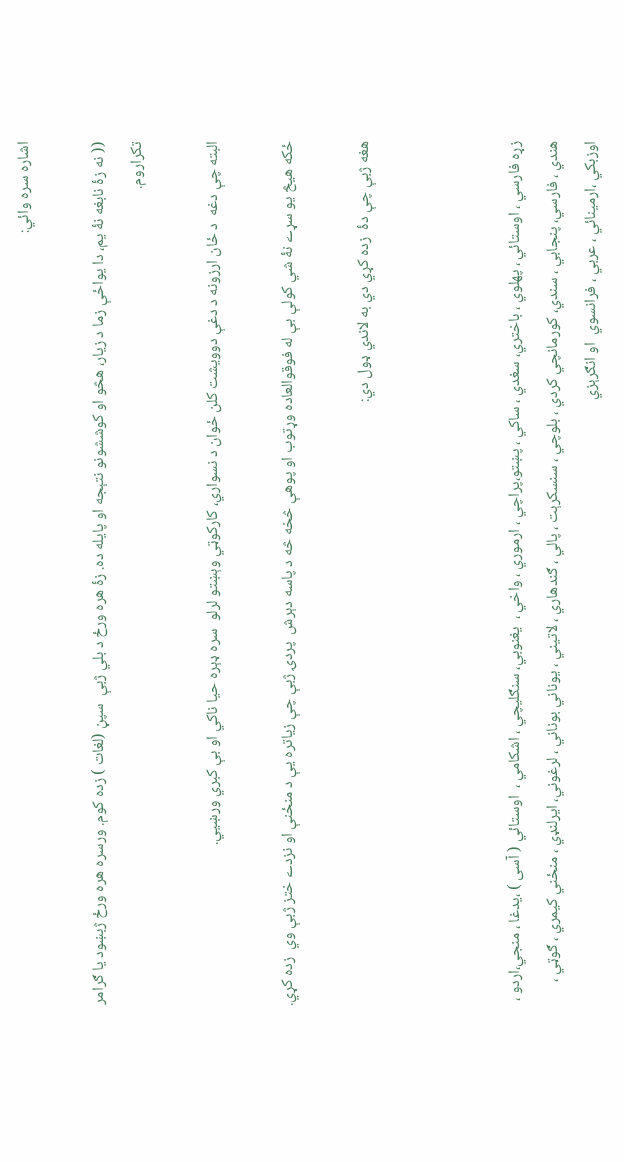اشاره سره وائي:

(( نه زۀ نابغه نۀ يم، دا يواځې زما د زيار، هڅو او کوششونو نتېجه او پايله ده. زۀ هره ورځ د بلي ژبې  سپڼ (لغات ) زده کوم. ورسره هره ورځ ژبښود يا ګرامر تکراروم.

البته چې دغه  د ځان ارزونه د دغې دوويشت کلن ځوان د نسواري، کارکوټي وېښتو لرلو  سره ډېره حيا ناکي او بې کبري ورښيي.

ځکه هيڅ يو سړے نۀ شي کولې بې له فوقوالعاده وړتوب او پوهې څخه څه د پاسه دېرش  پردۍ ژبې چې زياتره يې د منځنې او نزدے ختز ژبې وي  زده کړي.

هغه ژبې چې دۀ  زده کړي دي به لاندي ډول دي:



زړه فارسي ، اوستائي ، پهلوي ، باختري، سغدي ، ساکي ، پښتو،پراچي ، ارموري ، واخي ،  يغنوبي، سنګليچي ، اشکامي ،  اوستائي ( آسی ) ،يدغا ، منجي،اردو ، هندي ، فارسي، پنجابي ، سندي، کورمانچي کردي ، بلوچي ، سنسکرېت ، پالي ، ګندهاري ، لاتيني ، يوناني بوناني ، لرغوني، ايرلنډي ، منځني کيمري ، ګوټي ، اوزبکي ،ارمينائي ، عربي ، فرانسوي  او انګرېزي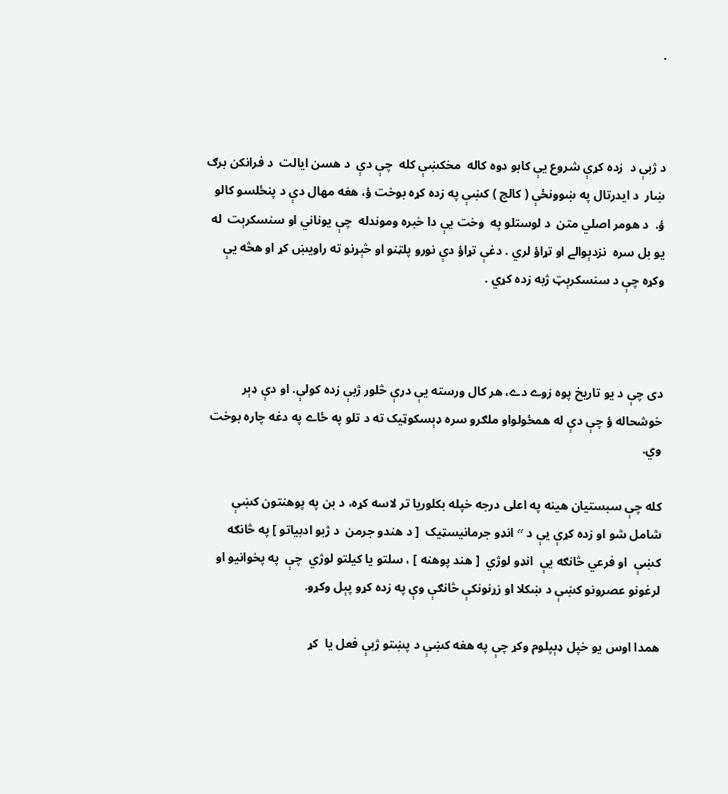.



د ژبې د  زده کړې شروع يې کابو دوه کاله  مخکښې کله  چې دې  د هسن ايالت  د فرانکن برګ  ښار  د ايدرتال په ښوونځې ( کالج ) کښې په زده کړه بوخت ؤ، هغه مهال دې د پنځلسو کالو ؤ.  د هومر اصلي متن  د لوستلو په  وخت يې دا خبره وموندله  چې يوناني او سنسکرېت  له يو بل سره  نزدېوالے او تړاؤ لري . دغې تړاؤ دې نورو پلټنو او څېړنو ته راويښ کړ او هڅه يې وکړه چې د سنسکرېټ ژبه زده کړي .



دی چې د يو تاريخ پوه زوے دے، هر کال ورسته يې درې څلور ژبې زده کولې. او دې ډېر خوشحاله ؤ چې دې له همځولواو ملګرو سره ډېسکوټيک ته د تلو په ځاے په دغه چاره بوخت وي.

کله چې سبستيان هينه په اعلی درجه خپله بکلوريا تر لاسه کړه، د بن په پوهنتون کښې شامل شو او زده کړې يې د ٬٬ انډو جرمانيسټيک  [ د هندو جرمن  د ژبو ادبياتو ] په څانګه کښې  او فرعي څانګه يې  انډو لوژي  [ هند پوهنه ] ، سلتو يا کيلتو لوژي  چې  په پخوانيو او لرغونو عصرونو کښې د ښکلا او زړنونکې څانګې وې په زده کړو پېل وکړو.

همدا اوس يو خپل ډېپلوم وکړ چې په هغه کښې د پښتو ژبې فعل يا  کړ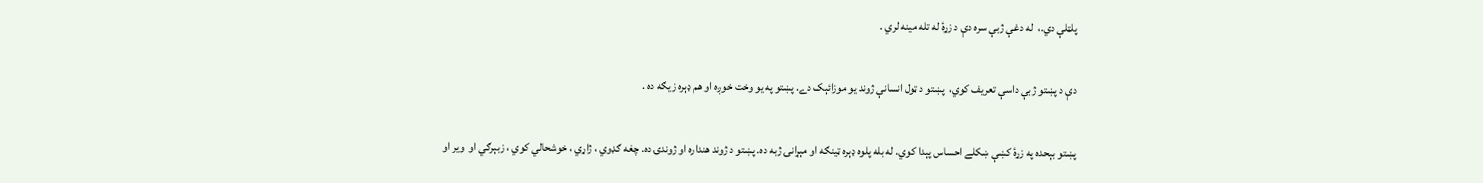پلټلې دي.،  له دغې ژبې سره دې د زړۀ له تله مينه لري .

دې د پښتو ژبې داسې تعريف کوي،  پښتو د ټول انسانې ژوند يو موزائېک دے. پښتو په يو وخت خوږه او هم ډېره زيګه ده .

پښتو بېحده په زړۀ کښې ښکلے احساس پېدا کوي. له بله پلوه ډېره ټينګه او مېړانۍ ژبه ده. پښتو د ژوند هنداره او ژوندۍ ده. چغه ګډوي ، ژاړي ، خوشحالي کوي ، زبېرګي او  وير او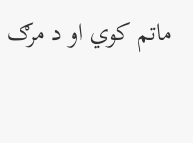ماتم کوي او د مرګ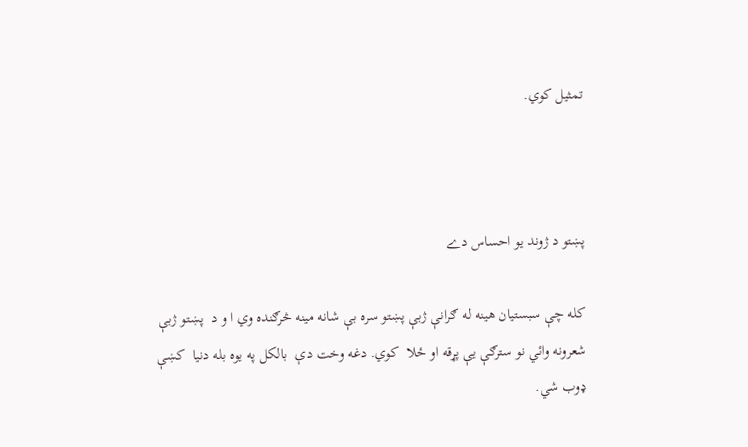تمثيل کوي.



پښتو د ژوند يو احساس دے

کله چې سبستيان هينه له ګرانې ژبې پښتو سره بې شانه مينه څرګنده وي ا و د  پښتو ژبې شعرونه وائي نو سترګې يې پړقه او ځلا  کوي. دغه وخت دې  بالکل په يوه بله دنيا  کښې ډوب شي.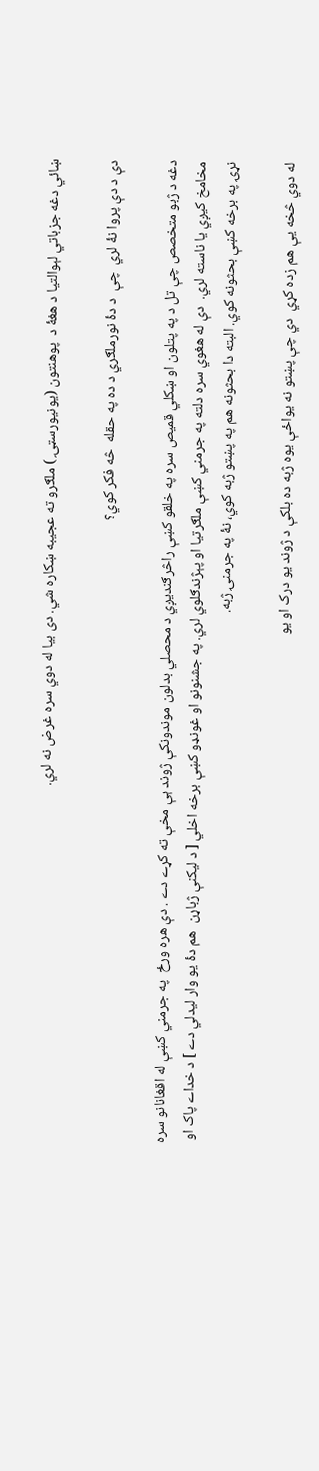ښائي دغه جزباتي لېوالتيا د هغۀ د  پوهنتون (يونيورسټۍ ) ملګرو ته عجيبه ښکاره شي. دی بيا له دوي سره غرض نه لري.

دې د دې پروا نۀ لري  چې  د دۀ نورملګري د ده په حقله  څه فکر کوي؟

دغه د ژبو متخصص چې تل د په پتلون او ښکلي قميص سره په خلقو کښې راڅرګنديږي د محصلي بدلون موندونکې ژوند ېې مخې ته کړے دے . دې هره ورځ  په جرمني کښې له اقغانانو سره مخامخ کيږي يا ناسته لري.  دې له هغوي سره دلته په جرمني کښې ملګرتيا او پېژندګلوي لري. په جشنونو او غونډو کښې برخه اخلي [ د ليکنې ژباړن  هم دۀ يو وار ليدلي دے ] د خداے پاک او نړۍ په برخه کښې بحثونه کوي. البته دا بحثونه هم په پښتو ژبه کوي، نۀ په جرمنۍ ژبه.

له دوي څخه يې هم زده کړي  دي چې پښتو نه يواځې يوه ژبه ده بلکې د ژوند يو درک او يو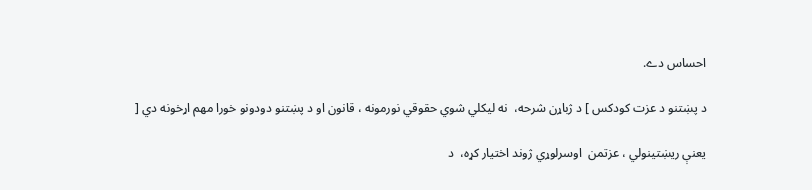احساس دے.

د پښتنو د عزت کودکس ] د ژباړن شرحه،  نه ليکلي شوي حقوقي نورمونه ، قانون او د پښتنو دودونو خورا مهم اړخونه دي [

يعنې ريښتينولي ، عزتمن  اوسرلوړي ژوند اختيار کړه،  د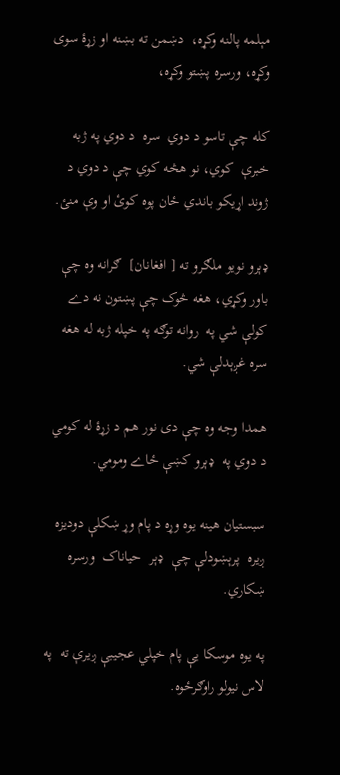مېلمه پالنه وکړه،  دښمن ته بښنه او زړۀ سوی وکړه، ورسره پښتو وکړه،

کله چې تاسو د دوي  سره  د دوي په ژبه  خبرې  کوي، نو هڅه کوي چې د دوي د ژوند اړيکو باندي ځان پوه کوئ او وې منئ.

ډېرو نويو ملګرو ته [ افغانان]  ګرانه وه چې باور وکړي، هغه څوک چې پښتون نه دے کولې شي په  روانه توګه په خپله ژبه له هغه  سره غږېدلې شي.

همدا وجه وه چې دی نور هم د زړۀ له کومي د دوي په  ډېرو کښې ځاے ومومي.

سبستيان هينه يوه وړه د پام وړ ښکلې دوديزه  ږيره  پرېښودلې چې  ډېر  حياناک  ورسره ښکاري.

په يوه موسکا يې پام خپلي عجيبې ږيرې ته  په لاس نيولو راوګرځوه.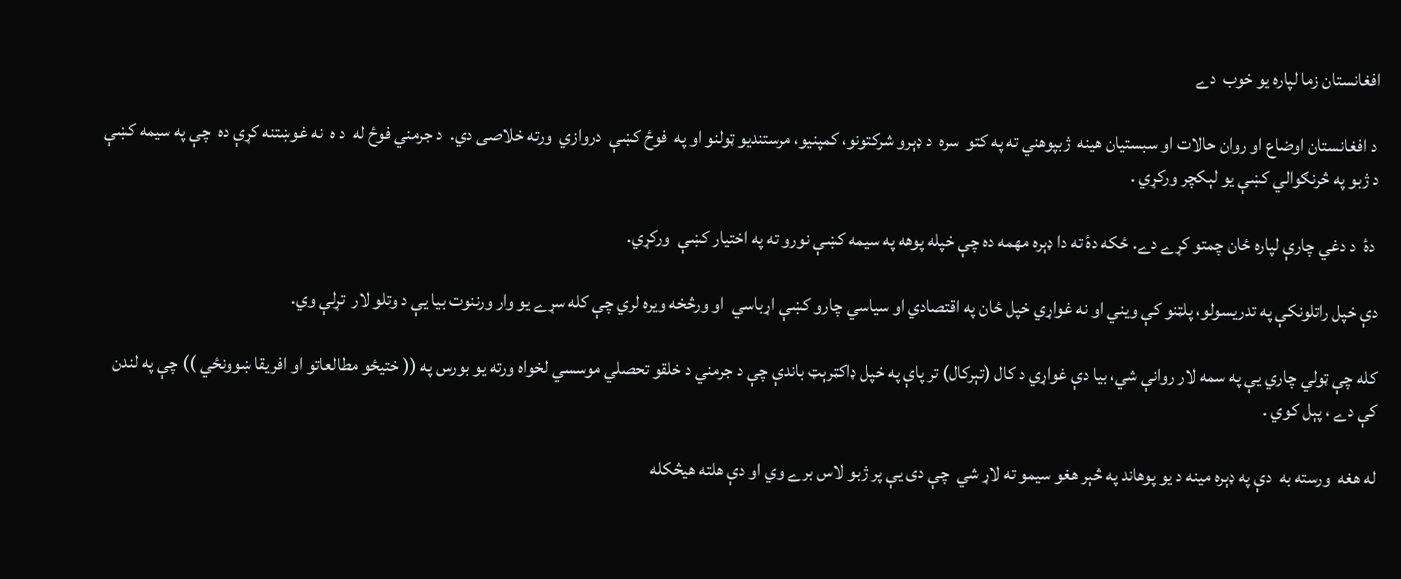افغانستان زما لپاره يو خوب  دے

 د افغانستان اوضاع او روان حالات او سبستيان هينه  ژبپوهني ته په کتو  سره  د ډېرو شرکتونو، کمپنيو، مرستنديو ټولنو او په  فوځ کښې  دروازي  ورته خلاصی دي.  د جرمني فوځ له  د ه  نه غوښتنه کړې ده  چې په سيمه کښې د ژبو په څرنګوالي کښې يو لېکچر ورکړي .

 دۀ  د دغي چارې لپاره ځان چمتو کړے دے. ځکه دۀ ته دا ډېره مهمه ده چې خپله پوهه په سيمه کښې نورو ته په اختيار کښې  ورکړي.

دې خپل راتلونکې په تدريسولو، پلټنو کې ويني او نه غواړي خپل ځان په اقتصادي او سياسي چارو کښې اړباسي  او ورڅخه ويره لري چې کله سړے يو وار ورننوت بيا يې د وتلو لار  تړلې وي.

کله چې ټولي چاري يې په سمه لار روانې شي، بيا دې غواړي د کال (تېرکال) تر پاې په خپل ډاکټرېټ باندې چې د جرمني د خلقو تحصلي موسسي لخواه ورته يو بورس په (( ختيځو مطالعاتو او افريقا ښوونځي )) چې په لندن کې دے ، پېل کوي .

له هغه  ورسته به  دې په ډېره مينه د يو پوهاند په څېر هغو سيمو ته لاړ شي  چې دی يې پر ژبو لاس برے وي او دې هلته هيڅکله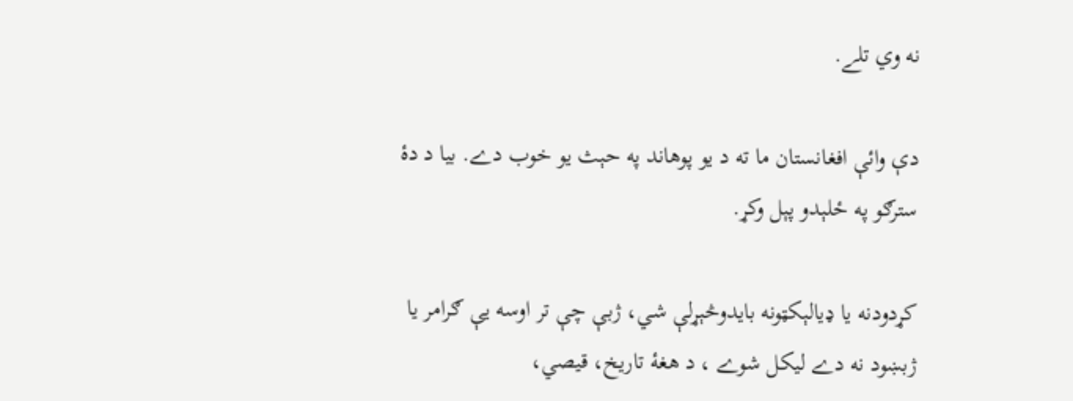نه وي تلے.

دې وائې افغانستان ما ته د يو پوهاند په حېث يو خوب دے. بيا د دۀ سترګو په ځلېدو پېل وکړ.

کړدودنه يا ډيالېکټونه بايدوڅېړلې شي، ژبې چې تر اوسه يې ګرامر يا ژبښود نه دے ليکل شوے ، د هغۀ تاريخ، قيصي،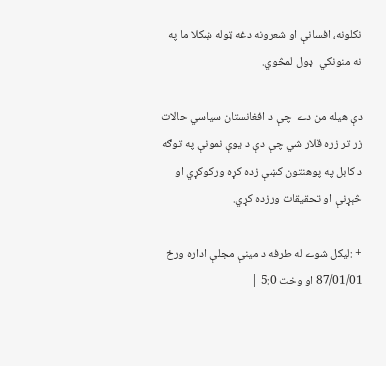نکلونه، افسانې او شعرونه دغه ټوله ښکلا ما په  نه منونکي  ډول لمڅوي.

دې هيله من دے  چې د افغانستان سياسي حالات زر تر زره قلار شي چې دې د يوې نمونې په توګه د کابل په پوهنتون کښې زده کړه ورکوکړي او څېړنې او تحقيقات ورزده کړي.

+ :ليکل شوے له طرفه د مينې مجلې اداره ورځ 87/01/01 او وخت 5:0 |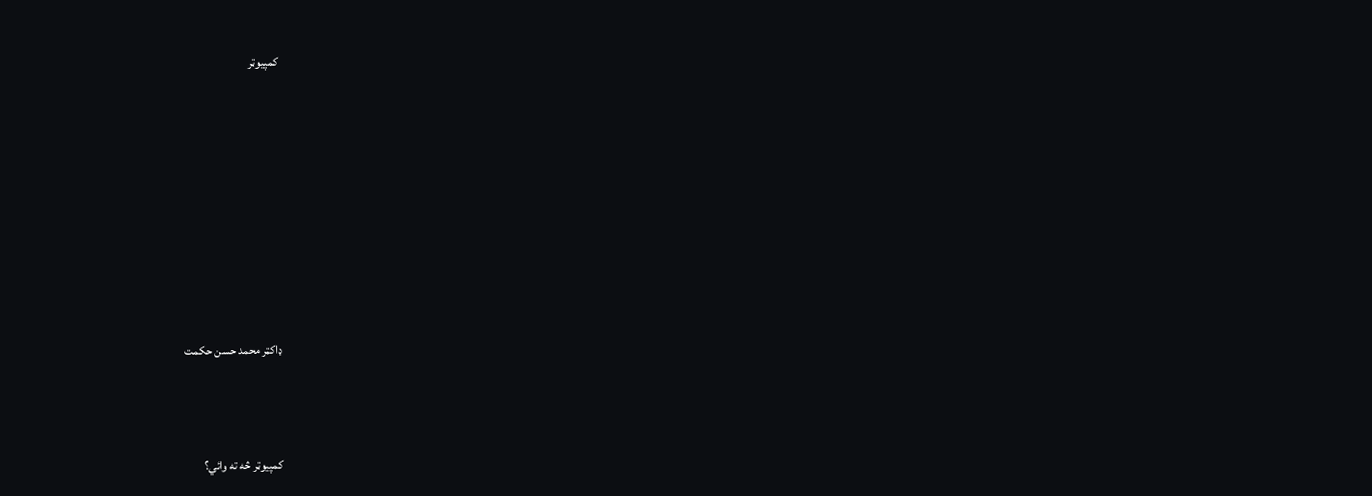كمپيوټر









ډاکټر محمد حسن حكمت



کمپيوټر څه ته وائي؟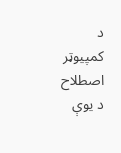د كمپيوټر اصطلاح د يوې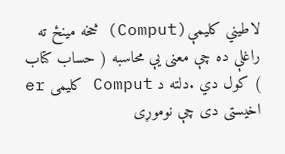لاطيني كليمې(Comput) څخه مينځ ته راغلې ده چې معنى يې محاسبه ( حساب کتاب ) كول دي .دلته د Comput كليمى er اخيستى دى چې نوموړى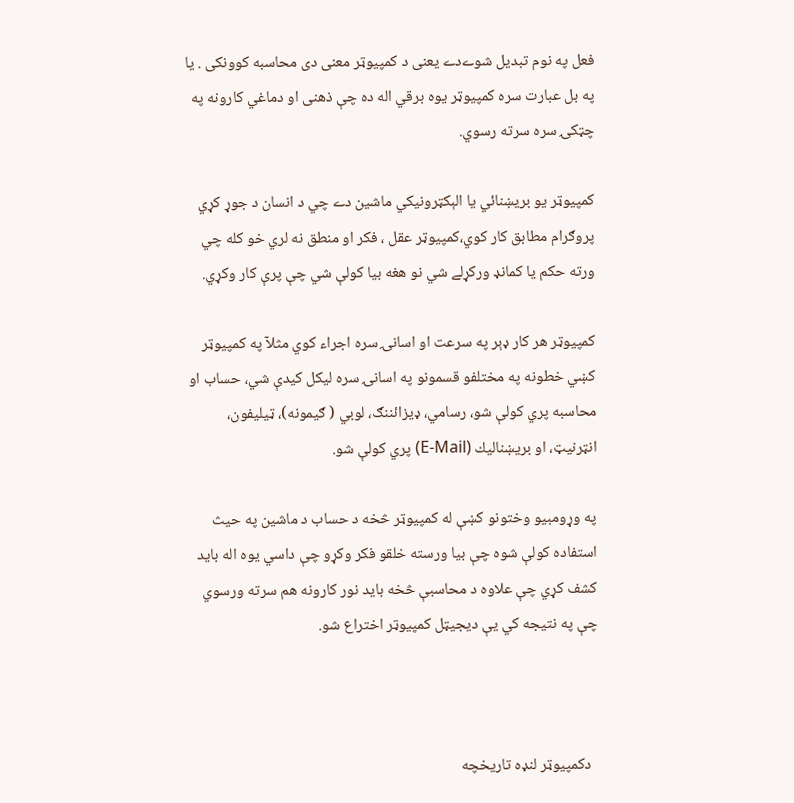فعل په نوم تبديل شوےدے يعنى د كمپيوټر معنى دى محاسبه كوونكى . يا په بل عبارت سره كمپيوټر يوه برقي اله ده چې ذهنى او دماغي كارونه په چټكۍ سره سرته رسوي.

كمپيوټر يو بريښنائي يا الېكټرونيكي ماشين دے چي د انسان د جوړ كړي پروګرام مطابق كار كوي،كمپيوټر عقل ، فكر او منطق نه لري خو كله چي ورته حكم يا كمانډ وركړلے شي نو هغه بيا كولې شي چې پرې كار وكړي.

كمپيوټر هر كار ډېر په سرعت او اسانۍ سره اجراء كوي مثلآ په كمپيوټر كښي خطونه په مختلفو قسمونو په اسانۍ سره ليكل كيدې شي، حساب او محاسبه پري كولې شو، رسامي، ډيزائننګ، لوبي ( ګيمونه)، ټيليفون، انټرنيټ، او بريښناليك (E-Mail) پري كولې شو.

په وړومبيو وختونو كښې له كمپيوټر څخه د حساب د ماشين په حيث استفاده كولې شوه چې بيا ورسته خلقو فكر وكړو چې داسي يوه اله بايد كشف كړي چې علاوه د محاسبې څخه بايد نور كارونه هم سرته ورسوي چې په نتيجه كي يې ديجيټل كمپيوټر اختراع شو.



  دكمپيوټر لنډه تاريخچه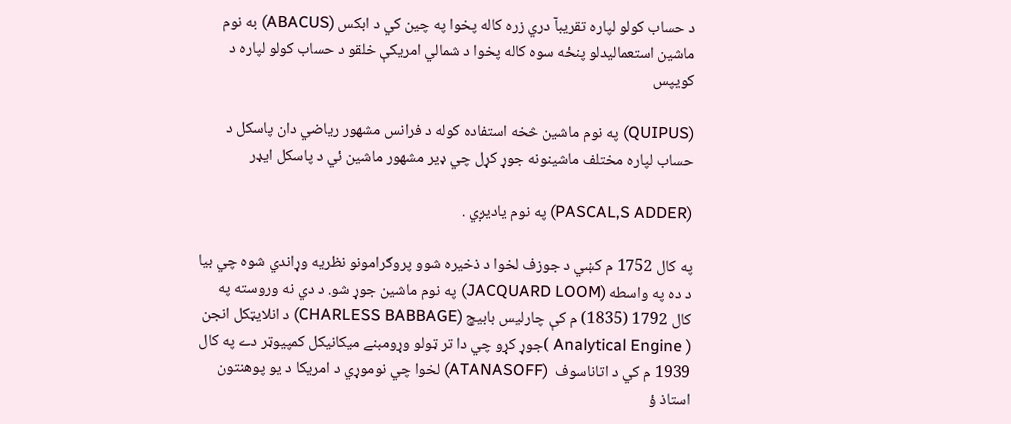د حساب كولو لپاره تقريبآ دري زره كاله پخوا په چين كي د ابكس (ABACUS) به نوم ماشين استعماليدلو پنځه سوه كاله پخوا د شمالي امريكې خلقو د حساب كولو لپاره د كويپس

(QUIPUS) په نوم ماشين څخه استفاده كوله د فرانس مشهور رياضي دان پاسكل د حساب لپاره مختلف ماشينونه جوړ كړل چي ډير مشهور ماشين ئي د پاسكل ايډر

(PASCAL,S ADDER) په نوم ياديږي .

په كال 1752 م كښي د جوزف لخوا د ذخيره شوو پروګرامونو نظريه وړاندي شوه چي بيا د ده په واسطه (JACQUARD LOOM) په نوم ماشين جوړ شو. د دي نه وروسته په كال 1792 (1835) م كې چارليس بابيچ (CHARLESS BABBAGE) د انلايټكل انجن ( Analytical Engine )جوړ كړو چي دا تر ټولو وړومبنے ميكانيكل كمپيوټر دے په كال 1939 م كي د اتاناسوف  (ATANASOFF) لخوا چي نوموړي د امريكا د يو پوهنتون استاذ ؤ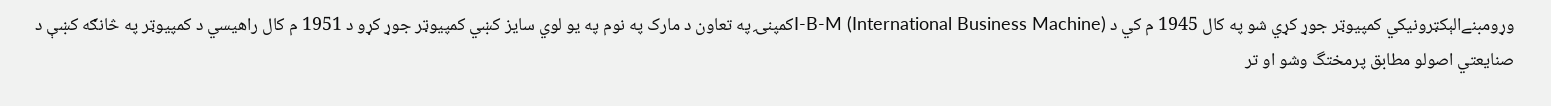وړومبنےالېكټرونيكي كمپيوټر جوړ كړي شو په كال 1945 م كي د (I-B-M (International Business Machineكمپنۍ په تعاون د مارک په نوم په يو لوي سايز كښي كمپيوټر جوړ كړو د 1951 م كال راهيسي د كمپيوټر په څانګه كښې د صنايعتي اصولو مطابق پرمختگ وشو او تر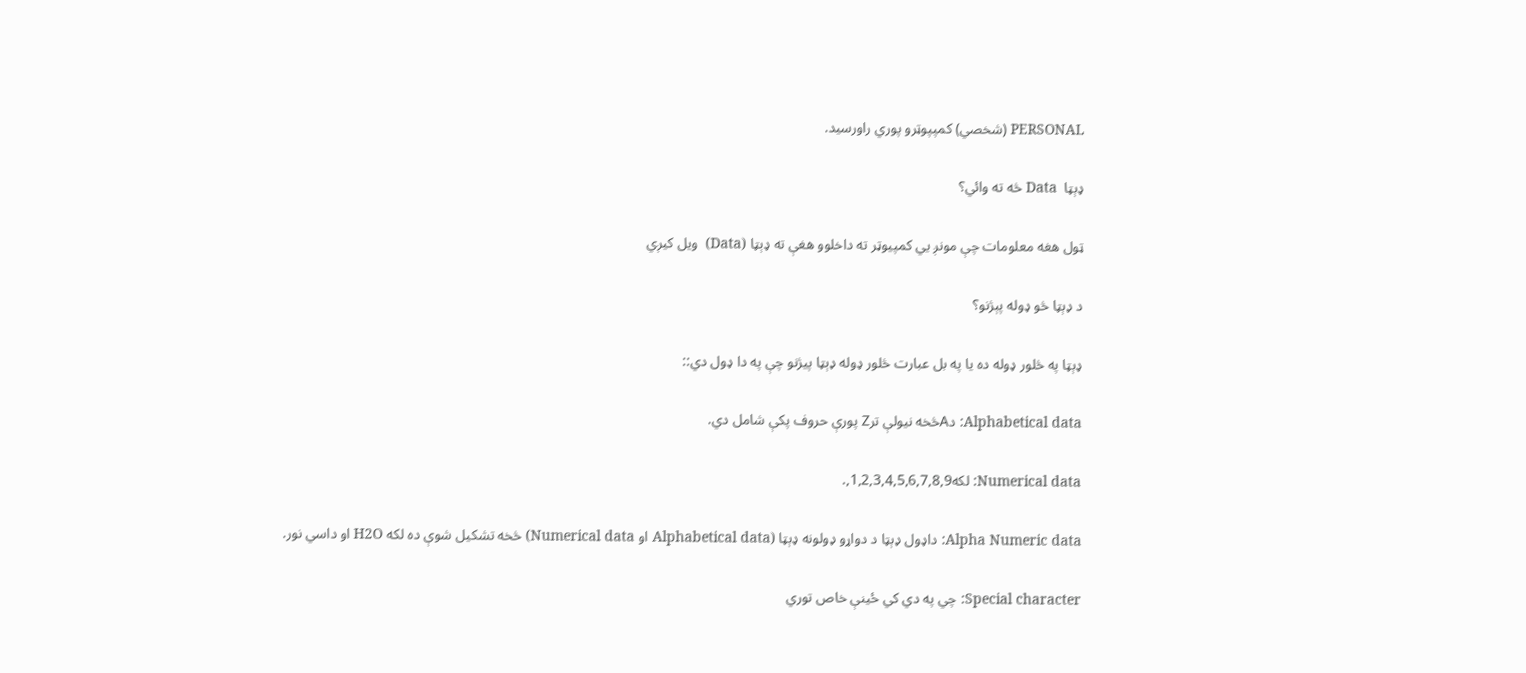PERSONAL (شخصي) كمپپوټرو پوري راورسيد.

ډېټا  Data څه ته وائي؟

ټول هغه معلومات چې مونږ يي كمپيوټر ته داخلوو هغې ته ډېټا (Data)  ويل کيږي

د ډېټا څو ډوله پېژنو؟

ډېټا په څلور ډوله ده يا په بل عبارت څلور ډوله ډېټا پيژنو چې په دا ډول دي::

Alphabetical data: دAڅخه نيولې ترZ پورې حروف پكې شامل دي.

Numerical data: لكه1,2,3,4,5,6,7,8,9,.

Alpha Numeric data: داډول ډېټا د دواړو ډولونه ډېټا (Alphabetical data او Numerical data) څخه تشكيل شوې ده لكه H2O او داسي نور.

Special character: چي په دي كي ځينې خاص توري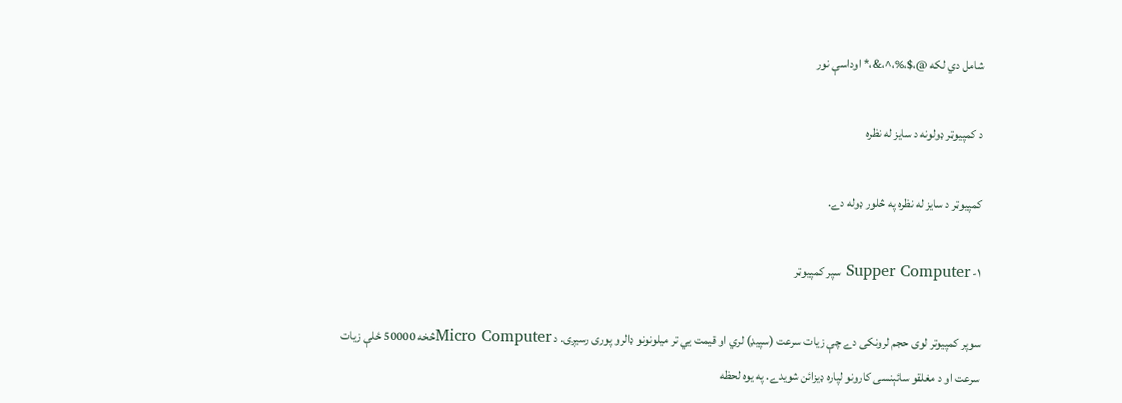شامل دي لكه @،$،%،^،&،* اوداسې نور

د كمپيوټر ډولونه د سايز له نظره

کمپيوټر د سايز له نظره په څلور ډوله دے.

١- Supper Computer سپر کمپيوټر

سوپر كمپيوتر لوى حجم لرونكى دے چې زيات سرعت (سپيډ) لري او قيمت يي تر ميلونونو ډالرو پورى رسيږى. د Micro Computerڅخه 50000 ځلې زيات سرعت او د مغلقو سائېنسى كارونو لپاره ډيزائن شويدے. په يوه لحظه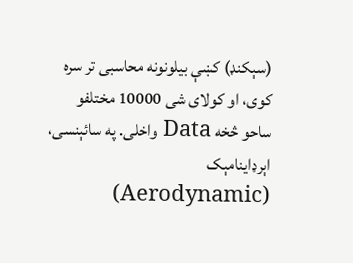(سېکنډ) كښې بيلونونه محاسبى تر سره كوى، او كولاى شى 10000 مختلفو ساحو څخه Data واخلى. په سائېنسى، اېرډاينامېک (Aerodynamic)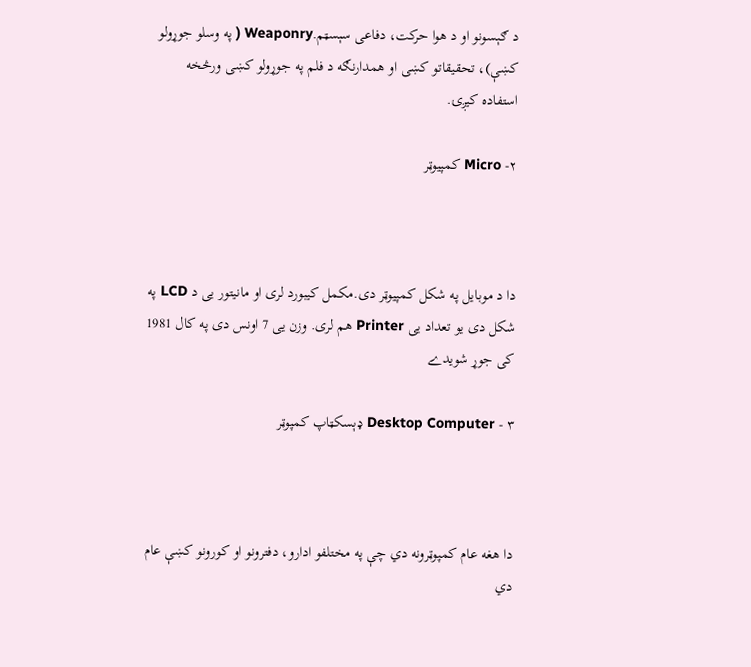د ګېسونو او د هوا حركت، دفاعى سېسټم.Weaponry ( په وسلو جوړولو كښې)، تحقيقاتو كښى او همدارنګه د فلم په جوړولو كښى ورڅخه استفاده كيږۍ.

٢- Micro کمپيوټر



دا د موبايل په شكل کمپيوټر دى.مكمل كيبورد لرى او مانيتور يى د LCD په شكل دى يو تعداد يى Printer هم لرى. وزن يى 7 اونس دى په كال 1981 كى جوړ شويدے

٣ - Desktop Computer ډېسکټاپ کمپوټر



دا هغه عام کمپوټرونه دي چې په مختلفو ادارو، دفترونو او کورونو کښې عام دي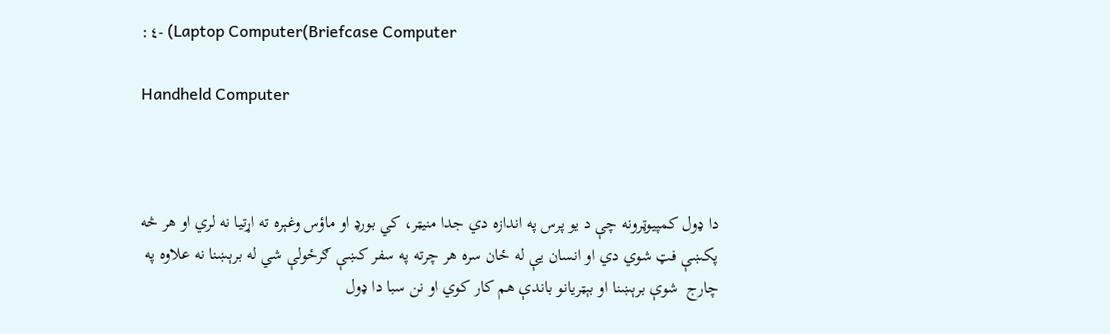:٤- (Laptop Computer(Briefcase Computer

Handheld Computer



دا ډول کمپيوټرونه چې د يو پرس په اندازه دي جدا منيټر، کي بورډ او ماؤس وغېره ته اړتيا نه لري او هر څه پکښې فټ شوي دي او انسان يې له ځان سره هر چرته په سفر کښې ګرځولې شي له برېښنا نه علاوه په چارج  شوې برېښنا او بېټريانو باندې هم کار کوي او نن سبا دا ډول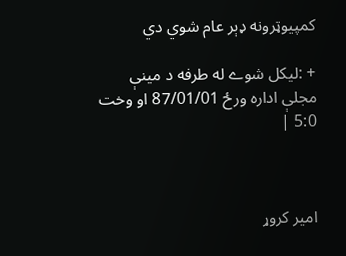کمپيوټرونه ډېر عام شوي دي

+ :ليکل شوے له طرفه د مينې مجلې اداره ورځ 87/01/01 او وخت 5:0 |



امير کروړ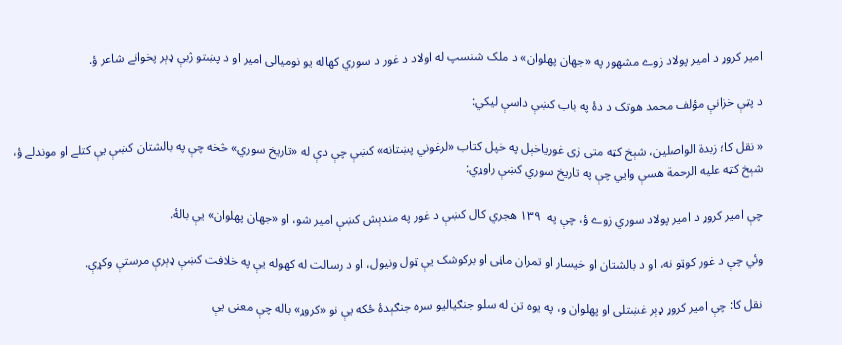امير کروړ د امير پولاد زوے مشهور په «جهان پهلوان» د ملک شنسپ له اولاد د غور د سوري کهاله يو نوميالی امير او د پښتو ژبې ډېر پخوانے شاعر ؤ.

د پټې خزانې مؤلف محمد هوتک د دۀ په باب کښې داسې ليکي:

« نقل کا؛ زبدة الواصلين، شېخ کټه متی زی غورياخېل په خپل کتاب «لرغوني پښتانه» کښې چې دې له «تاريخ سوري» څخه چې په بالشتان کښې يې کتلے او موندلے ؤ، شېخ کټه عليه الرحمة هسې وايي چې په تاريخ سوري کښې راوړي:

چې امير کروړ د امير پولاد سوري زوے ؤ، چې په  ۱۳۹ هجري کال کښې د غور په مندېش کښې امير شو، او «جهان پهلوان» يې بالۀ.

وئي چې د غور کوټو نه، او د بالشتان او خيسار او تمران ماڼی او برکوشک يې ټول ونيول، او د رسالت له کهوله يې په خلافت کښې ډېرې مرستې وکړې.

نقل کا: چې امير کروړ ډېر غښتلی او پهلوان و، په يوه تن له سلو جنګياليو سره جنګېدۀ ځکه يې نو «کروړ» باله چې معنی يې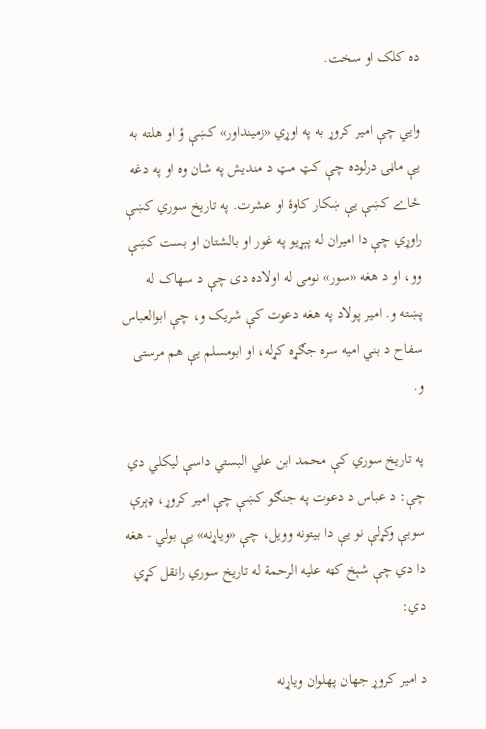ده کلک او سخت.

وايي چې امير کروړ به په اوړي «زمينداور» کښې ؤ او هلته به يې ماڼۍ درلوده چې کټ مټ د منديش په شان وه او په دغه ځاے کښې يې ښکار کاوۀ او عشرت. په تاريخ سوري کښې راوړي چې دا اميران له پېړيو په غور او بالشتان او بست کښې وو، او د هغه «سور» نومی له اولاده دی چې د سهاک له پښته و. امير پولاد په هغه دعوت کې شريک و، چې ابوالعباس سفاح د بني اميه سره جګړه کړله، او ابومسلم يې هم مرستی و.

په تاريخ سوري کې محمد ابن علي البستي داسې ليکلي دي چې: د عباس د دعوت په جنګو کښې چې امير کروړ، ډېرې سوبې وکړلې نو يې دا بيتونه وويل، چې «وياړنه» يې بولي - هغه دا دي چې شېخ کټه عليه الرحمة له تاريخ سوري رانقل کړي دي:

د امير کروړ جهان پهلوان وياړنه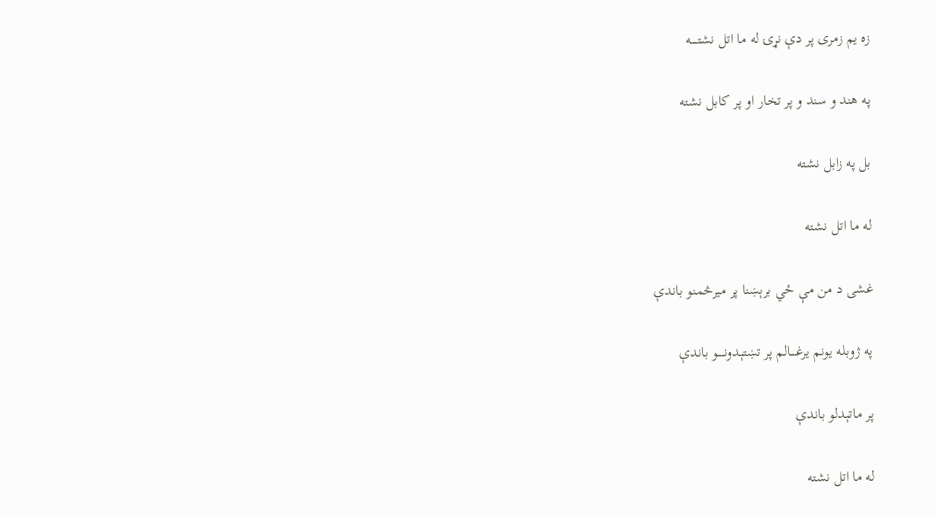زه يم زمری پر دې نړۍ له ما اتل نشتـــــه

په هند و سند و پر تخار او پر کابل نشته

بل په زابل نشته

له ما اتل نشته

غشی د من مې ځي برېښنا پر ميرڅمنو باندې

په ژوبله يونم يرغــــالم پر تښتېدونـــــو باندې

پر ماتېدلو باندې

له ما اتل نشته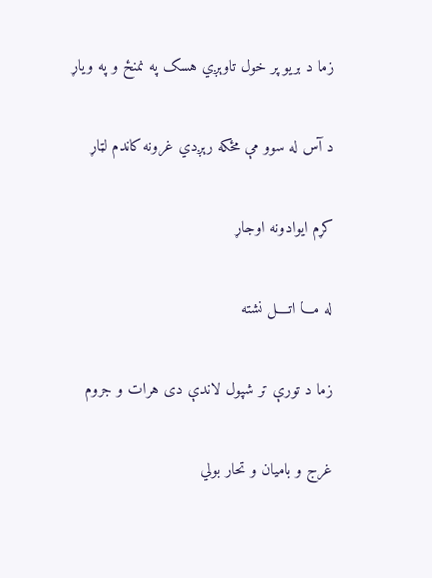زما د بريو پر خول تاوېږي هسک په نمنځ و په وياړ

د آس له سوو مې مځکه رېږدي غرونه کاندم لټاړ

کړم ايوادونه اوجاړ

له مـــا اتــــل نشته

زما د تورې تر شپول لاندې دی هرات و جروم

غرج و باميان و تحار بولي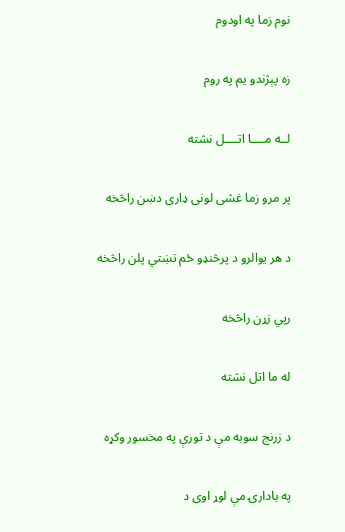نوم زما په اودوم

زه پېژندو يم په روم

لــه مــــا اتــــل نشته

پر مرو زما غشی لونی ډاری دښن راڅخه

د هر يوالرو د پرڅنډو ځم تښتي پلن راڅخه

رپي زړن راڅخه

له ما اتل نشته

د زرنج سوبه مې د تورې په مخسور وکړه

په بادارۍ مې لوړ اوی د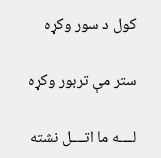کول د سور وکړه

ستر مې تربور وکړه

لــــه ما اتــــل نشته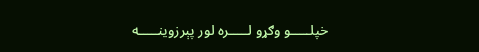خپلـــــو وګړو لـــــره لور پېرزوينـــــه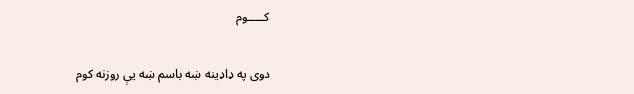کـــــوم

دوی په ډاډينه ښه باسم ښه يې روزنه کوم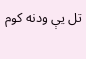تل يې ودنه کوم